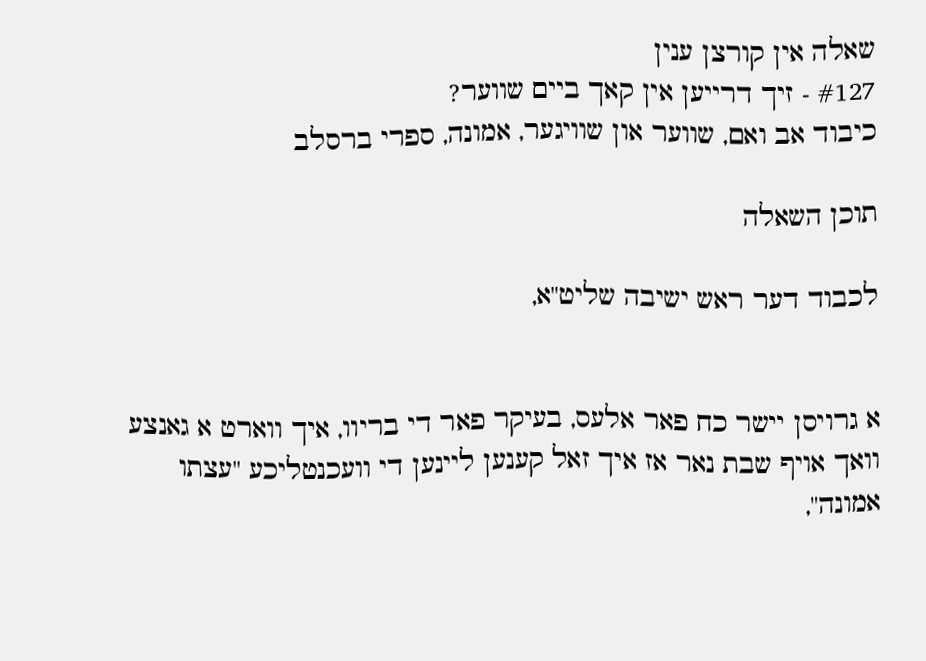שאלה אין קורצן ענין
#127 - זיך דרייען אין קאך ביים שווער?
כיבוד אב ואם, שווער און שוויגער, אמונה, ספרי ברסלב

תוכן השאלה

לכבוד דער ראש ישיבה שליט"א,


א גרויסן יישר כח פאר אלעס, בעיקר פאר די בריוו, איך ווארט א גאנצע וואך אויף שבת נאר אז איך זאל קענען ליינען די וועכנטליכע "עצתו אמונה",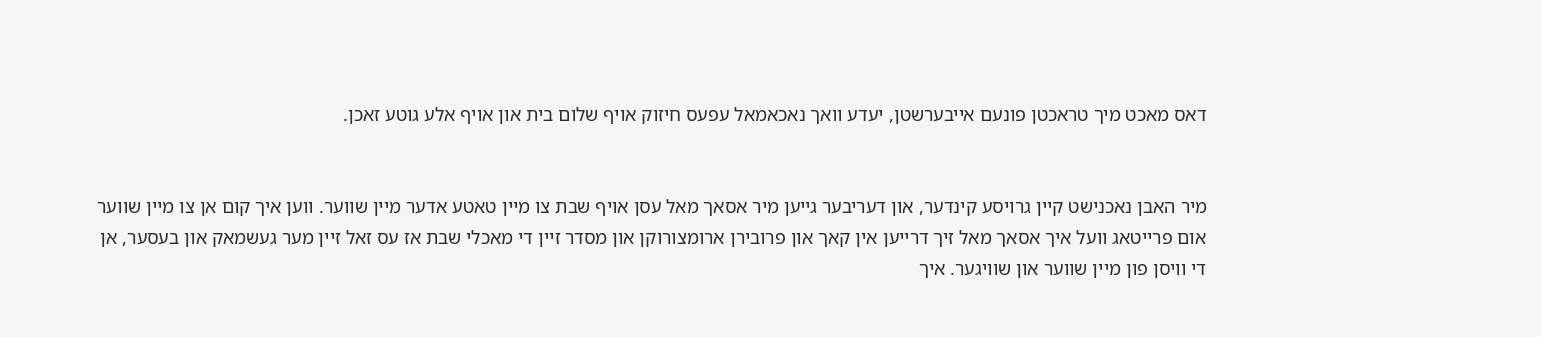דאס מאכט מיך טראכטן פונעם אייבערשטן, יעדע וואך נאכאמאל עפעס חיזוק אויף שלום בית און אויף אלע גוטע זאכן.


מיר האבן נאכנישט קיין גרויסע קינדער, און דעריבער גייען מיר אסאך מאל עסן אויף שבת צו מיין טאטע אדער מיין שווער. ווען איך קום אן צו מיין שווער אום פרייטאג וועל איך אסאך מאל זיך דרייען אין קאך און פרובירן ארומצורוקן און מסדר זיין די מאכלי שבת אז עס זאל זיין מער געשמאק און בעסער, אן די וויסן פון מיין שווער און שוויגער. איך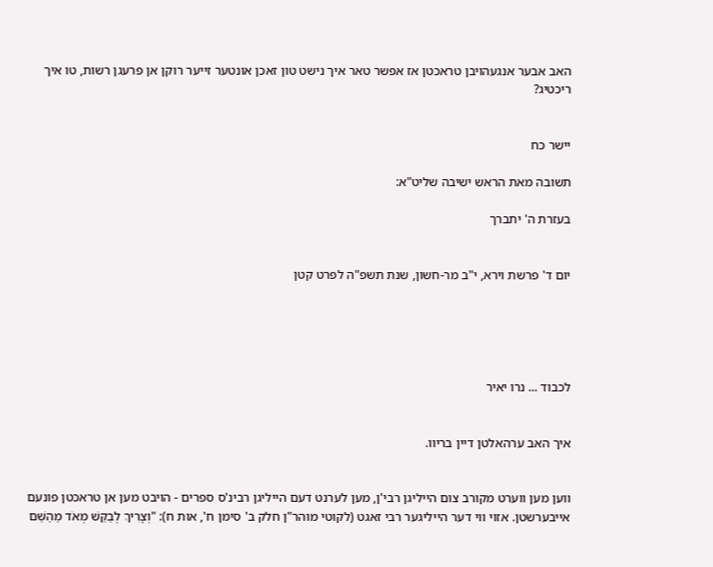האב אבער אנגעהויבן טראכטן אז אפשר טאר איך נישט טון זאכן אונטער זייער רוקן אן פרעגן רשות, טו איך ריכטיג?


יישר כח

תשובה מאת הראש ישיבה שליט"א:

בעזרת ה' יתברך


יום ד' פרשת וירא, י"ב מר-חשון, שנת תשפ"ה לפרט קטן





לכבוד ... נרו יאיר


איך האב ערהאלטן דיין בריוו.


ווען מען ווערט מקורב צום הייליגן רבי'ן, מען לערנט דעם הייליגן רבינ'ס ספרים - הויבט מען אן טראכטן פונעם אייבערשטן. אזוי ווי דער הייליגער רבי זאגט (לקוטי מוהר"ן חלק ב' סימן ח', אות ח): "וְצָרִיךְ לְבַקֵּשׁ מְאֹד מֵהַשֵּׁם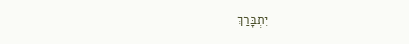יִתְבָּרַךְ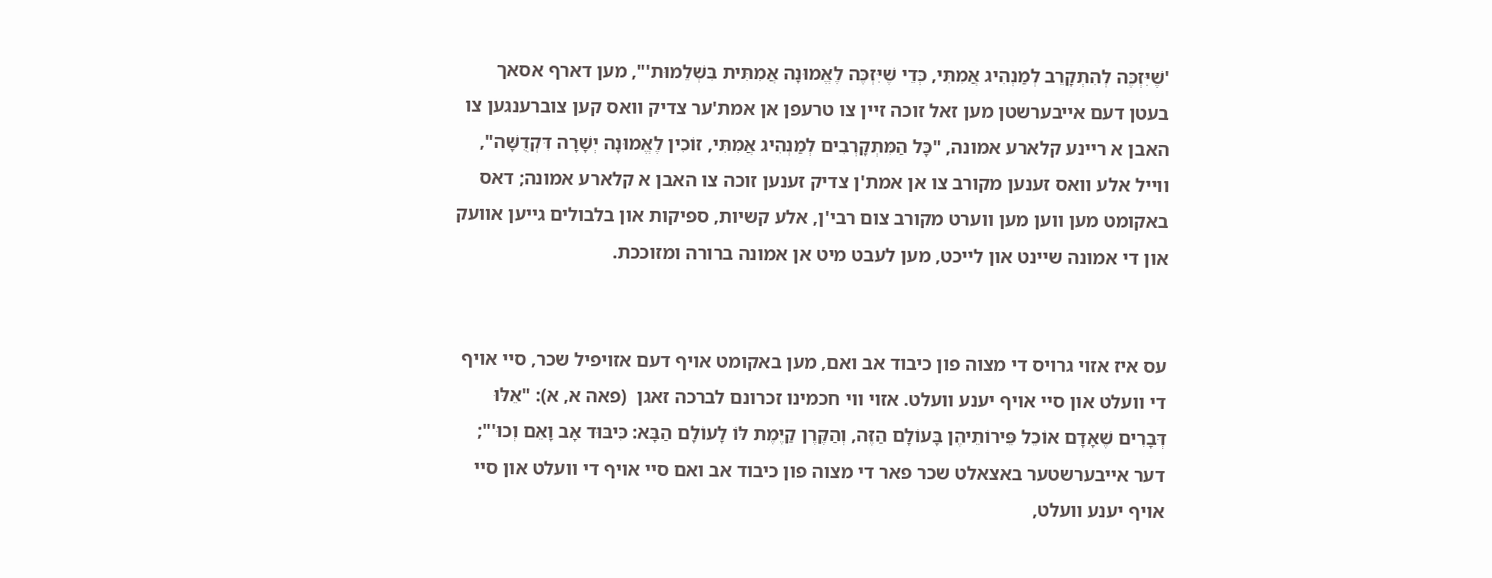'שֶׁיִּזְכֶּה לְהִתְקָרֵב לְמַנְהִיג אֲמִתִּי, כְּדֵי שֶׁיִּזְכֶּה לֶאֱמוּנָה אֲמִתִּית בִּשְׁלֵמוּת'", מען דארף אסאך בעטן דעם אייבערשטן מען זאל זוכה זיין צו טרעפן אן אמת'ער צדיק וואס קען צוברענגען צו האבן א ריינע קלארע אמונה, "כָּל הַמִּתְקָרְבִים לְמַנְהִיג אֲמִתִּי, זוֹכִין לֶאֱמוּנָה יְשָׁרָה דִּקְדֻשָּׁה", ווייל אלע וואס זענען מקורב צו אן אמת'ן צדיק זענען זוכה צו האבן א קלארע אמונה; דאס באקומט מען ווען מען ווערט מקורב צום רבי'ן, אלע קשיות, ספיקות און בלבולים גייען אוועק און די אמונה שיינט און לייכט, מען לעבט מיט אן אמונה ברורה ומזוככת.


עס איז אזוי גרויס די מצוה פון כיבוד אב ואם, מען באקומט אויף דעם אזויפיל שכר, סיי אויף די וועלט און סיי אויף יענע וועלט. אזוי ווי חכמינו זכרונם לברכה זאגן  (פאה א, א): "אֵלּוּ דְּבָרִים שֶׁאָדָם אוֹכֵל פֵּירוֹתֵיהֶן בָּעוֹלָם הַזֶּה, וְהַקֶּרֶן קַיֶּמֶת לּוֹ לָעוֹלָם הַבָּא: כִּיבּוּד אָב וָאֵם וְכוּ'"; דער אייבערשטער באצאלט שכר פאר די מצוה פון כיבוד אב ואם סיי אויף די וועלט און סיי אויף יענע וועלט,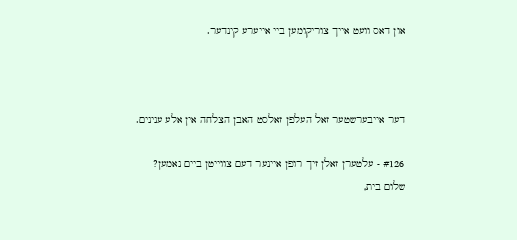און דאס וועט אייך צוריקומען ביי אייערע קינדער.



דער אייבערשטער זאל העלפן זאלסט האבן הצלחה אין אלע ענינים.

#126 - עלטערן זאלן זיך רופן איינער דעם צווייטן ביים נאמען?
שלום בית,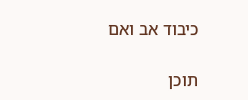כיבוד אב ואם

תוכן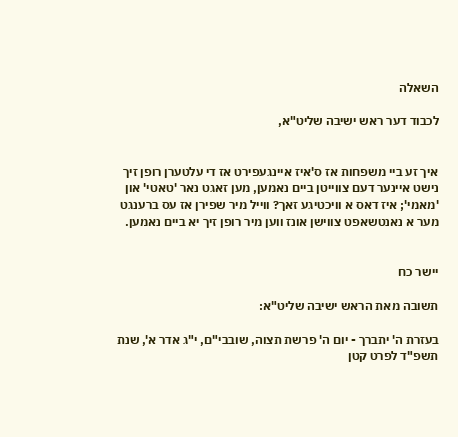השאלה

לכבוד דער ראש ישיבה שליט"א,


איך זע ביי משפחות אז ס'איז איינגעפירט אז די עלטערן רופן זיך נישט איינער דעם צווייטן ביים נאמען, מען זאגט נאר 'טאטי' און 'מאמי'; איז דאס א וויכטיגע זאך? ווייל מיר שפירן אז עס ברענגט מער א נאנטשאפט צווישן אונז ווען מיר רופן זיך יא ביים נאמען.


יישר כח

תשובה מאת הראש ישיבה שליט"א:

בעזרת ה' יתברך - יום ה' פרשת תצוה, שובבי"ם, י"ג אדר א', שנת תשפ"ד לפרט קטן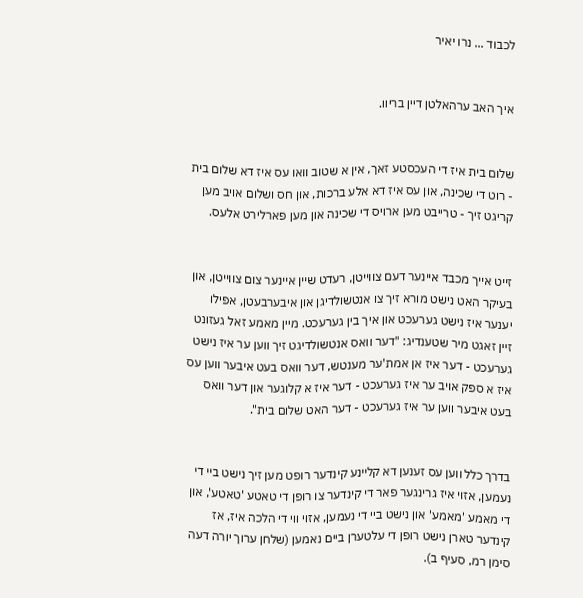לכבוד ... נרו יאיר


איך האב ערהאלטן דיין בריוו.


שלום בית איז די העכסטע זאך, אין א שטוב וואו עס איז דא שלום בית - רוט די שכינה, און עס איז דא אלע ברכות, און חס ושלום אויב מען קריגט זיך - טרייבט מען ארויס די שכינה און מען פארלירט אלעס.


זייט אייך מכבד איינער דעם צווייטן, רעדט שיין איינער צום צווייטן, און בעיקר האט נישט מורא זיך צו אנטשולדיגן און איבערבעטן, אפילו יענער איז נישט גערעכט און איך בין גערעכט. מיין מאמע זאל געזונט זיין זאגט מיר שטענדיג: "דער וואס אנטשולדיגט זיך ווען ער איז נישט גערעכט - דער איז אן אמת'ער מענטש, דער וואס בעט איבער ווען עס איז א ספק אויב ער איז גערעכט - דער איז א קלוגער און דער וואס בעט איבער ווען ער איז גערעכט - דער האט שלום בית".


בדרך כלל ווען עס זענען דא קליינע קינדער רופט מען זיך נישט ביי די נעמען, אזוי איז גרינגער פאר די קינדער צו רופן די טאטע 'טאטע', און די מאמע 'מאמע' און נישט ביי די נעמען, אזוי ווי די הלכה איז, אז קינדער טארן נישט רופן די עלטערן ביים נאמען (שלחן ערוך יורה דעה סימן רמ, סעיף ב).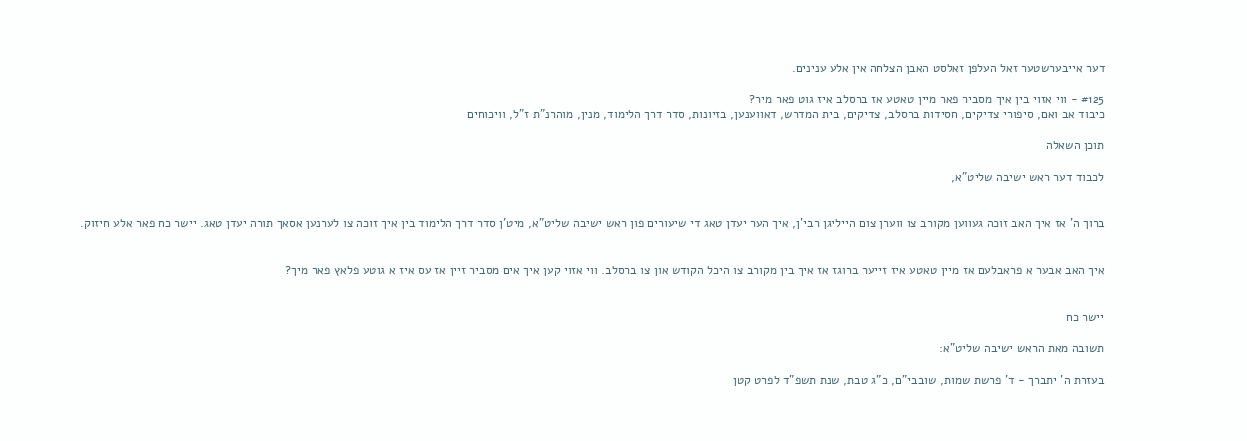דער אייבערשטער זאל העלפן זאלסט האבן הצלחה אין אלע ענינים.

#125 - ווי אזוי בין איך מסביר פאר מיין טאטע אז ברסלב איז גוט פאר מיר?
כיבוד אב ואם, סיפורי צדיקים, חסידות ברסלב, צדיקים, בית המדרש, דאווענען, בזיונות, סדר דרך הלימוד, מנין, מוהרנ"ת ז"ל, וויכוחים

תוכן השאלה

לכבוד דער ראש ישיבה שליט"א,


ברוך ה' אז איך האב זוכה געווען מקורב צו ווערן צום הייליגן רבי'ן, איך הער יעדן טאג די שיעורים פון ראש ישיבה שליט"א, מיט'ן סדר דרך הלימוד בין איך זוכה צו לערנען אסאך תורה יעדן טאג. יישר כח פאר אלע חיזוק.


איך האב אבער א פראבלעם אז מיין טאטע איז זייער ברוגז אז איך בין מקורב צו היכל הקודש און צו ברסלב. ווי אזוי קען איך אים מסביר זיין אז עס איז א גוטע פלאץ פאר מיך?


יישר כח

תשובה מאת הראש ישיבה שליט"א:

בעזרת ה' יתברך - ד' פרשת שמות, שובבי"ם, כ"ג טבת, שנת תשפ"ד לפרט קטן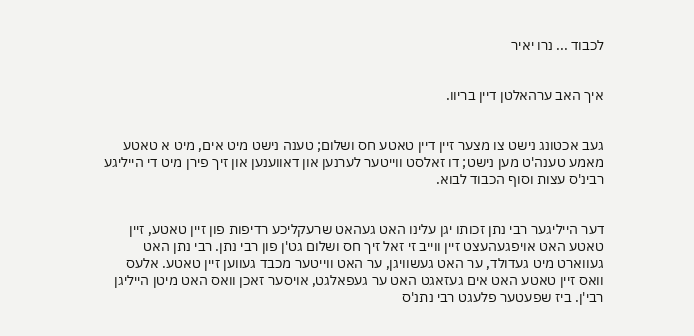לכבוד ... נרו יאיר


איך האב ערהאלטן דיין בריוו.


געב אכטונג נישט צו מצער זיין דיין טאטע חס ושלום; טענה נישט מיט אים, מיט א טאטע מאמע טענה'ט מען נישט; דו זאלסט ווייטער לערנען און דאווענען און זיך פירן מיט די הייליגע רבינ'ס עצות וסוף הכבוד לבוא.


דער הייליגער רבי נתן זכותו יגן עלינו האט געהאט שרעקליכע רדיפות פון זיין טאטע, זיין טאטע האט אויפגעהעצט זיין ווייב זי זאל זיך חס ושלום גט'ן פון רבי נתן. רבי נתן האט געווארט מיט געדולד, ער האט געשוויגן, ער האט ווייטער מכבד געווען זיין טאטע. אלעס וואס זיין טאטע האט אים געזאגט האט ער געפאלגט, אויסער זאכן וואס האט מיטן הייליגן רבי'ן. ביז שפעטער פלעגט רבי נתנ'ס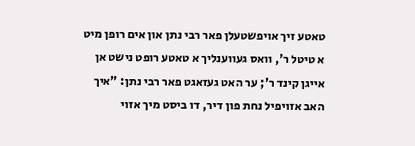טאטע זיך אויפשטעלן פאר רבי נתן און אים רופן מיט א טיטל ר', וואס געווענליך א טאטע רופט נישט אן אייגן קינד ר'; ער האט געזאגט פאר רבי נתן: "איך האב אזויפיל נחת פון דיר, דו ביסט מיך אזוי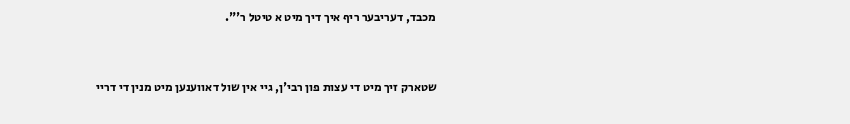מכבד, דעריבער ריף איך דיך מיט א טיטל ר'".


שטארק זיך מיט די עצות פון רבי'ן, גיי אין שול דאווענען מיט מנין די דריי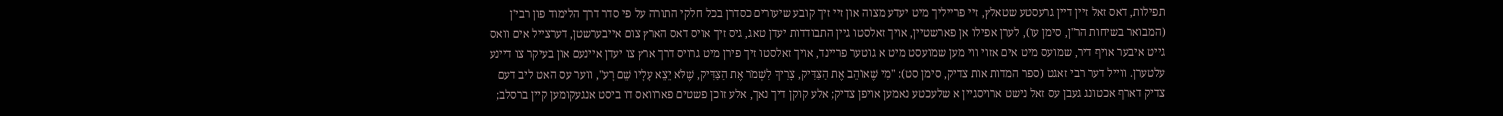תפילות, דאס זאל זיין דיין גרעסטע שטאלץ, זיי פרייליך מיט יעדע מצוה און זיי זיך קובע שיעורים כסדרן בכל חלקי התורה על פי סדר דרך הלימוד פון רבי'ן (המבואר בשיחות הר"ן, סימן עו), לערן אפילו אן פארשטיין, אויך זאלסטו גיין התבודדות יעדן טאג, גיס זיך אויס דאס הארץ צום אייבערשטן, דערצייל אים וואס גייט איבער אויף דיר, שמועס מיט אים אזוי ווי מען שמועסט מיט א גוטער פריינד, אויך זאלסטו זיך פירן מיט גרויס דרך ארץ צו יעדן איינעם און בעיקר צו דיינע עלטערן. ווייל דער רבי זאגט (ספר המדות אות צדיק, סימן סט): "מִי שֶׁאוֹהֵב אֶת הַצַּדִּיק, צָרִיךְ לִשְׁמֹר אֶת הַצַּדִּיק, שֶׁלֹּא יֵצֵא עָלָיו שֵׁם רָע", ווער עס האט ליב דעם צדיק דארף אכטונג געבן עס זאל נישט ארויסגיין א שלעכטע נאמען אויפן צדיק; אלע קוקן דיך נאך, אלע זוכן פשטים פארוואס דו ביסט אנגעקומען קיין ברסלב;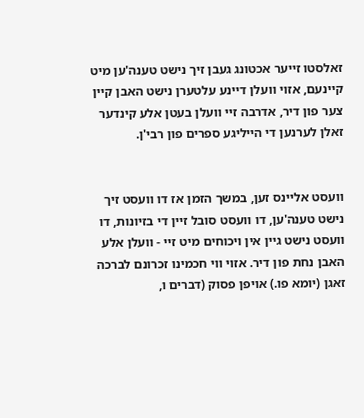זאלסטו זייער אכטונג געבן זיך נישט טענה'ען מיט קיינעם, אזוי וועלן דיינע עלטערן נישט האבן קיין צער פון דיר, אדרבה זיי וועלן בעטן אלע קינדער זאלן לערנען די הייליגע ספרים פון רבי'ן.


וועסט אליינס זען, במשך הזמן אז דו וועסט זיך נישט טענה'ען, דו וועסט סובל זיין די בזיונות, דו וועסט נישט גיין אין ויכוחים מיט זיי - וועלן אלע האבן נחת פון דיר. אזוי ווי חכמינו זכרונם לברכה זאגן (יומא פו.) אויפן פסוק (דברים ו,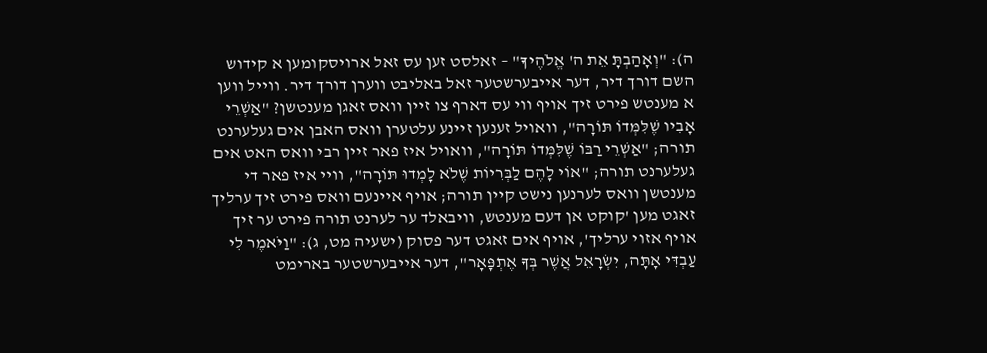ה): "וְאָהַבְתָּ אֵת ה' אֱלֹהֶיךָ" – זאלסט זען עס זאל ארויסקומען א קידוש השם דורך דיר, דער אייבערשטער זאל באליבט ווערן דורך דיר. ווייל ווען א מענטש פירט זיך אויף ווי עס דארף צו זיין וואס זאגן מענטשן? "אַשְׁרֵי אָבִיו שֶׁלִּמְּדוֹ תּוֹרָה", וואויל זענען זיינע עלטערן וואס האבן אים געלערנט תורה; "אַשְׁרֵי רַבּוֹ שֶׁלִּמְּדוֹ תּוֹרָה", וואויל איז פאר זיין רבי וואס האט אים געלערנט תורה; "אוֹי לָהֶם לַבְּרִיוֹת שֶׁלֹא לָמְדוּ תּוֹרָה", וויי איז פאר די מענטשן וואס לערנען נישט קיין תורה; אויף איינעם וואס פירט זיך ערליך זאגט מען 'קוקט אן דעם מענטש, וויבאלד ער לערנט תורה פירט ער זיך אויף אזוי ערליך', אויף אים זאגט דער פסוק (ישעיה מט, ג): "וַיֹּאמֶר לִי עַבְדִּי אָתָּה, יִשְׂרָאֵל אֲשֶׁר בְּךָ אֶתְפָּאָר", דער אייבערשטער בארימט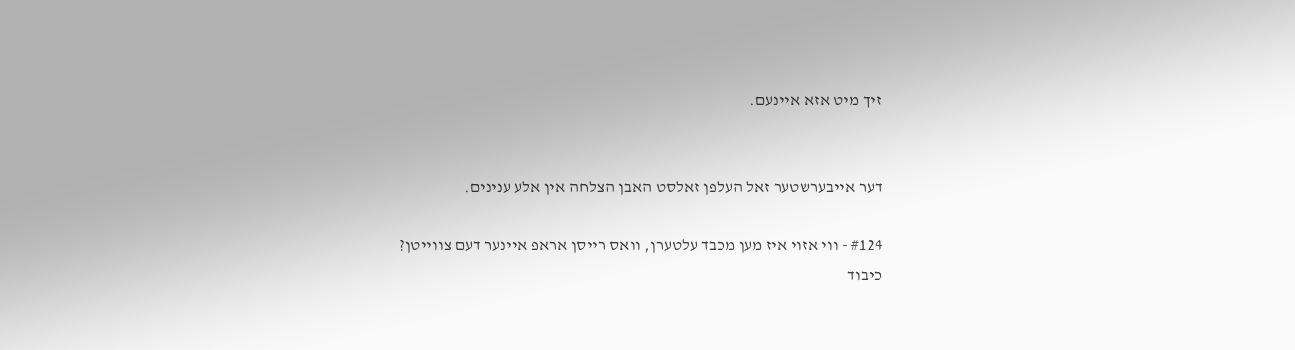זיך מיט אזא איינעם.


דער אייבערשטער זאל העלפן זאלסט האבן הצלחה אין אלע ענינים.

#124 - ווי אזוי איז מען מכבד עלטערן, וואס רייסן אראפ איינער דעם צווייטן?
כיבוד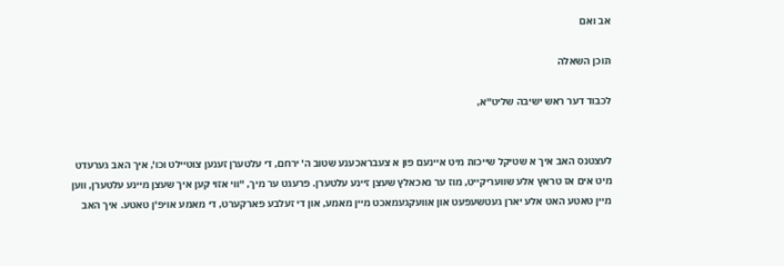אב ואם

תוכן השאלה

לכבוד דער ראש ישיבה שליט"א,


לעצטנס האב איך א שטיקל שייכות מיט איינעם פון א צעבראכענע שטוב ה' ירחם, די עלטערן זענען צוטיילט וכו', איך האב גערעדט מיט אים אז טראץ אלע שוועריקייט, מוז ער נאכאלץ שעצן זיינע עלטערן. פרעגט ער מיך, "ווי אזוי קען איך שעצן מיינע עלטערן, ווען מיין טאטע האט אלע יארן געטשעפעט און אוועקגעמאכט מיין מאמע, און די זעלבע פארקערט, די מאמע אויפ'ן טאטע. איך האב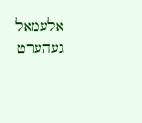אלעמאל געהערט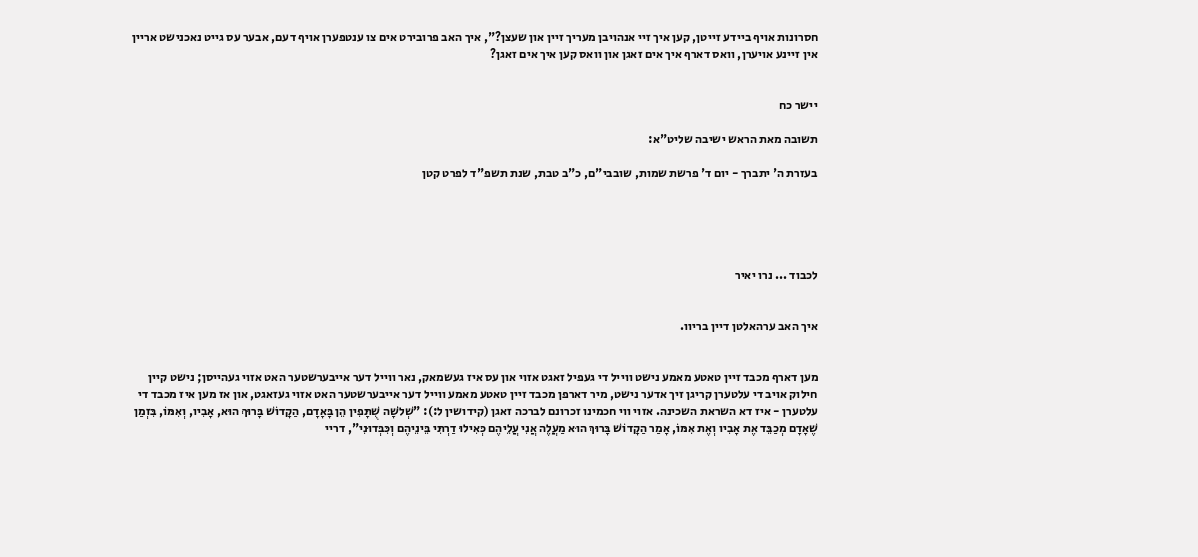חסרונות אויף ביידע זייטן, קען איך זיי אנהויבן מעריך זיין און שעצן?", איך האב פרובירט אים צו ענטפערן אויף דעם, אבער עס גייט נאכנישט אריין אין זיינע אויערן, וואס דארף איך אים זאגן און וואס קען איך אים זאגן?


יישר כח

תשובה מאת הראש ישיבה שליט"א:

בעזרת ה' יתברך - יום ד' פרשת שמות, שובבי"ם, כ"ב טבת, שנת תשפ"ד לפרט קטן





לכבוד ... נרו יאיר


איך האב ערהאלטן דיין בריוו.


מען דארף מכבד זיין טאטע מאמע נישט ווייל די געפיל זאגט אזוי און עס איז געשמאק, נאר ווייל דער אייבערשטער האט אזוי געהייסן; נישט קיין חילוק אויב די עלטערן קריגן זיך אדער נישט, מיר דארפן מכבד זיין טאטע מאמע ווייל דער אייבערשטער האט אזוי געזאגט, און אז מען איז מכבד די עלטערן - איז דא השראת השכינה. אזוי ווי חכמינו זכרונם לברכה זאגן (קידושין ל:): "שְׁלֹשָׁה שֻׁתָּפִין הֵן בָּאָדָם, הַקָדוֹשׁ בָּרוּךְ הוּא, אָבִיו, וְאִמּוֹ, בִּזְמַן שֶׁאָדָם מְכַבֵּד אֶת אָבִיו וְאֶת אִמּוֹ, אָמַר הַקָדוֹשׁ בָּרוּךְ הוּא מַעֲלֶה אֲנִי עֲלֵיהֶם כְּאִילוּ דַרְתִּי בֵּינֵיהֶם וְכִּבְּדוּנִי", דריי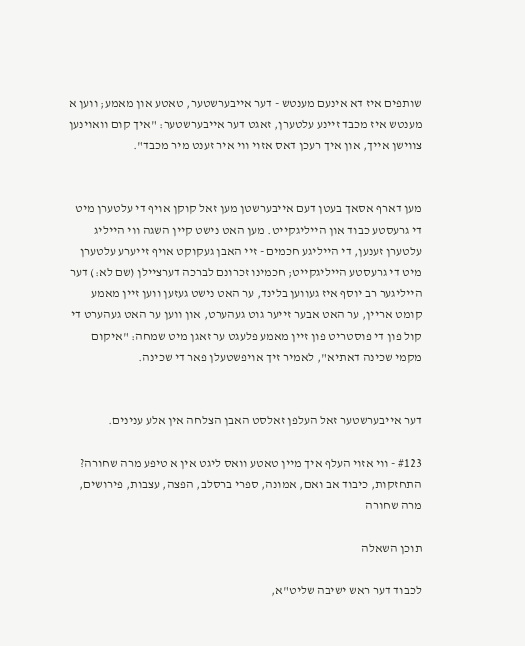שותפים איז דא אינעם מענטש - דער אייבערשטער, טאטע און מאמע; ווען א מענטש איז מכבד זיינע עלטערן, זאגט דער אייבערשטער: "איך קום וואוינען צווישן אייך, און איך רעכן דאס אזוי ווי איר זענט מיר מכבד".


מען דארף אסאך בעטן דעם אייבערשטן מען זאל קוקן אויף די עלטערן מיט די גרעסטע כבוד און הייליגקייט. מען האט נישט קיין השגה ווי הייליג עלטערן זענען, די הייליגע חכמים - זיי האבן געקוקט אויף זייערע עלטערן מיט די גרעסטע הייליגקייט; חכמינו זכרונם לברכה דערציילן (שם לא:) דער הייליגער רב יוסף איז געווען בלינד, ער האט נישט געזען ווען זיין מאמע קומט אריין, ער האט אבער זייער גוט געהערט, און ווען ער האט געהערט די קול פון די פוסטריט פון זיין מאמע פלעגט ער זאגן מיט שמחה: "איקום מקמי שכינה דאתיא", לאמיר זיך אויפשטעלן פאר די שכינה.


דער אייבערשטער זאל העלפן זאלסט האבן הצלחה אין אלע ענינים.

#123 - ווי אזוי העלף איך מיין טאטע וואס ליגט אין א טיפע מרה שחורה?
התחזקות, כיבוד אב ואם, אמונה, ספרי ברסלב, הפצה, עצבות, פירושים, מרה שחורה

תוכן השאלה

לכבוד דער ראש ישיבה שליט"א,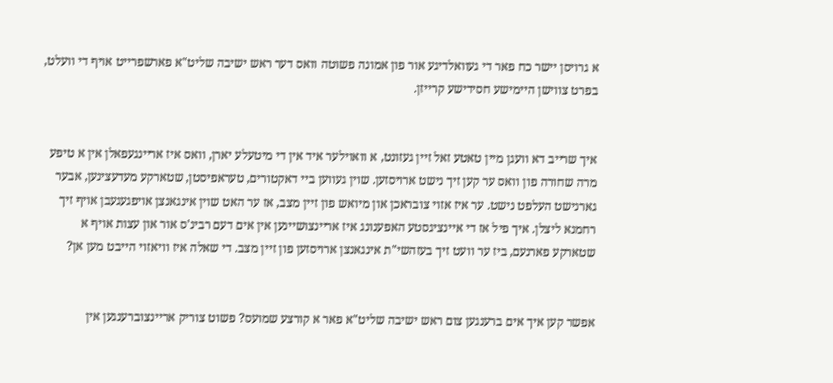א גרויסן יישר כח פאר די געוואלדיגע אור פון אמונה פשוטה וואס דער ראש ישיבה שליט"א פארשפרייט אויף די וועלט, בפרט צווישן היימישע חסידישע קרייזן.


איך שרייב דא וועגן מיין טאטע זאל זיין געזונט, א וואוילער איד אין די מיטעלע יארן, וואס איז אריינגעפאלן אין א טיפע מרה שחורה פון וואס ער קען זיך נישט ארויסזען. שוין געווען ביי דאקטורים, טעראפיסטן, שטארקע מעדעצינען, אבער גארנישט העלפט נישט. ער איז אזוי צובראכן און מיואש פון זיין מצב, אז ער האט שוין אינגאנצן אויפגעגעבן אויף זיך רחמנא ליצלן. איך פיל אז די איינציגסטע האפענונג איז אריינצושיינען אין אים דעם רבינ'ס אור און עצות אויף א שטארקע פארנעם, ביז ער וועט זיך בעזהשי"ת אינגאנצן ארויסזען פון זיין מצב. די שאלה איז וויאזוי הייבט מען אן?


אפשר קען איך אים ברענגען צום ראש ישיבה שליט"א פאר א קורצע שמועס? פשוט צוריק אריינצוברענגען אין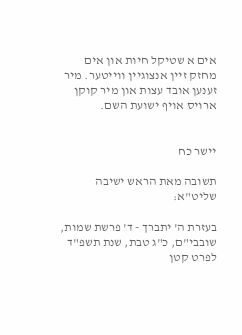אים א שטיקל חיות און אים מחזק זיין אנצוגיין ווייטער. מיר זענען אובד עצות און מיר קוקן ארויס אויף ישועת השם.


יישר כח

תשובה מאת הראש ישיבה שליט"א:

בעזרת ה' יתברך - ד' פרשת שמות, שובבי"ם, כ"ג טבת, שנת תשפ"ד לפרט קטן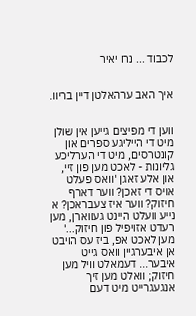לכבוד ... נרו יאיר


איך האב ערהאלטן דיין בריוו.


ווען די מפיצים גייען אין שולן מיט די הייליגע ספרים און קונטרסים, מיט די הערליכע גליונות - לאכט מען פון זיי, און אלע זאגן 'וואס פעלט אויס די זאכן? ווער דארף חיזוק? ווער איז צעבראכן? א נייע וועלט היינט געווארן, מען רעדט אזויפיל פון חיזוק...' מען לאכט אפ, ביז עס הויבט אן איבערגיין וואס גייט איבער... דעמאלט וויל מען חיזוק; וואלט מען זיך אנגעגרייט מיט דעם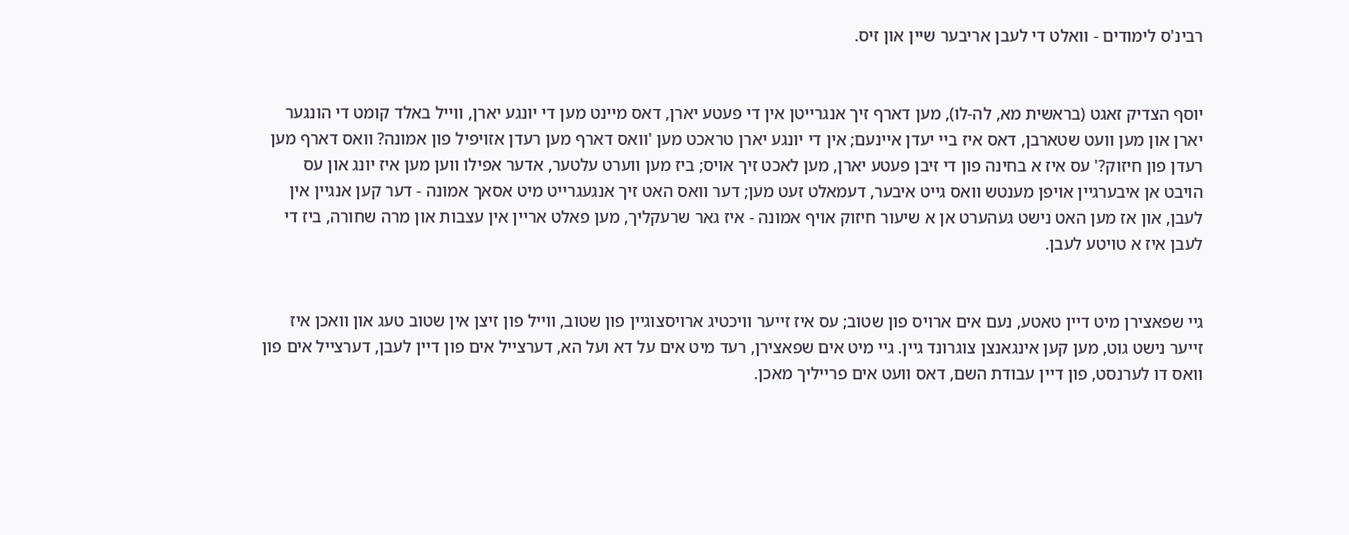רבינ'ס לימודים - וואלט די לעבן אריבער שיין און זיס.


יוסף הצדיק זאגט (בראשית מא, לה-לו), מען דארף זיך אנגרייטן אין די פעטע יארן, דאס מיינט מען די יונגע יארן, ווייל באלד קומט די הונגער יארן און מען וועט שטארבן, דאס איז ביי יעדן איינעם; אין די יונגע יארן טראכט מען 'וואס דארף מען רעדן אזויפיל פון אמונה? וואס דארף מען רעדן פון חיזוק?' עס איז א בחינה פון די זיבן פעטע יארן, מען לאכט זיך אויס; ביז מען ווערט עלטער, אדער אפילו ווען מען איז יונג און עס הויבט אן איבערגיין אויפן מענטש וואס גייט איבער, דעמאלט זעט מען; דער וואס האט זיך אנגעגרייט מיט אסאך אמונה - דער קען אנגיין אין לעבן, און אז מען האט נישט געהערט אן א שיעור חיזוק אויף אמונה - איז גאר שרעקליך, מען פאלט אריין אין עצבות און מרה שחורה, ביז די לעבן איז א טויטע לעבן.


גיי שפאצירן מיט דיין טאטע, נעם אים ארויס פון שטוב; עס איז זייער וויכטיג ארויסצוגיין פון שטוב, ווייל פון זיצן אין שטוב טעג און וואכן איז זייער נישט גוט, מען קען אינגאנצן צוגרונד גיין. גיי מיט אים שפאצירן, רעד מיט אים על דא ועל הא, דערצייל אים פון דיין לעבן, דערצייל אים פון וואס דו לערנסט, פון דיין עבודת השם, דאס וועט אים פרייליך מאכן.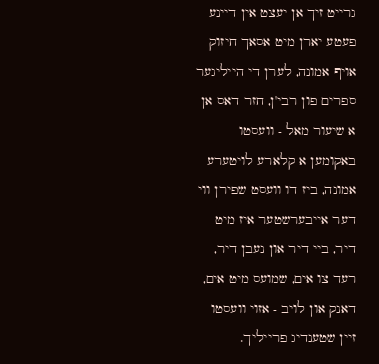גרייט זיך אן יעצט אין דיינע פעטע יארן מיט אסאך חיזוק אויף אמונה, לערן די הייליגער ספרים פון רבי'ן, חזר דאס אן א שיעור מאל - וועסטו באקומען א קלארע לויטערע אמונה, ביז דו וועסט שפירן ווי דער אייבערשטער איז מיט דיר, ביי דיר און נעבן דיר, רעד צו אים, שמועס מיט אים, דאנק און לויב - אזוי וועסטו זיין שטענדיג פרייליך.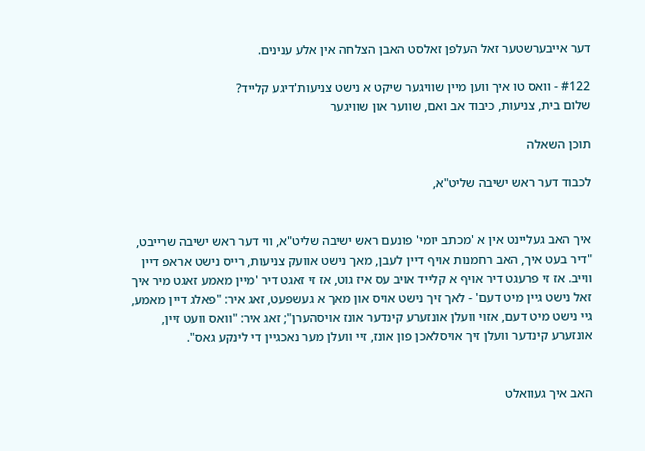דער אייבערשטער זאל העלפן זאלסט האבן הצלחה אין אלע ענינים.

#122 - וואס טו איך ווען מיין שוויגער שיקט א נישט צניעות'דיגע קלייד?
שלום בית, צניעות, כיבוד אב ואם, שווער און שוויגער

תוכן השאלה

לכבוד דער ראש ישיבה שליט"א,


איך האב געליינט אין א 'מכתב יומי' פונעם ראש ישיבה שליט"א, ווי דער ראש ישיבה שרייבט, "דיר בעט איך, האב רחמנות אויף דיין לעבן, מאך נישט אוועק צניעות, רייס נישט אראפ דיין ווייב. אז זי פרעגט דיר אויף א קלייד אויב עס איז גוט, אז זי זאגט דיר 'מיין מאמע זאגט מיר איך זאל נישט גיין מיט דעם' - לאך זיך נישט אויס און מאך א געשפעט, זאג איר: "פאלג דיין מאמע, גיי נישט מיט דעם, אזוי וועלן אונזערע קינדער אונז אויסהערן"; זאג איר: "וואס וועט זיין, אונזערע קינדער וועלן זיך אויסלאכן פון אונז, זיי וועלן מער נאכגיין די לינקע גאס".


האב איך געוואלט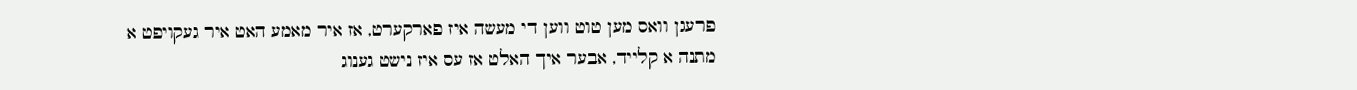פרעגן וואס מען טוט ווען די מעשה איז פארקערט, אז איר מאמע האט איר געקויפט א מתנה א קלייד, אבער איך האלט אז עס איז נישט גענוג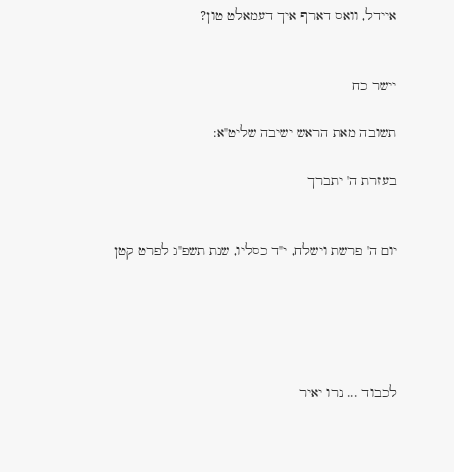איידל, וואס דארף איך דעמאלט טון?


יישר כח

תשובה מאת הראש ישיבה שליט"א:

בעזרת ה' יתברך


יום ה' פרשת וישלח, י"ד כסליו, שנת תשפ"ג לפרט קטן





לכבוד ... נרו יאיר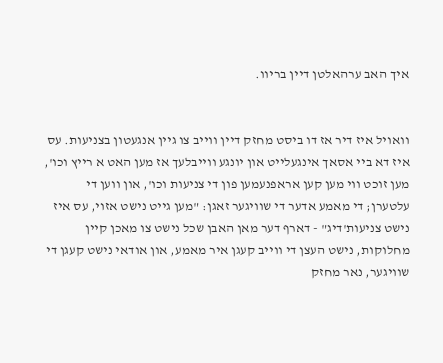איך האב ערהאלטן דיין בריוו.


וואויל איז דיר אז דו ביסט מחזק דיין ווייב צו גיין אנגעטון בצניעות. עס איז דא ביי אסאך אינגעלייט און יונגע ווייבלעך אז מען האט א רייץ וכו', מען זוכט ווי מען קען אראפנעמען פון די צניעות וכו', און ווען די עלטערן; די מאמע אדער די שוויגער זאגן: "מען גייט נישט אזוי, עס איז נישט צניעות'דיג" - דארף דער מאן האבן שכל נישט צו מאכן קיין מחלוקות, נישט העצן די ווייב קעגן איר מאמע, און אודאי נישט קעגן די שוויגער, נאר מחזק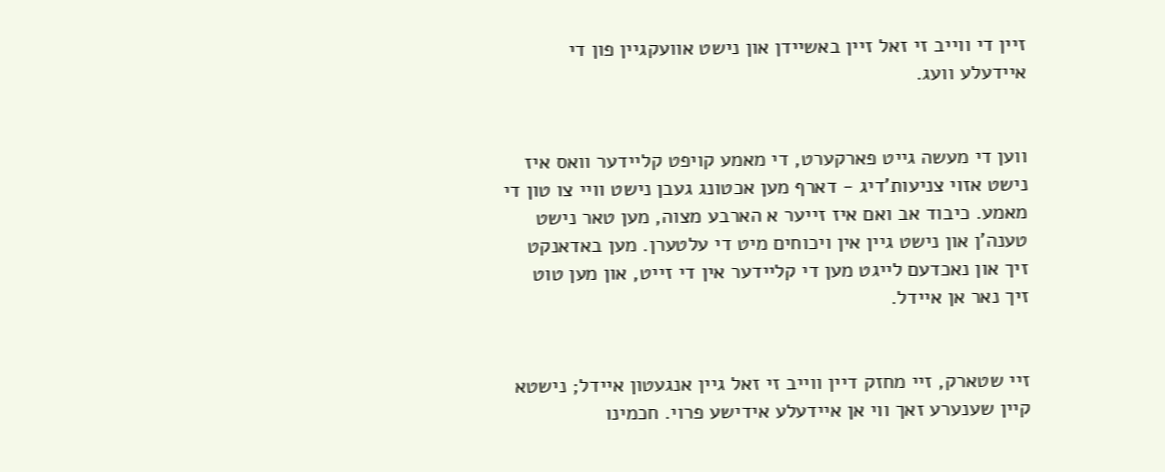זיין די ווייב זי זאל זיין באשיידן און נישט אוועקגיין פון די איידעלע וועג.


ווען די מעשה גייט פארקערט, די מאמע קויפט קליידער וואס איז נישט אזוי צניעות'דיג - דארף מען אכטונג געבן נישט וויי צו טון די מאמע. כיבוד אב ואם איז זייער א הארבע מצוה, מען טאר נישט טענה'ן און נישט גיין אין ויכוחים מיט די עלטערן. מען באדאנקט זיך און נאכדעם לייגט מען די קליידער אין די זייט, און מען טוט זיך נאר אן איידל.


זיי שטארק, זיי מחזק דיין ווייב זי זאל גיין אנגעטון איידל; נישטא קיין שענערע זאך ווי אן איידעלע אידישע פרוי. חכמינו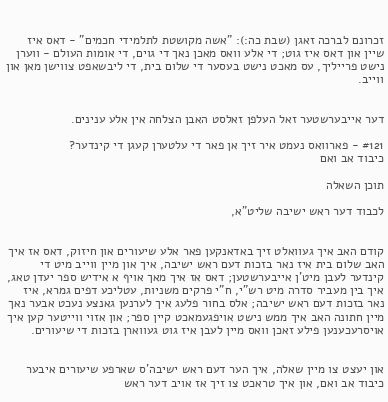זכרונם לברכה זאגן (שבת כה:): "אשה מקושטת לתלמידי חכמים" - דאס איז שיין און דאס איז גוט; די אלע וואס מאכן נאך די גוים, די אומות העולם - ווערן נישט פרייליך, עס מאכט נישט בעסער די שלום בית, די ליבשאפט צווישן מאן און ווייב.


דער אייבערשטער זאל העלפן זאלסט האבן הצלחה אין אלע ענינים.

#121 - פארוואס נעמט איר זיך אן פאר די עלטערן קעגן די קינדער?
כיבוד אב ואם

תוכן השאלה

לכבוד דער ראש ישיבה שליט"א,


קודם האב איך געוואלט זיך באדאנקען פאר אלע שיעורים און חיזוק, דאס אז איך האב שלום בית איז נאר בזכות דעם ראש ישיבה, איך און מיין ווייב מיט די קינדער לעבן מיט'ן אייבערשטען; דאס אז איך מאך אויף א אידיש ספר יעדן טאג, איך בין מעביר סדרה מיט רש"י, ח"י פרקים משניות, עטליכע דפים גמרא, איז נאר בזכות דעם ראש ישיבה; אלס בחור פלעג איך לערנען גאנצע נעכט אבער נאך מיין חתונה האב איך ממש נישט אויפגעמאכט קיין ספר; און אזוי ווייטער קען איך אויסרעכענען פילע זאכן וואס מיין לעבן איז גוט געווארן בזכות די שיעורים.


און יעצט צו מיין שאלה, איך הער דעם ראש ישיבה'ס שארפע שיעורים איבער כיבוד אב ואם, און איך טראכט צו זיך אז אויב דער ראש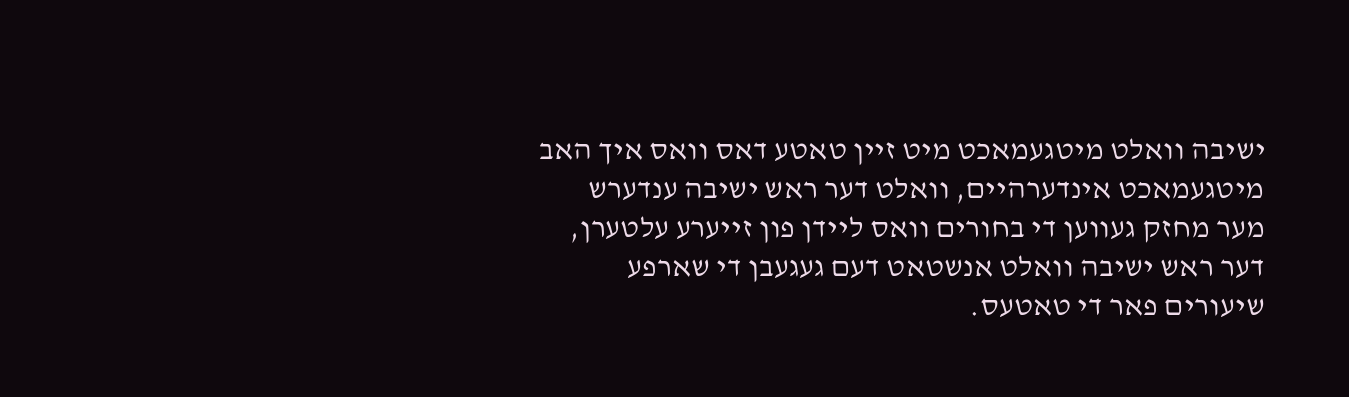ישיבה וואלט מיטגעמאכט מיט זיין טאטע דאס וואס איך האב מיטגעמאכט אינדערהיים, וואלט דער ראש ישיבה ענדערש מער מחזק געווען די בחורים וואס ליידן פון זייערע עלטערן, דער ראש ישיבה וואלט אנשטאט דעם געגעבן די שארפע שיעורים פאר די טאטעס.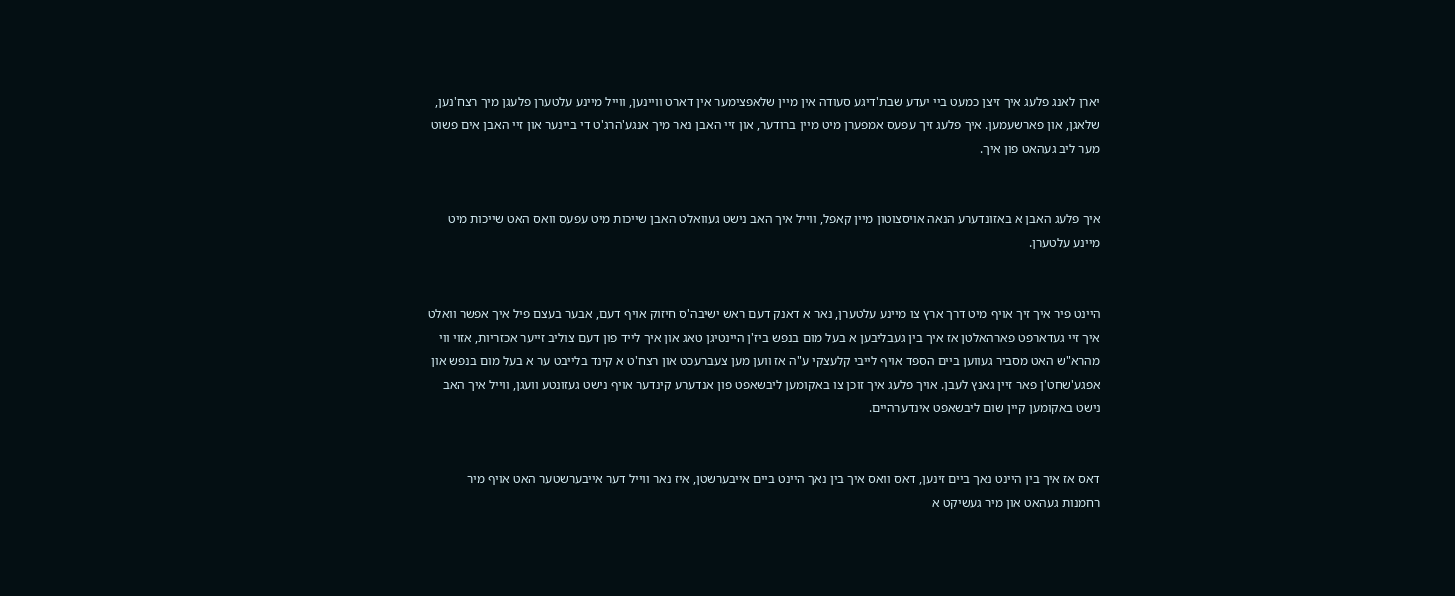יארן לאנג פלעג איך זיצן כמעט ביי יעדע שבת'דיגע סעודה אין מיין שלאפצימער אין דארט וויינען, ווייל מיינע עלטערן פלעגן מיך רצח'נען, שלאגן, און פארשעמען. איך פלעג זיך עפעס אמפערן מיט מיין ברודער, און זיי האבן נאר מיך אנגע'הרג'ט די ביינער און זיי האבן אים פשוט מער ליב געהאט פון איך.


איך פלעג האבן א באזונדערע הנאה אויסצוטון מיין קאפל, ווייל איך האב נישט געוואלט האבן שייכות מיט עפעס וואס האט שייכות מיט מיינע עלטערן.


היינט פיר איך זיך אויף מיט דרך ארץ צו מיינע עלטערן, נאר א דאנק דעם ראש ישיבה'ס חיזוק אויף דעם, אבער בעצם פיל איך אפשר וואלט איך זיי געדארפט פארהאלטן אז איך בין געבליבען א בעל מום בנפש ביז'ן היינטיגן טאג און איך לייד פון דעם צוליב זייער אכזריות, אזוי ווי מהרא"ש האט מסביר געווען ביים הספד אויף לייבי קלעצקי ע"ה אז ווען מען צעברעכט און רצח'ט א קינד בלייבט ער א בעל מום בנפש און אפגע'שחט'ן פאר זיין גאנץ לעבן. אויך פלעג איך זוכן צו באקומען ליבשאפט פון אנדערע קינדער אויף נישט געזונטע וועגן, ווייל איך האב נישט באקומען קיין שום ליבשאפט אינדערהיים.


דאס אז איך בין היינט נאך ביים זינען, דאס וואס איך בין נאך היינט ביים אייבערשטן, איז נאר ווייל דער אייבערשטער האט אויף מיר רחמנות געהאט און מיר געשיקט א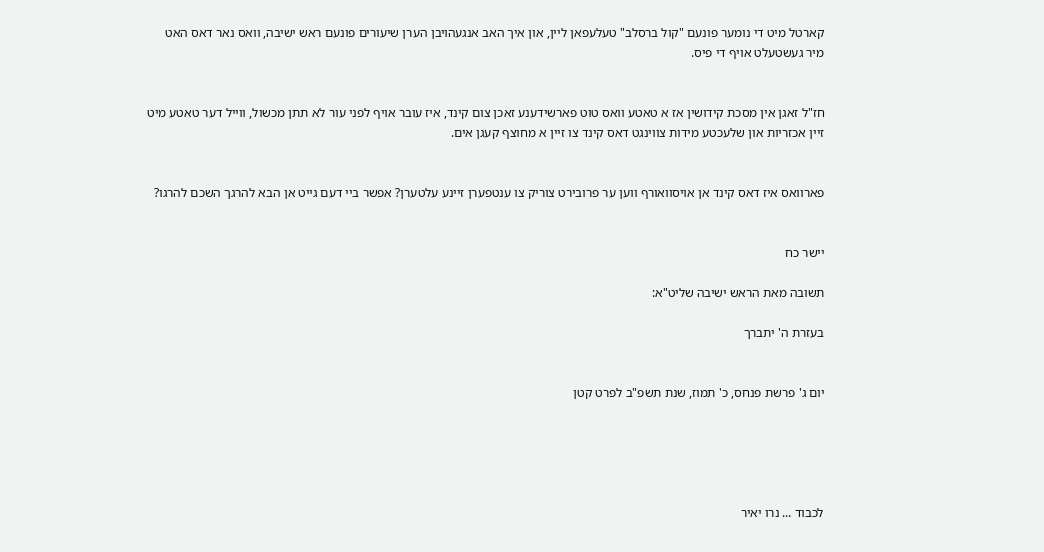קארטל מיט די נומער פונעם "קול ברסלב" טעלעפאן ליין, און איך האב אנגעהויבן הערן שיעורים פונעם ראש ישיבה, וואס נאר דאס האט מיר געשטעלט אויף די פיס.


חז"ל זאגן אין מסכת קידושין אז א טאטע וואס טוט פארשידענע זאכן צום קינד, איז עובר אויף לפני עור לא תתן מכשול, ווייל דער טאטע מיט זיין אכזריות און שלעכטע מידות צווינגט דאס קינד צו זיין א מחוצף קעגן אים.


פארוואס איז דאס קינד אן אויסוואורף ווען ער פרובירט צוריק צו ענטפערן זיינע עלטערן? אפשר ביי דעם גייט אן הבא להרגך השכם להרגו?


יישר כח

תשובה מאת הראש ישיבה שליט"א:

בעזרת ה' יתברך


יום ג' פרשת פנחס, כ' תמוז, שנת תשפ"ב לפרט קטן





לכבוד ... נרו יאיר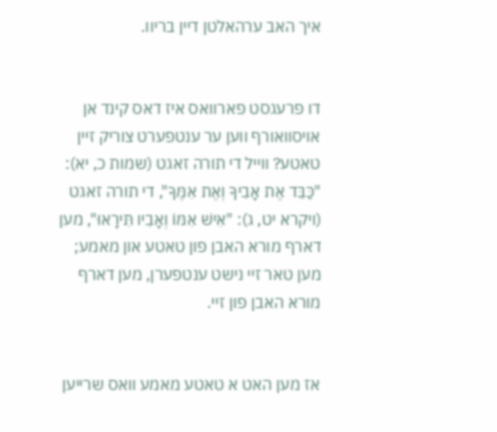איך האב ערהאלטן דיין בריוו.


דו פרעגסט פארוואס איז דאס קינד אן אויסוואורף ווען ער ענטפערט צוריק זיין טאטע? ווייל די תורה זאגט (שמות כ, יא): "כַּבֵּד אֶת אָבִיךָ וְאֶת אִמֶּךָ", די תורה זאגט (ויקרא יט, ג): "אִישׁ אִמּוֹ וְאָבִיו תִּירָאוּ", מען דארף מורא האבן פון טאטע און מאמע; מען טאר זיי נישט ענטפערן, מען דארף מורא האבן פון זיי.


אז מען האט א טאטע מאמע וואס שרייען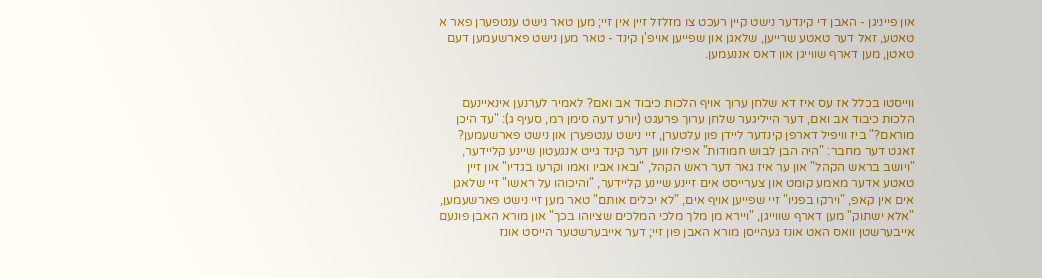און פייניגן - האבן די קינדער נישט קיין רעכט צו מזלזל זיין אין זיי; מען טאר נישט ענטפערן פאר א טאטע, זאל דער טאטע שרייען, שלאגן און שפייען אויפ'ן קינד - טאר מען נישט פארשעמען דעם טאטן, מען דארף שווייגן און דאס אננעמען.


ווייסטו בכלל אז עס איז דא שלחן ערוך אויף הלכות כיבוד אב ואם? לאמיר לערנען אינאיינעם הלכות כיבוד אב ואם, דער הייליגער שלחן ערוך פרעגט (יורע דעה סימן רמ, סעיף ג): "עד היכן מוראם?" ביז וויפיל דארפן קינדער ליידן פון עלטערן, זיי נישט ענטפערן און נישט פארשעמען? זאגט דער מחבר: "היה הבן לבוש חמודות" אפילו ווען דער קינד גייט אנגעטון שיינע קליידער, "ויושב בראש הקהל" און ער איז גאר דער ראש הקהל, "ובאו אביו ואמו וקרעו בגדיו" און זיין טאטע אדער מאמע קומט און צערייסט אים זיינע שיינע קליידער, "והיכוהו על ראשו" זיי שלאגן אים אין קאפ, "וירקו בפניו" זיי שפייען אויף אים, "לא יכלים אותם" טאר מען זיי נישט פארשעמען, "אלא ישתוק" מען דארף שווייגן, "ויירא מן מלך מלכי המלכים שציוהו בכך" און מורא האבן פונעם אייבערשטן וואס האט אונז געהייסן מורא האבן פון זיי; דער אייבערשטער הייסט אונז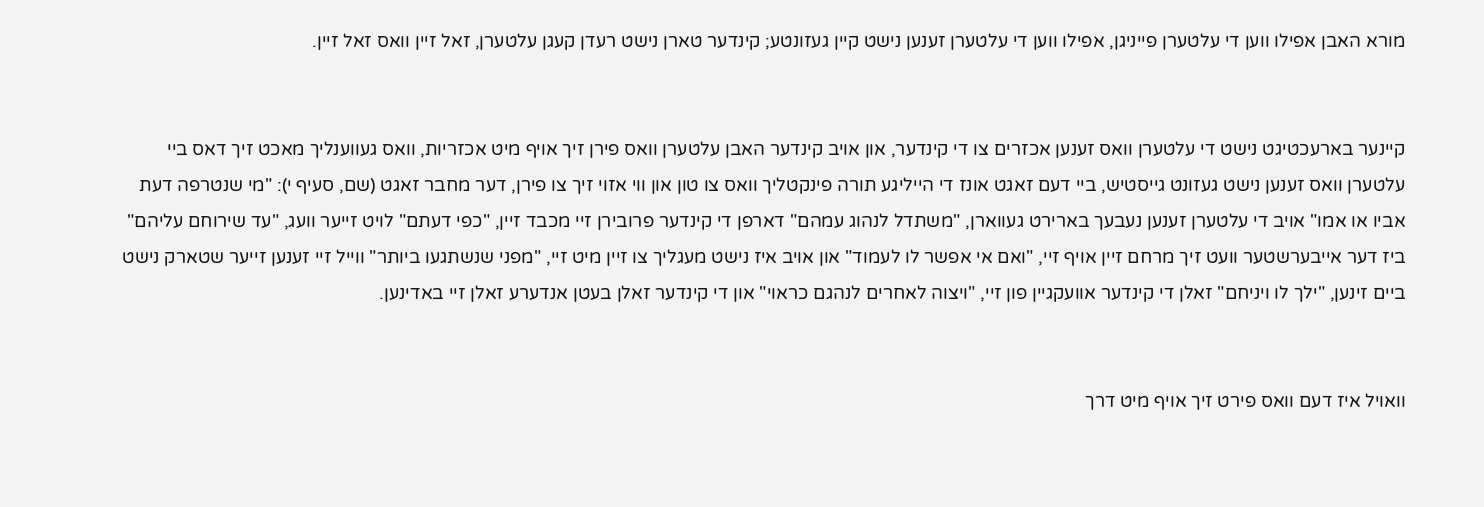מורא האבן אפילו ווען די עלטערן פייניגן, אפילו ווען די עלטערן זענען נישט קיין געזונטע; קינדער טארן נישט רעדן קעגן עלטערן, זאל זיין וואס זאל זיין.


קיינער בארעכטיגט נישט די עלטערן וואס זענען אכזרים צו די קינדער, און אויב קינדער האבן עלטערן וואס פירן זיך אויף מיט אכזריות, וואס געווענליך מאכט זיך דאס ביי עלטערן וואס זענען נישט געזונט גייסטיש, ביי דעם זאגט אונז די הייליגע תורה פינקטליך וואס צו טון און ווי אזוי זיך צו פירן, דער מחבר זאגט (שם, סעיף י): "מי שנטרפה דעת אביו או אמו" אויב די עלטערן זענען נעבעך בארירט געווארן, "משתדל לנהוג עמהם" דארפן די קינדער פרובירן זיי מכבד זיין, "כפי דעתם" לויט זייער וועג, "עד שירוחם עליהם" ביז דער אייבערשטער וועט זיך מרחם זיין אויף זיי, "ואם אי אפשר לו לעמוד" און אויב איז נישט מעגליך צו זיין מיט זיי, "מפני שנשתגעו ביותר" ווייל זיי זענען זייער שטארק נישט ביים זינען, "ילך לו ויניחם" זאלן די קינדער אוועקגיין פון זיי, "ויצוה לאחרים לנהגם כראוי" און די קינדער זאלן בעטן אנדערע זאלן זיי באדינען.


וואויל איז דעם וואס פירט זיך אויף מיט דרך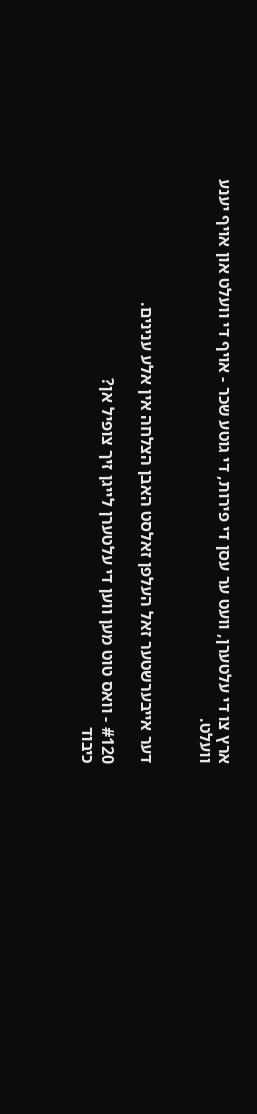ארץ צו די עלטערן, וועט ער עסן די פירות, די גוטע שכר - אויף די וועלט און אויף יענע וועלט.


דער אייבערשטער זאל העלפן זאלסט האבן הצלחה אין אלע ענינים.

#120 - וואס טוט מען ווען די עלטערן לייגן זיך צופיל אן?
כיבוד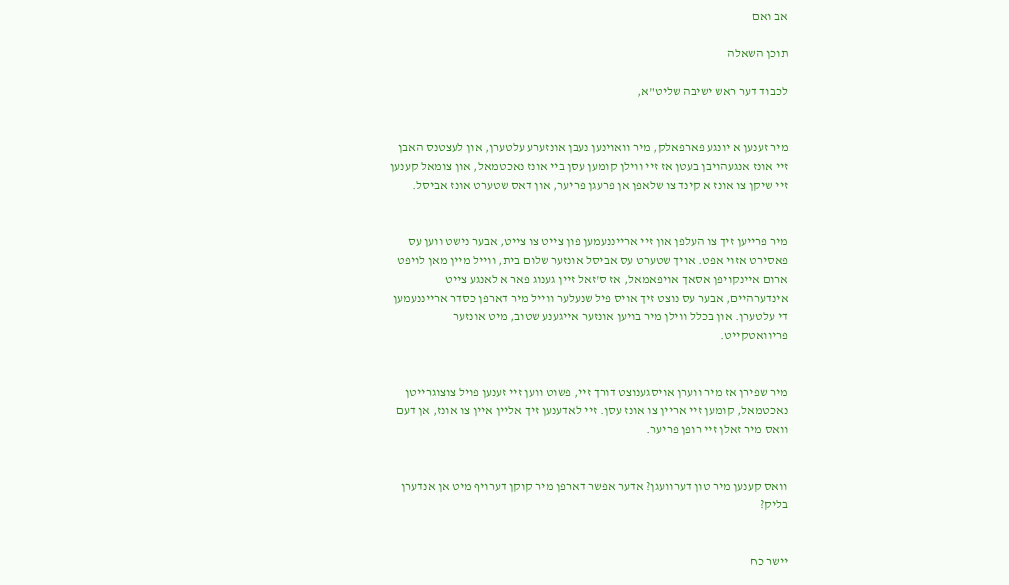אב ואם

תוכן השאלה

לכבוד דער ראש ישיבה שליט"א,


מיר זענען א יונגע פארפאלק, מיר וואוינען נעבן אונזערע עלטערן, און לעצטנס האבן זיי אונז אנגעהויבן בעטן אז זיי ווילן קומען עסן ביי אונז נאכטמאל, און צומאל קענען זיי שיקן צו אונז א קינד צו שלאפן אן פרעגן פריער, און דאס שטערט אונז אביסל.


מיר פרייען זיך צו העלפן און זיי ארייננעמען פון צייט צו צייט, אבער נישט ווען עס פאסירט אזוי אפט. אויך שטערט עס אביסל אונזער שלום בית, ווייל מיין מאן לויפט ארום איינקויפן אסאך אויפאמאל, אז ס'זאל זיין גענוג פאר א לאנגע צייט אינדערהיים, אבער עס נוצט זיך אויס פיל שנעלער ווייל מיר דארפן כסדר ארייננעמען די עלטערן. און בכלל ווילן מיר בויען אונזער אייגענע שטוב, מיט אונזער פריוואטקייט.


מיר שפירן אז מיר ווערן אויסגענוצט דורך זיי, פשוט ווען זיי זענען פויל צוצוגרייטן נאכטמאל, קומען זיי אריין צו אונז עסן. זיי לאדענען זיך אליין איין צו אונז, אן דעם וואס מיר זאלן זיי רופן פריער.


וואס קענען מיר טון דערוועגן? אדער אפשר דארפן מיר קוקן דערויף מיט אן אנדערן בליק?


יישר כח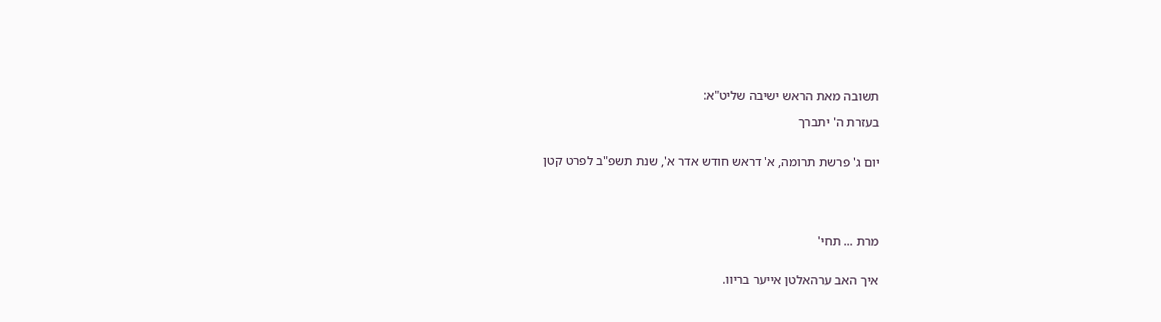תשובה מאת הראש ישיבה שליט"א:

בעזרת ה' יתברך


יום ג' פרשת תרומה, א' דראש חודש אדר א', שנת תשפ"ב לפרט קטן





מרת ... תחי'


איך האב ערהאלטן אייער בריוו.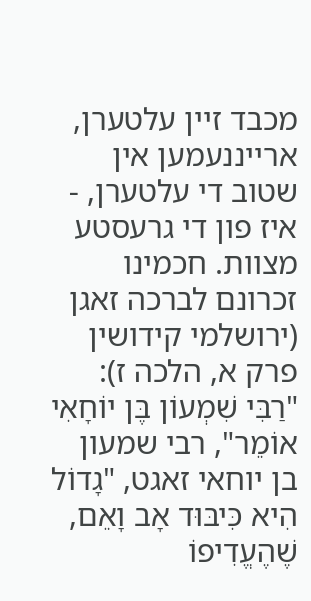מכבד זיין עלטערן, ארייננעמען אין שטוב די עלטערן, - איז פון די גרעסטע מצוות. חכמינו זכרונם לברכה זאגן (ירושלמי קידושין פרק א, הלכה ז): "רַבִּי שִׁמְעוֹן בֶּן יוֹחָאִי אוֹמֵר", רבי שמעון בן יוחאי זאגט, "גָדוֹל הִיא כִּיבּוּד אָב וָאֵם, שֶׁהֶעֱדִיפוֹ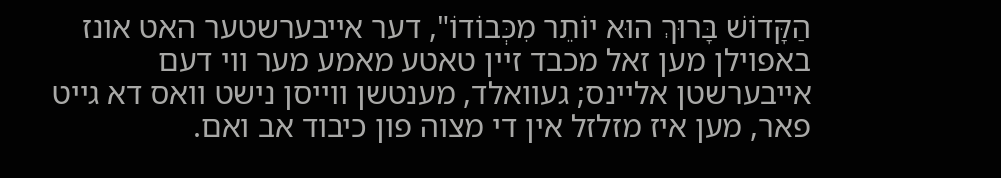הַקָּדוֹשׁ בָּרוּךְ הוּא יוֹתֵר מִכְּבוֹדוֹ", דער אייבערשטער האט אונז באפוילן מען זאל מכבד זיין טאטע מאמע מער ווי דעם אייבערשטן אליינס; געוואלד, מענטשן ווייסן נישט וואס דא גייט פאר, מען איז מזלזל אין די מצוה פון כיבוד אב ואם.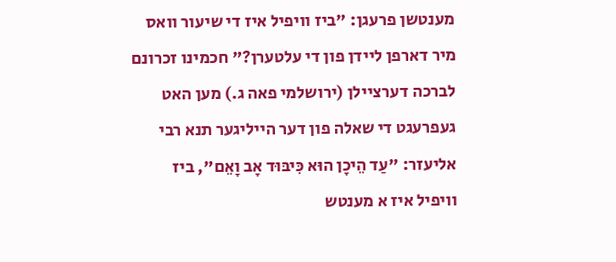מענטשן פרעגן: "ביז וויפיל איז די שיעור וואס מיר דארפן ליידן פון די עלטערן?" חכמינו זכרונם לברכה דערציילן (ירושלמי פאה ג.) מען האט געפרעגט די שאלה פון דער הייליגער תנא רבי אליעזר: "עַד הֵיכָן הוּא כִּיבּוּד אָב וָאֵם", ביז וויפיל איז א מענטש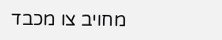מחויב צו מכבד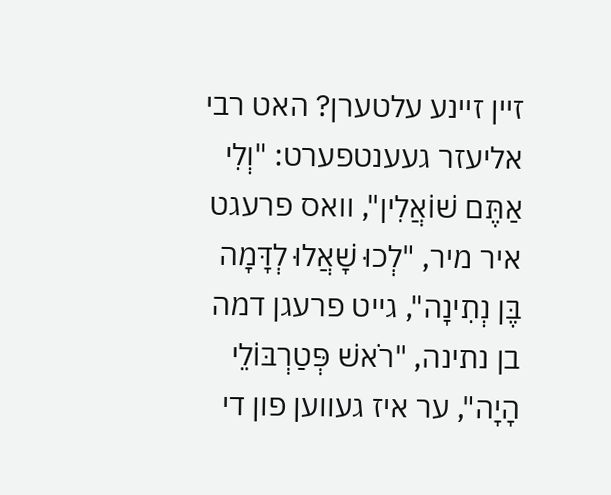זיין זיינע עלטערן? האט רבי אליעזר געענטפערט: "וְלִי אַתֶּם שׁוֹאֲלִין", וואס פרעגט איר מיר, "לְכוּ שָׁאֲלוּ לְדָּמָה בֶּן נְתִינָה", גייט פרעגן דמה בן נתינה, "רֹאשׁ פְּטַרְבּוֹלֵי הָיָה", ער איז געווען פון די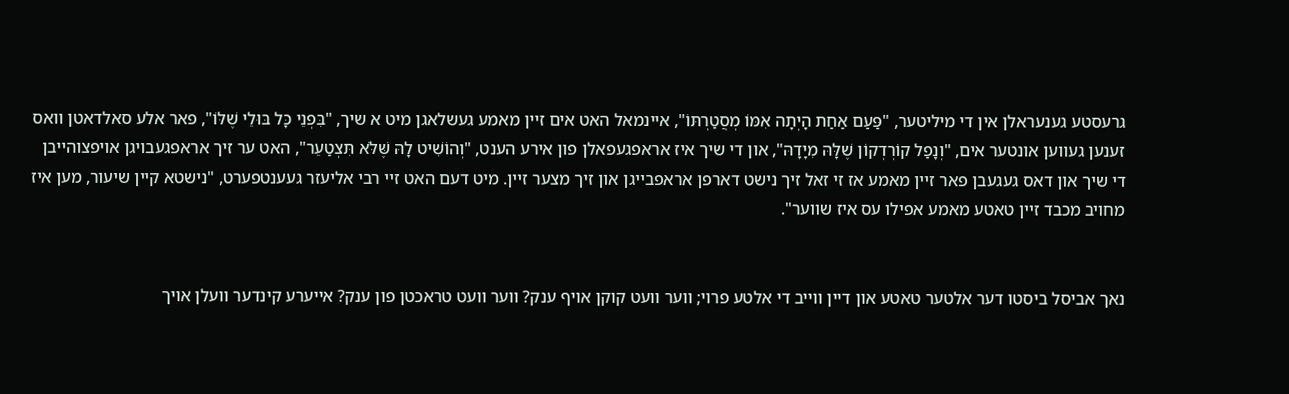גרעסטע גענעראלן אין די מיליטער, "פַּעַם אַחַת הָיְתָה אִמּוֹ מְסֲטַרְתּוֹ", איינמאל האט אים זיין מאמע געשלאגן מיט א שיך, "בִּפְנֵי כָּל בּוּלֵי שֶׁלּוֹ", פאר אלע סאלדאטן וואס זענען געווען אונטער אים, "וְנָפַל קוֹרְדְקוֹן שֶׁלָּהּ מִיָדָהּ", און די שיך איז אראפגעפאלן פון אירע הענט, "וְהוֹשִׁיט לָהּ שֶּׁלֹּא תִּצְטַעֵר", האט ער זיך אראפגעבויגן אויפצוהייבן די שיך און דאס געגעבן פאר זיין מאמע אז זי זאל זיך נישט דארפן אראפבייגן און זיך מצער זיין. מיט דעם האט זיי רבי אליעזר געענטפערט, "נישטא קיין שיעור, מען איז מחויב מכבד זיין טאטע מאמע אפילו עס איז שווער".


נאך אביסל ביסטו דער אלטער טאטע און דיין ווייב די אלטע פרוי; ווער וועט קוקן אויף ענק? ווער וועט טראכטן פון ענק? אייערע קינדער וועלן אויך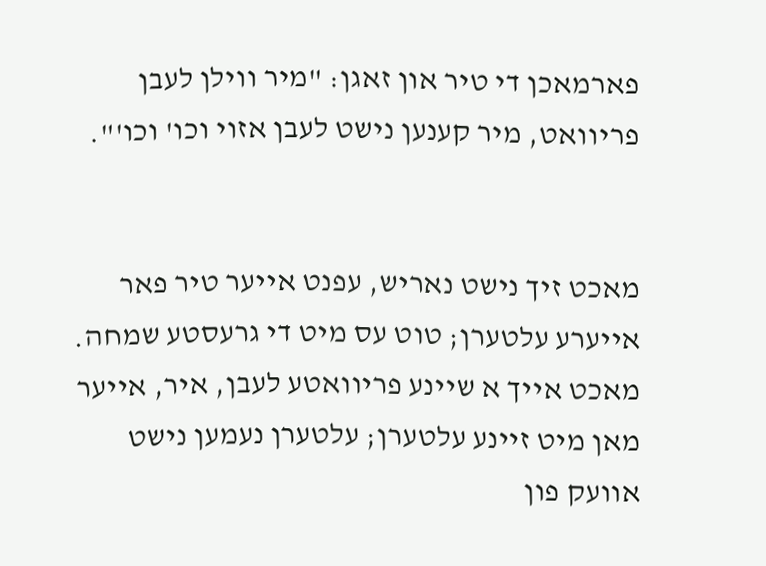פארמאכן די טיר און זאגן: "מיר ווילן לעבן פריוואט, מיר קענען נישט לעבן אזוי וכו' וכו'".


מאכט זיך נישט נאריש, עפנט אייער טיר פאר אייערע עלטערן; טוט עס מיט די גרעסטע שמחה. מאכט אייך א שיינע פריוואטע לעבן, איר, אייער מאן מיט זיינע עלטערן; עלטערן נעמען נישט אוועק פון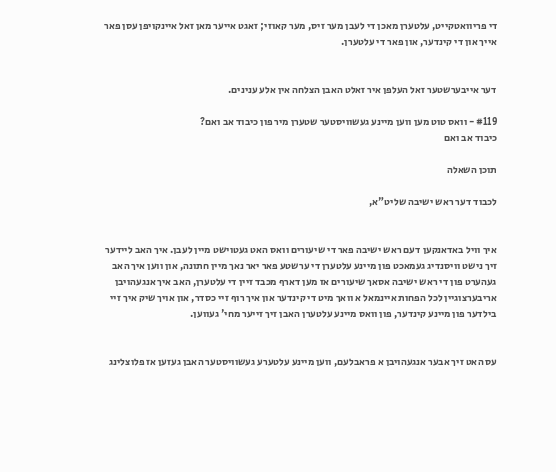די פריוואטקייט, עלטערן מאכן די לעבן מער זיס, מער קאוזי; זאגט אייער מאן זאל איינקויפן עסן פאר אייך און די קינדער, און פאר די עלטערן.


דער אייבערשטער זאל העלפן איר זאלט האבן הצלחה אין אלע ענינים.

#119 - וואס טוט מען ווען מיינע געשוויסטער שטערן מיר פון כיבוד אב ואם?
כיבוד אב ואם

תוכן השאלה

לכבוד דער ראש ישיבה שליט"א,


איך וויל באדאנקען דעם ראש ישיבה פאר די שיעורים וואס האט געטוישט מיין לעבן. איך האב ליידער זיך נישט וויסנדיג געמאכט פון מיינע עלטערן די ערשטע פאר יאר נאך מיין חתונה, און ווען איך האב געהערט פון די ראש ישיבה אסאך שיעורים אז מען דארף מכבד זיין די עלטערן, האב איך אנגעהויבן אריבערצוגיין לכל הפחות איינמאל א וואך מיט די קינדער און איך רוף זיי כסדר, און אויך שיק איך זיי בילדער פון מיינע קינדער, פון וואס מיינע עלטערן האבן זיך זייער מחי' געווען.


עס האט זיך אבער אנגעהויבן א פראבלעם, ווען מיינע עלטערע געשוויסטער האבן געזען אז פלוצלינג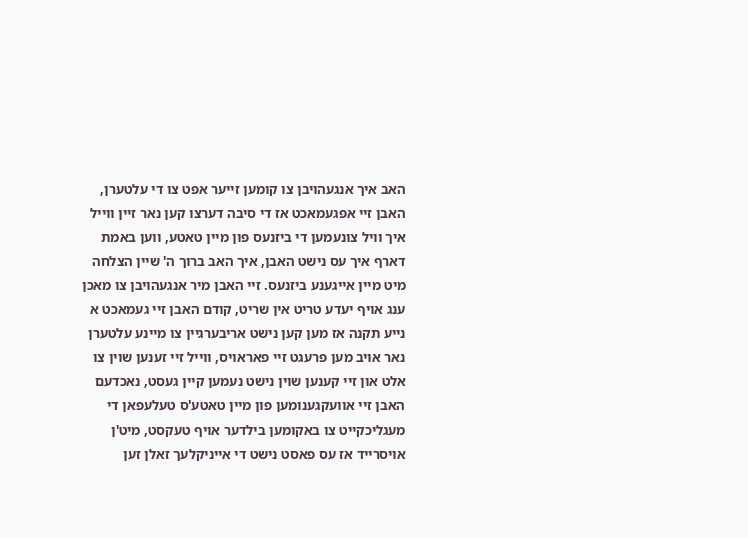האב איך אנגעהויבן צו קומען זייער אפט צו די עלטערן, האבן זיי אפגעמאכט אז די סיבה דערצו קען נאר זיין ווייל איך וויל צונעמען די ביזנעס פון מיין טאטע, ווען באמת דארף איך עס נישט האבן, איך האב ברוך ה' שיין הצלחה מיט מיין אייגענע ביזנעס. זיי האבן מיר אנגעהויבן צו מאכן ענג אויף יעדע טריט אין שריט, קודם האבן זיי געמאכט א נייע תקנה אז מען קען נישט אריבערגיין צו מיינע עלטערן נאר אויב מען פרעגט זיי פאראויס, ווייל זיי זענען שוין צו אלט און זיי קענען שוין נישט נעמען קיין געסט, נאכדעם האבן זיי אוועקגענומען פון מיין טאטע'ס טעלעפאן די מעגליכקייט צו באקומען בילדער אויף טעקסט, מיט'ן אויסרייד אז עס פאסט נישט די אייניקלעך זאלן זען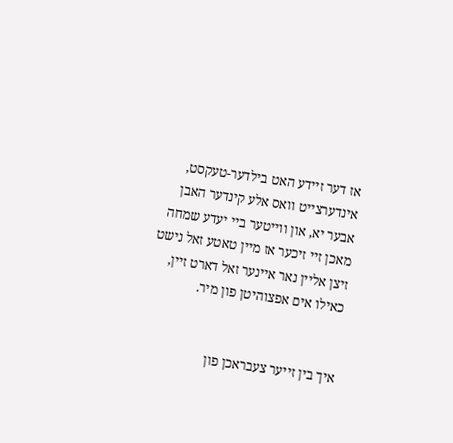אז דער זיידע האט בילדער-טעקסט, אינדערצייט וואס אלע קינדער האבן אבער יא, און ווייטער ביי יעדע שמחה מאכן זיי זיכער אז מיין טאטע זאל נישט זיצן אליין נאר איינער זאל דארט זיין, כאילו אים אפצוהיטן פון מיר.


איך בין זייער צעבראכן פון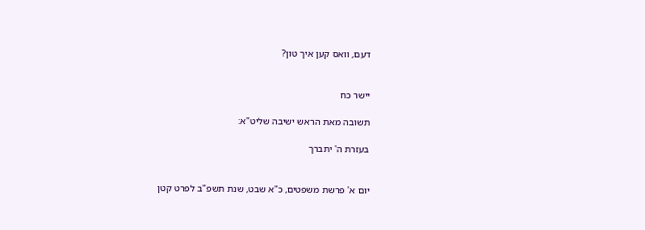דעם, וואס קען איך טון?


יישר כח

תשובה מאת הראש ישיבה שליט"א:

בעזרת ה' יתברך


יום א' פרשת משפטים, כ"א שבט, שנת תשפ"ב לפרט קטן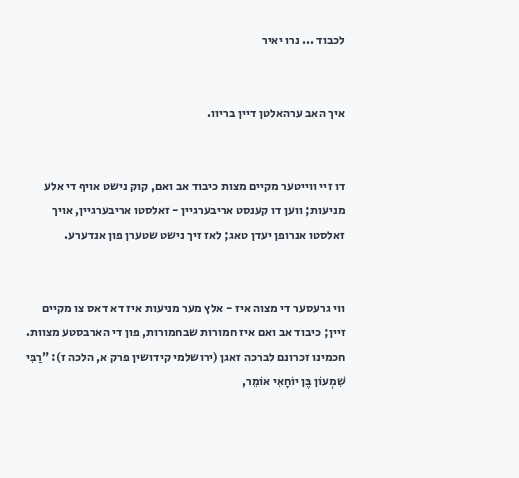לכבוד ... נרו יאיר


איך האב ערהאלטן דיין בריוו.


דו זיי ווייטער מקיים מצות כיבוד אב ואם, קוק נישט אויף די אלע מניעות; ווען דו קענסט אריבערגיין - זאלסטו אריבערגיין, אויך זאלסטו אנרופן יעדן טאג; לאז זיך נישט שטערן פון אנדערע.


ווי גרעסער די מצוה איז - אלץ מער מניעות איז דא דאס צו מקיים זיין; כיבוד אב ואם איז חמורות שבחמורות, פון די הארבסטע מצוות. חכמינו זכרונם לברכה זאגן (ירושלמי קידושין פרק א, הלכה ז): "רַבִּי שִׁמְעוֹן בֶּן יוֹחָאִי אוֹמֵר,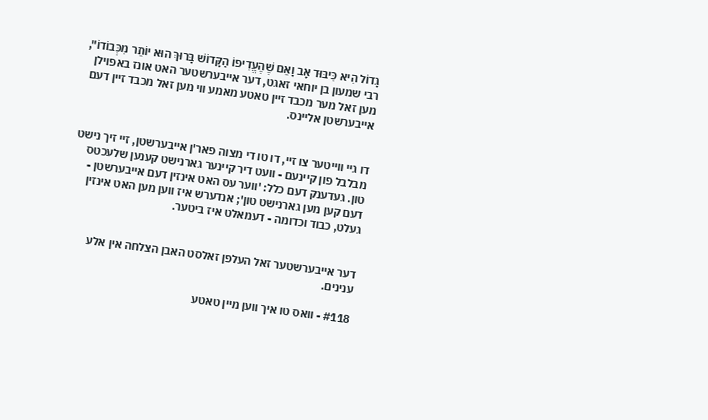גָדוֹל הִיא כִּיבּוּד אָב וָאֵם שֶׁהֶעֱדִיפוֹ הַקָּדוֹשׁ בָּרוּךְ הוּא יוֹתֵר מִכְּבוֹדוֹ", רבי שמעון בן יוחאי זאגט, דער אייבערשטער האט אונז באפוילן מען זאל מער מכבד זיין טאטע מאמע ווי מען זאל מכבד זיין דעם אייבערשטן אליינס.


דו גיי ווייטער צו זיי, דו טו די מצוה פאר'ן אייבערשטן, זיי זיך נישט מבלבל פון קיינעם - וועט דיר קיינער גארנישט קענען שלעכטס טון. געדענק דעם כלל: 'ווער עס האט אינזין דעם אייבערשטן - דעם קען מען גארנישט טון'; אנדערש איז ווען מען האט אינזין געלט, כבוד וכדומה - דעמאלט איז ביטער.


דער אייבערשטער זאל העלפן זאלסט האבן הצלחה אין אלע ענינים.

#118 - וואס טו איך ווען מיין טאטע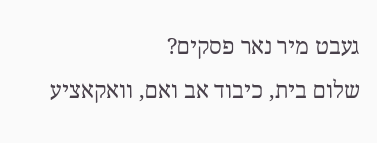געבט מיר נאר פסקים?
שלום בית, כיבוד אב ואם, וואקאציע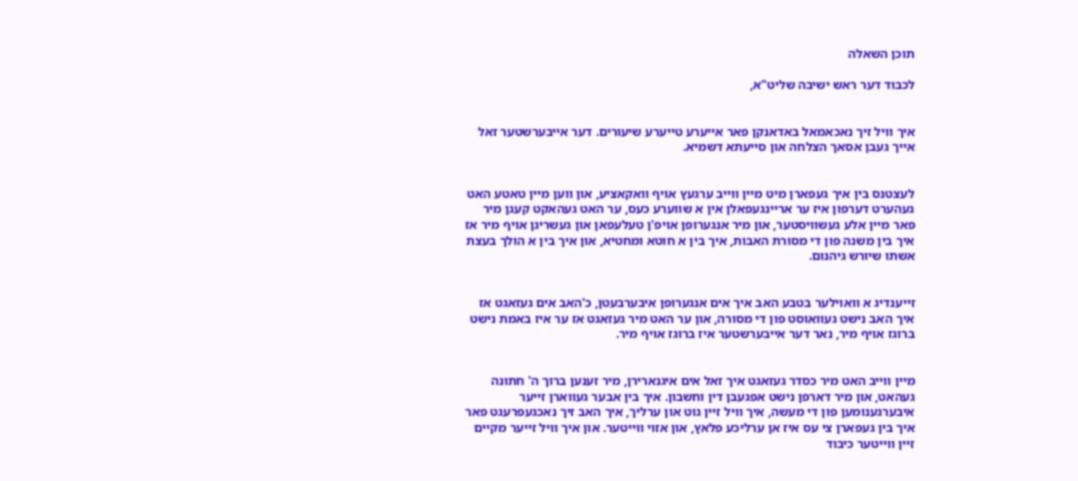תוכן השאלה

לכבוד דער ראש ישיבה שליט"א,


איך וויל זיך נאכאמאל באדאנקן פאר אייערע טייערע שיעורים. דער אייבערשטער זאל אייך געבן אסאך הצלחה און סייעתא דשמיא.


לעצטנס בין איך געפארן מיט מיין ווייב ערגעץ אויף וואקאציע, און ווען מיין טאטע האט געהערט דערפון איז ער אריינגעפאלן אין א שווערע כעס, ער האט געהאקט קעגן מיר פאר מיין אלע געשוויסטער, און מיר אנגערופן אויפ'ן טעלעפאן און געשריגן אויף מיר אז איך בין משנה פון די מסורת האבות, איך בין א חוטא ומחטיא, און איך בין א הולך בעצת אשתו שיורש גיהנום.


זייענדיג א וואוילער בטבע האב איך אים אנגערופן איבערבעטן, כ'האב אים געזאגט אז איך האב נישט געוואוסט פון די מסורה, און ער האט מיר געזאגט אז ער איז באמת נישט ברוגז אויף מיר, נאר דער אייבערשטער איז ברוגז אויף מיר.


מיין ווייב האט מיר כסדר געזאגט איך זאל אים איגנארירן, מיר זענען ברוך ה' חתונה געהאט, און מיר דארפן נישט אפגעבן דין וחשבון. איך בין אבער געווארן זייער איבערגענומען פון די מעשה, איך וויל זיין גוט און ערליך, איך האב זיך נאכגעפרעגט פאר איך בין געפארן צי עס איז אן ערליכע פלאץ, און אזוי ווייטער. און איך וויל זייער מקיים זיין ווייטער כיבוד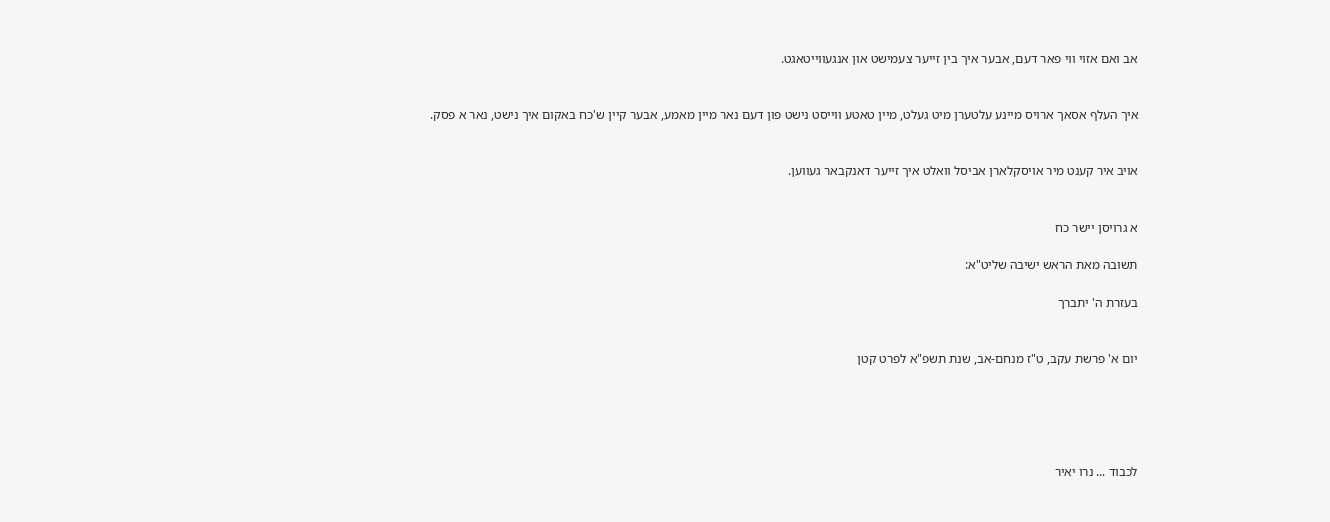אב ואם אזוי ווי פאר דעם, אבער איך בין זייער צעמישט און אנגעווייטאגט.


איך העלף אסאך ארויס מיינע עלטערן מיט געלט, מיין טאטע ווייסט נישט פון דעם נאר מיין מאמע, אבער קיין ש'כח באקום איך נישט, נאר א פסק.


אויב איר קענט מיר אויסקלארן אביסל וואלט איך זייער דאנקבאר געווען.


א גרויסן יישר כח

תשובה מאת הראש ישיבה שליט"א:

בעזרת ה' יתברך


יום א' פרשת עקב, ט"ז מנחם-אב, שנת תשפ"א לפרט קטן





לכבוד ... נרו יאיר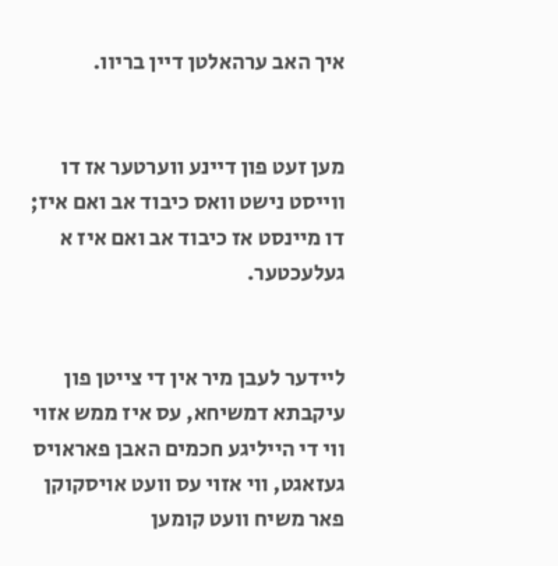איך האב ערהאלטן דיין בריוו.


מען זעט פון דיינע ווערטער אז דו ווייסט נישט וואס כיבוד אב ואם איז; דו מיינסט אז כיבוד אב ואם איז א געלעכטער.


ליידער לעבן מיר אין די צייטן פון עיקבתא דמשיחא, עס איז ממש אזוי ווי די הייליגע חכמים האבן פאראויס געזאגט, ווי אזוי עס וועט אויסקוקן פאר משיח וועט קומען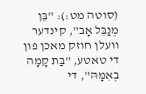(סוטה מט:): "בֵּן מְנַבֵּל אָב", קינדער וועלן חוזק מאכן פון די טאטע, "בַּת קָמָה בְאִמָּהּ", די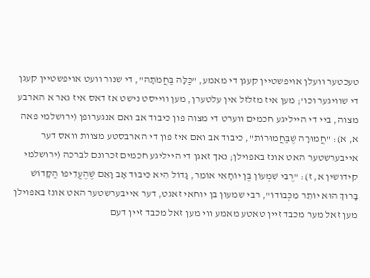טעכטער וועלן אויפשטיין קעגן די מאמע, "כַּלָּה בַּחֲמֹתָהּ", די שנור וועט אויפשטיין קעגן די שוויגער וכו'; מען איז מזלזל אין עלטערן, מען ווייסט נישט אז דאס איז גאר א הארבע מצוה, ביי די הייליגע חכמים ווערט די מצוה פון כיבוד אב ואם אנגערופן (ירושלמי פאה א, א): "חֲמוּרָה שֶׁבַּחֲמוּרוֹת", כיבוד אב ואם איז פון די הארבסטע מצוות וואס דער אייבערשטער האט אונז באפוילן; נאך זאגן די הייליגע חכמים זכרונם לברכה (ירושלמי קידושין א, ז): "רֶבִּי שִׁמְעוֹן בֶּן יוֹחָאִי אוֹמֵר, גָדוֹל הִיא כִּיבּוּד אָב וָאֵם שֶׁהֶעֱדִיפוֹ הַקָּדוֹשׁ בָּרוּךְ הוּא יוֹתֵר מִכְּבוֹדוֹ", רבי שמעון בן יוחאי זאגט, דער אייבערשטער האט אונז באפוילן מען זאל מער מכבד זיין טאטע מאמע ווי מען זאל מכבד זיין דעם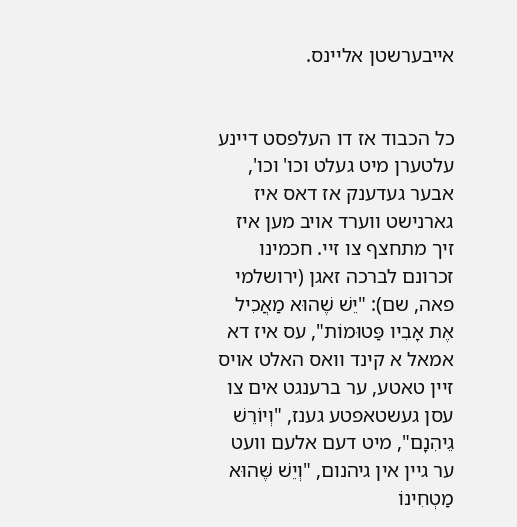אייבערשטן אליינס.


כל הכבוד אז דו העלפסט דיינע עלטערן מיט געלט וכו' וכו', אבער געדענק אז דאס איז גארנישט ווערד אויב מען איז זיך מתחצף צו זיי. חכמינו זכרונם לברכה זאגן (ירושלמי פאה, שם): "יֵשׁ שֶׁהוּא מַאֲכִיל אֶת אָבִיו פַּטוּמוֹת", עס איז דא אמאל א קינד וואס האלט אויס זיין טאטע, ער ברענגט אים צו עסן געשטאפטע גענז, "וְיוֹרֵשׁ גֵיהִנָם", מיט דעם אלעם וועט ער גיין אין גיהנום, "וְיֵשׁ שֶּׁהוּא מַטְחִינוֹ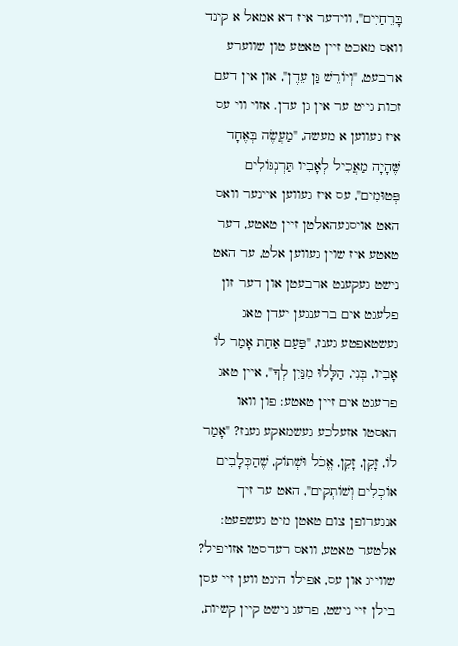בָּרֵחַיִים", ווידער איז דא אמאל א קינד וואס מאכט זיין טאטע טון שווערע ארבעט, "וְיוֹרֵשׁ גַּן עֵדֶן", און אין דעם זכות גייט ער אין גן עדן. אזוי ווי עס איז געווען א מעשה, "מַעֲשֶׂה בְּאֶחָד שֶּׁהָיָה מַאֲכִיל לְאָבִיו תַּרְנְגּוֹלִים פְּטוּמִים", עס איז געווען איינער וואס האט אויסגעהאלטן זיין טאטע, דער טאטע איז שוין געווען אלט, ער האט נישט געקענט ארבעטן און דער זון פלעגט אים ברענגען יעדן טאג געשטאפטע גענז, "פַּעַם אַחַת אָמַר לוֹ אָבִיו, בְּנִי, הַלָּלוּ מִנַּיִן לְךָ", איין טאג פרעגט אים זיין טאטע: פון וואו האסטו אזעלכע געשמאקע גענז? "אָמַר לוֹ, זָקֵן, זָקֵן, אֱכֹל וּשְׁתוֹק, שֶׁהַכְּלָבִים אוֹכְלִים וְשׁוֹתְקִים", האט ער זיך אנגערופן צום טאטן מיט געשפעט: אלטער טאטע, וואס רעדסטו אזויפיל? שווייג און עס, אפילו הינט ווען זיי עסן בילן זיי נישט, פרעג נישט קיין קשיות,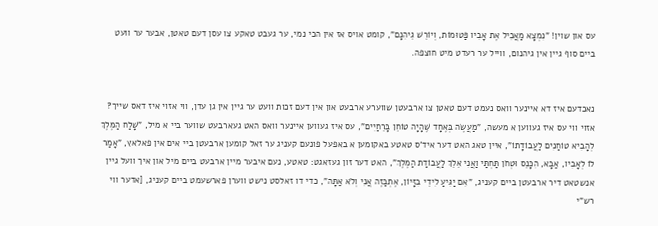עס און שוין! "נִמְצָא מַאֲכִיל אֶת אָבִיו פַּטוּמוֹת, וְיוֹרֵשׁ גֵיהִנָם", קומט אויס אז אין הכי נמי, ער געבט טאקע צו עסן דעם טאטן, אבער ער וועט ביים סוף גיין אין גיהנום, ווייל ער רעדט מיט חוצפה.


נאכדעם איז דא איינער וואס נעמט דעם טאטן צו ארבעטן שווערע ארבעט און אין דעם זכות וועט ער גיין אין גן עדן, ווי אזוי איז דאס שייך? אזוי ווי עס איז געווען א מעשה, "מַעֲשֶׂה בְּאֶחָד שֶּׁהָיָה טוֹחֵן בָּרֵחַיִים", עס איז געווען איינער וואס האט געארבעט שווער ביי א מיל, "שָׁלַח הַמֶּלֶךְ לְהָבִיא טוֹחַנִים לַעֲבוֹדָתוֹ", איין טאג האט דער איד'ס טאטע באקומען א באפעל פונעם קעניג ער זאל קומען ארבעטן ביי אים אין פאלאץ, "אָמַר לוֹ לְאָבִיו, אַבָּא, הִכָּנֵס וּטְחֹן תַּחְתַּי וַאֲנִי אֵלֵךְ לַעֲבוֹדַת הַמֶּלֶךְ", האט דער זון געזאגט: טאטע, נעם איבער מיין ארבעט ביים מיל און איך וועל גיין אנשטאט דיר ארבעטן ביים קעניג, "אִם יַגִּיעַ לִידֵי בִּזָּיוֹן, אֶתְבַּזֶה אֲנִי וְלֹא אַתָּה", כדי דו זאלסט נישט ווערן פארשעמט ביים קעניג, [אדער ווי רש"י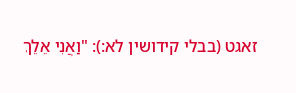זאגט (בבלי קידושין לא:): "וַאֲנִי אֵלֵךְ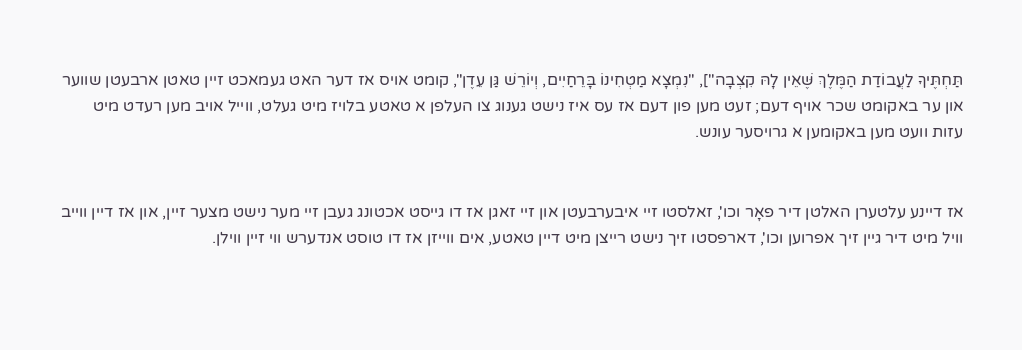תַּחְתֶּיךָ לַעֲבוֹדַת הַמֶּלֶךְ שֶּׁאֵין לָהּ קִצְבָה"], "נִמְצָא מַטְחִינוֹ בָּרֵחַיִים, וְיוֹרֵשׁ גַּן עֵדֶן", קומט אויס אז דער האט געמאכט זיין טאטן ארבעטן שווער און ער באקומט שכר אויף דעם; זעט מען פון דעם אז עס איז נישט גענוג צו העלפן א טאטע בלויז מיט געלט, ווייל אויב מען רעדט מיט עזות וועט מען באקומען א גרויסער עונש.


אז דיינע עלטערן האלטן דיר פאָר וכו', זאלסטו זיי איבערבעטן און זיי זאגן אז דו גייסט אכטונג געבן זיי מער נישט מצער זיין, און אז דיין ווייב וויל מיט דיר גיין זיך אפרוען וכו', דארפסטו זיך נישט רייצן מיט דיין טאטע, אים ווייזן אז דו טוסט אנדערש ווי זיין ווילן.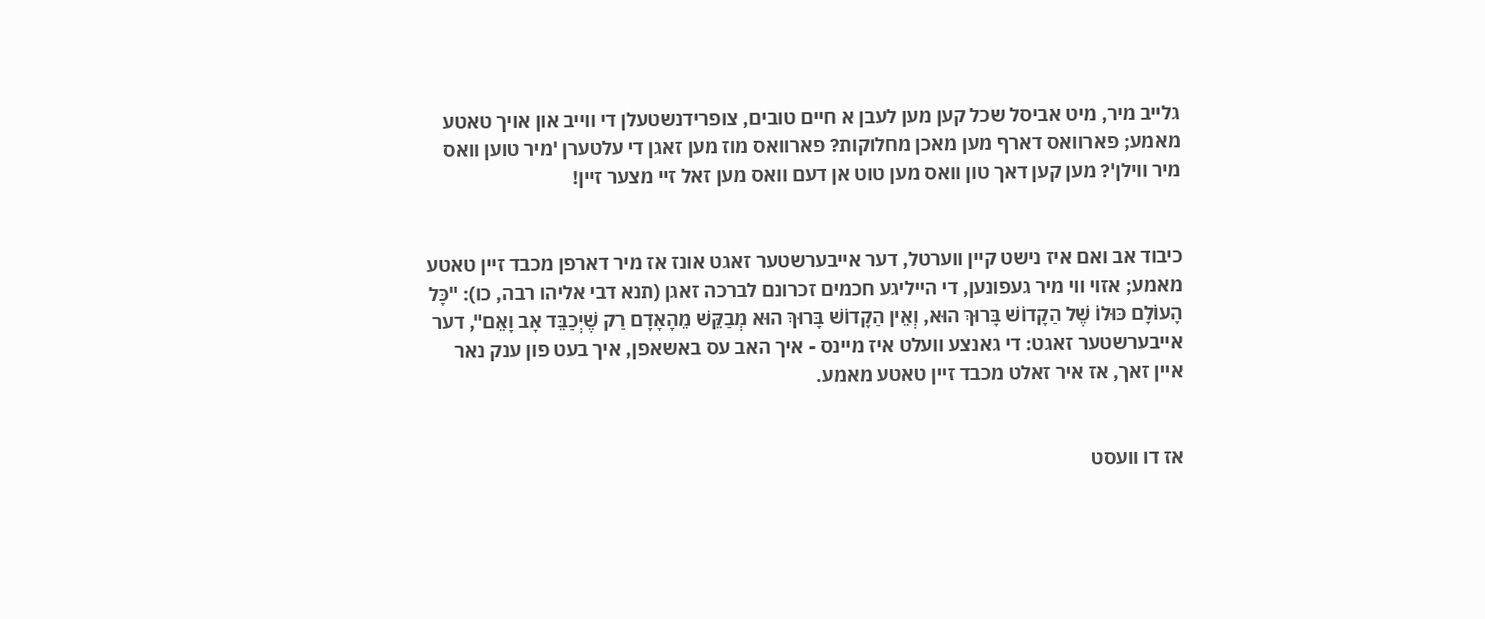גלייב מיר, מיט אביסל שכל קען מען לעבן א חיים טובים, צופרידנשטעלן די ווייב און אויך טאטע מאמע; פארוואס דארף מען מאכן מחלוקות? פארוואס מוז מען זאגן די עלטערן 'מיר טוען וואס מיר ווילן'? מען קען דאך טון וואס מען טוט אן דעם וואס מען זאל זיי מצער זיין!


כיבוד אב ואם איז נישט קיין ווערטל, דער אייבערשטער זאגט אונז אז מיר דארפן מכבד זיין טאטע מאמע; אזוי ווי מיר געפונען, די הייליגע חכמים זכרונם לברכה זאגן (תנא דבי אליהו רבה, כו): "כָּל הָעוֹלָם כּוּלוֹ שֶׁל הַקָדוֹשׁ בָּרוּךְ הוּא, וְאֵין הַקָדוֹשׁ בָּרוּךְ הוּא מְבַקֵּשׁ מֵהָאָדָם רַק שֶׁיְכַבֵּד אָב וָאֵם", דער אייבערשטער זאגט: די גאנצע וועלט איז מיינס - איך האב עס באשאפן, איך בעט פון ענק נאר איין זאך, אז איר זאלט מכבד זיין טאטע מאמע.


אז דו וועסט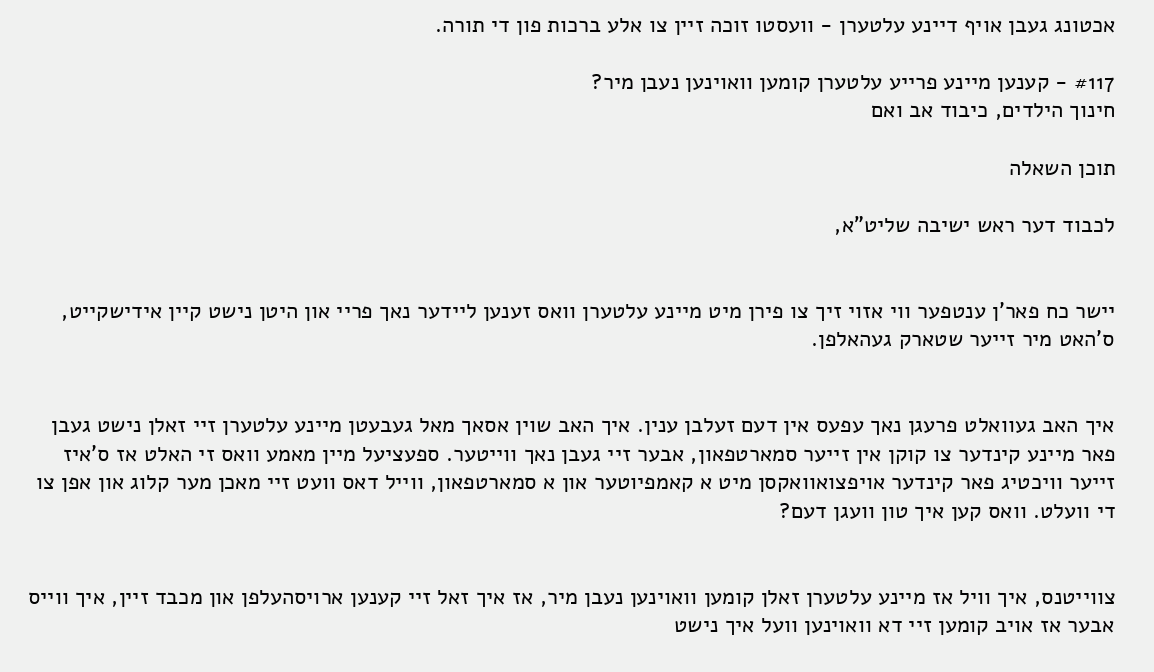אכטונג געבן אויף דיינע עלטערן - וועסטו זוכה זיין צו אלע ברכות פון די תורה.

#117 - קענען מיינע פרייע עלטערן קומען וואוינען נעבן מיר?
חינוך הילדים, כיבוד אב ואם

תוכן השאלה

לכבוד דער ראש ישיבה שליט"א,


יישר כח פאר'ן ענטפער ווי אזוי זיך צו פירן מיט מיינע עלטערן וואס זענען ליידער נאך פריי און היטן נישט קיין אידישקייט, ס'האט מיר זייער שטארק געהאלפן.


איך האב געוואלט פרעגן נאך עפעס אין דעם זעלבן ענין. איך האב שוין אסאך מאל געבעטן מיינע עלטערן זיי זאלן נישט געבן פאר מיינע קינדער צו קוקן אין זייער סמארטפאון, אבער זיי געבן נאך ווייטער. ספעציעל מיין מאמע וואס זי האלט אז ס'איז זייער וויכטיג פאר קינדער אויפצואוואקסן מיט א קאמפיוטער און א סמארטפאון, ווייל דאס וועט זיי מאכן מער קלוג און אפן צו די וועלט. וואס קען איך טון וועגן דעם?


צווייטנס, איך וויל אז מיינע עלטערן זאלן קומען וואוינען נעבן מיר, אז איך זאל זיי קענען ארויסהעלפן און מכבד זיין, איך ווייס אבער אז אויב קומען זיי דא וואוינען וועל איך נישט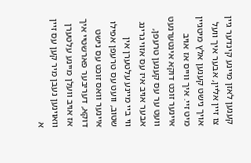קענען לאזן מיינע קינדער גיין צו זיין אליין, אבער איך וועל אויך נישט קענען אלץ מיטגיין מיט זיי. איך ווייס אז אויב איינער זוכט דוקא אינטערנעט וועט ער עס קענען טרעפן, אבער אויב איז עס אזוי גרינג ווי ביי מיינע עלטערן אין שטוב, וועט עס טרעפן אפילו איינער וואס זוכט עס נישט דוקא, דעריבער פארשטיי איך אז אויב וועלן מיינע עלטערן וואוינען נעבן מיר קען עס זיין א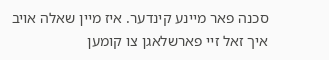סכנה פאר מיינע קינדער. איז מיין שאלה אויב איך זאל זיי פארשלאגן צו קומען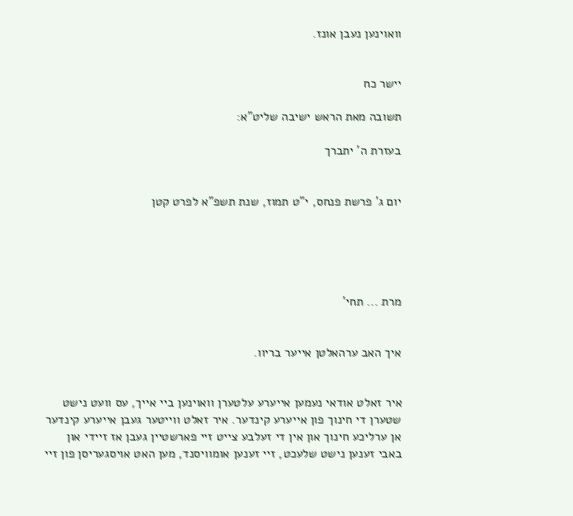וואוינען נעבן אונז.


יישר כח

תשובה מאת הראש ישיבה שליט"א:

בעזרת ה' יתברך


יום ג' פרשת פנחס, י"ט תמוז, שנת תשפ"א לפרט קטן





מרת ... תחי'


איך האב ערהאלטן אייער בריוו.


איר זאלט אודאי נעמען אייערע עלטערן וואוינען ביי אייך, עס וועט נישט שטערן די חינוך פון אייערע קינדער. איר זאלט ווייטער געבן אייערע קינדער אן ערליכע חינוך און אין די זעלבע צייט זיי פארשטיין געבן אז זיידי און באבי זענען נישט שלעכט, זיי זענען אומוויסנד, מען האט אויסגעריסן פון זיי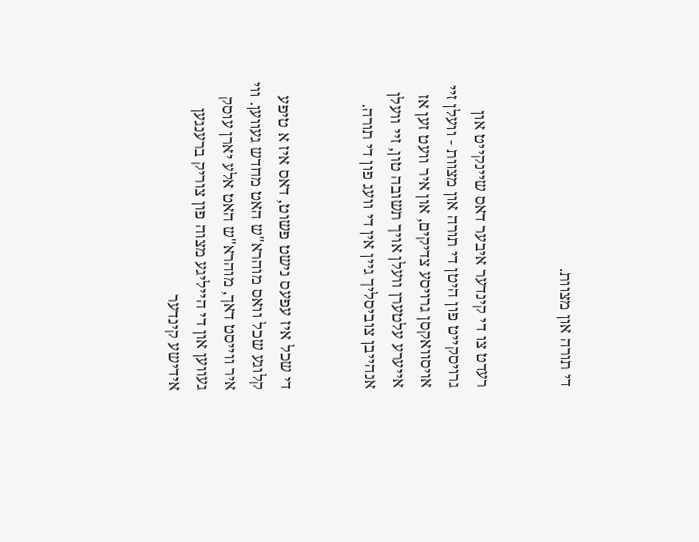די תורה און מצוות.


רעדט צו די קינדער איבער דאס שיינקייט און גרויסקייט פון היטן די תורה און מצוות - וועלן זיי אויסוואקסן גרויסע צדיקים, און איר וועט זען אז אייערע עלטערן וועלן אויך תשובה טון, זיי וועלן אנהייבן צוביסליך גיין אין די וועג פון די תורה.


די שכל איז עפעס נישט פשוט, דאס איז א טיפע קלוגע שכל וואס מוהרא"ש האט מחדש געווען. ווי איר ווייסט דאך, מוהרא"ש האט אלע יארן עוסק געווען און די הייליגע מצוה פון צוריק ברענגען אידישע קינדער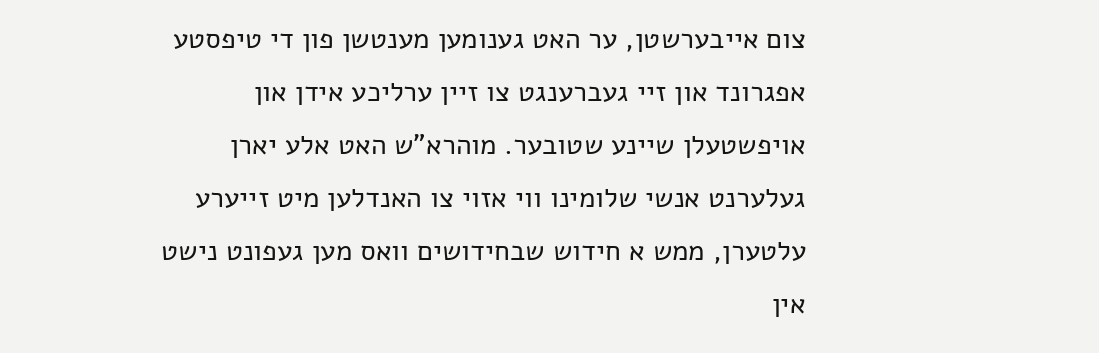צום אייבערשטן, ער האט גענומען מענטשן פון די טיפסטע אפגרונד און זיי געברענגט צו זיין ערליכע אידן און אויפשטעלן שיינע שטובער. מוהרא"ש האט אלע יארן געלערנט אנשי שלומינו ווי אזוי צו האנדלען מיט זייערע עלטערן, ממש א חידוש שבחידושים וואס מען געפונט נישט אין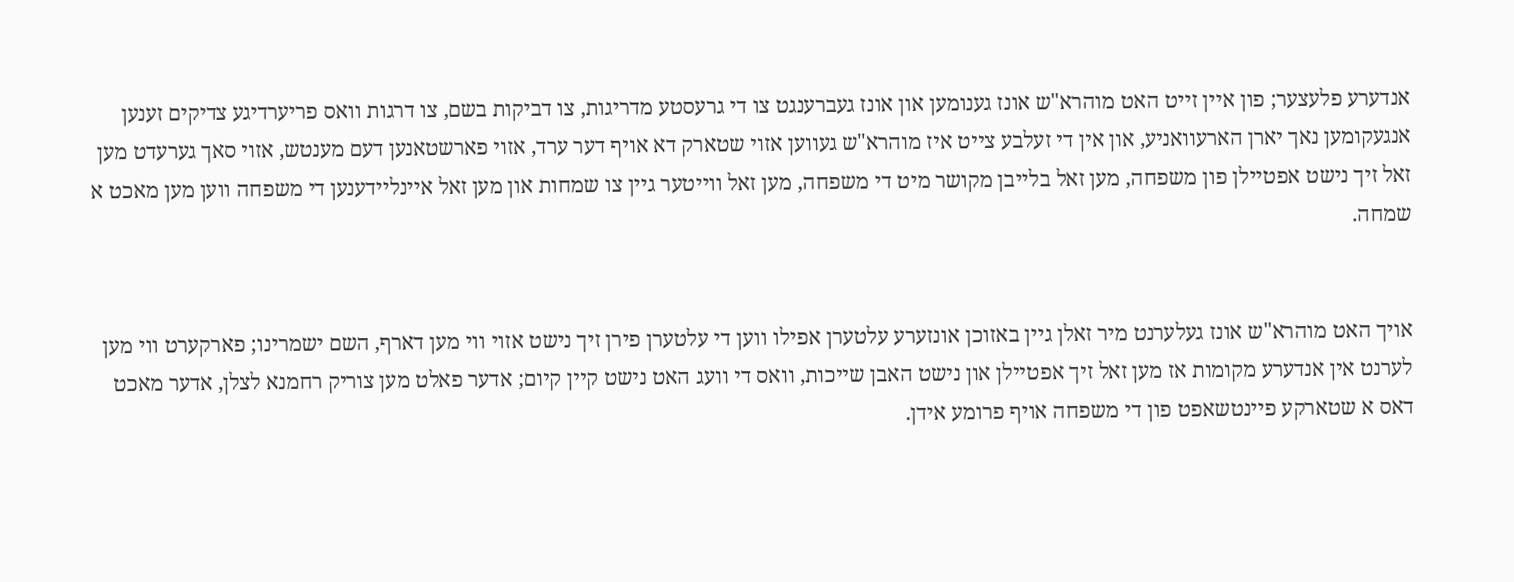אנדערע פלעצער; פון איין זייט האט מוהרא"ש אונז גענומען און אונז געברענגט צו די גרעסטע מדריגות, צו דביקות בשם, צו דרגות וואס פריערדיגע צדיקים זענען אנגעקומען נאך יארן הארעוואניע, און אין די זעלבע צייט איז מוהרא"ש געווען אזוי שטארק דא אויף דער ערד, אזוי פארשטאנען דעם מענטש, אזוי סאך גערעדט מען זאל זיך נישט אפטיילן פון משפחה, מען זאל בלייבן מקושר מיט די משפחה, מען זאל ווייטער גיין צו שמחות און מען זאל איינליידענען די משפחה ווען מען מאכט א שמחה.


אויך האט מוהרא"ש אונז געלערנט מיר זאלן גיין באזוכן אונזערע עלטערן אפילו ווען די עלטערן פירן זיך נישט אזוי ווי מען דארף, השם ישמרינו; פארקערט ווי מען לערנט אין אנדערע מקומות אז מען זאל זיך אפטיילן און נישט האבן שייכות, וואס די וועג האט נישט קיין קיום; אדער פאלט מען צוריק רחמנא לצלן, אדער מאכט דאס א שטארקע פיינטשאפט פון די משפחה אויף פרומע אידן.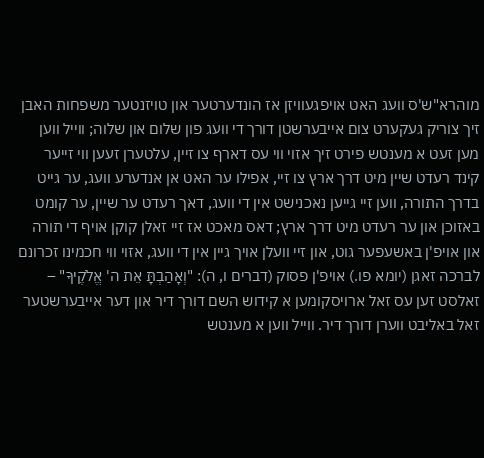מוהרא"ש'ס וועג האט אויפגעוויזן אז הונדערטער און טויזנטער משפחות האבן זיך צוריק געקערט צום אייבערשטן דורך די וועג פון שלום און שלוה; ווייל ווען מען זעט א מענטש פירט זיך אזוי ווי עס דארף צו זיין, עלטערן זעען ווי זייער קינד רעדט שיין מיט דרך ארץ צו זיי, אפילו ער האט אן אנדערע וועג, ער גייט בדרך התורה, ווען זיי גייען נאכנישט אין די וועג, דאך רעדט ער שיין, ער קומט באזוכן און ער רעדט מיט דרך ארץ; דאס מאכט אז זיי זאלן קוקן אויף די תורה און אויפ'ן באשעפער גוט, און זיי וועלן אויך גיין אין די וועג, אזוי ווי חכמינו זכרונם לברכה זאגן (יומא פו.) אויפ'ן פסוק (דברים ו, ה): "וְאָהַבְתָּ אֵת ה' אֱלֹקֶיךָ" – זאלסט זען עס זאל ארויסקומען א קידוש השם דורך דיר און דער אייבערשטער זאל באליבט ווערן דורך דיר. ווייל ווען א מענטש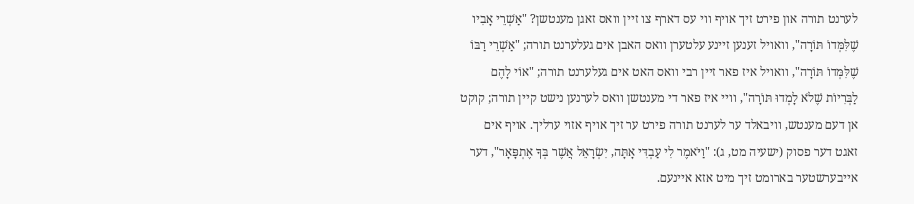לערנט תורה און פירט זיך אויף ווי עס דארף צו זיין וואס זאגן מענטשן? "אַשְׁרֵי אָבִיו שֶׁלִּמְּדוֹ תּוֹרָה", וואויל זענען זיינע עלטערן וואס האבן אים געלערנט תורה; "אַשְׁרֵי רַבּוֹ שֶׁלִּמְּדוֹ תּוֹרָה", וואויל איז פאר זיין רבי וואס האט אים געלערנט תורה; "אוֹי לָהֶם לַבְּרִיוֹת שֶׁלֹא לָמְדוּ תּוֹרָה", וויי איז פאר די מענטשן וואס לערנען נישט קיין תורה; קוקט אן דעם מענטש, וויבאלד ער לערנט תורה פירט ער זיך אויף אזוי ערליך. אויף אים זאגט דער פסוק (ישעיה מט, ג): "וַיֹּאמֶר לִי עַבְדִּי אָתָּה, יִשְׂרָאֵל אֲשֶׁר בְּךָ אֶתְפָּאָר", דער אייבערשטער בארומט זיך מיט אזא איינעם.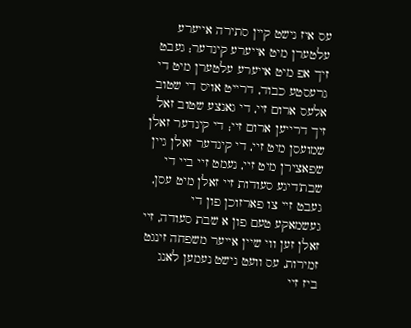עס איז נישט קיין סתירה אייערע עלטערן מיט אייערע קינדער; געבט זיך אפ מיט אייערע עלטערן מיט די גרעסטע כבוד, דרייט אויס די שטוב אלעס ארום זיי, די גאנצע שטוב זאל זיך דרייען ארום זיי; די קינדער זאלן שמועסן מיט זיי, די קינדער זאלן גיין שפאצירן מיט זיי, נעמט זיי ביי די שבת'דיגע סעודות זיי זאלן מיט עסן, געבט זיי צו פארזוכן פון די געשמאקע טעם פון א שבת סעודה, זיי זאלן זען ווי שיין אייער משפחה זינגט זמירות, עס וועט נישט נעמען לאנג ביז זיי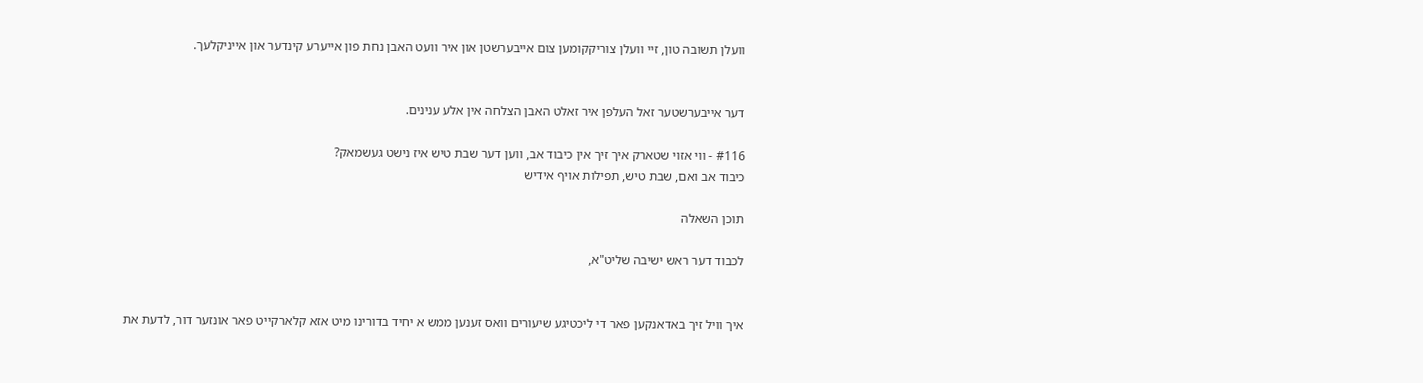וועלן תשובה טון, זיי וועלן צוריקקומען צום אייבערשטן און איר וועט האבן נחת פון אייערע קינדער און אייניקלעך.


דער אייבערשטער זאל העלפן איר זאלט האבן הצלחה אין אלע ענינים.

#116 - ווי אזוי שטארק איך זיך אין כיבוד אב, ווען דער שבת טיש איז נישט געשמאק?
כיבוד אב ואם, שבת טיש, תפילות אויף אידיש

תוכן השאלה

לכבוד דער ראש ישיבה שליט"א,


איך וויל זיך באדאנקען פאר די ליכטיגע שיעורים וואס זענען ממש א יחיד בדורינו מיט אזא קלארקייט פאר אונזער דור, לדעת את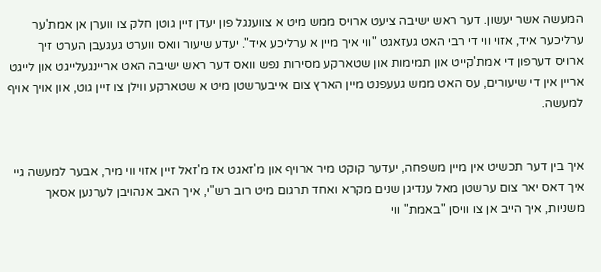המעשה אשר יעשון. דער ראש ישיבה ציעט ארויס ממש מיט א צווענגל פון יעדן זיין גוטן חלק צו ווערן אן אמת'ער ערליכער איד, אזוי ווי די רבי האט געזאגט "ווי איך מיין א ערליכע איד". יעדע שיעור וואס ווערט געגעבן הערט זיך ארויס דערפון די אמת'קייט און תמימות און שטארקע מסירות נפש וואס דער ראש ישיבה האט אריינגעלייגט און לייגט אריין אין די שיעורים, עס האט ממש געעפנט מיין הארץ צום אייבערשטן מיט א שטארקע ווילן צו זיין גוט, און אויך אויף למעשה.


איך בין דער תכשיט אין מיין משפחה, יעדער קוקט מיר ארויף און מ'זאגט אז מ'זאל זיין אזוי ווי מיר, אבער למעשה גיי איך דאס יאר צום ערשטן מאל ענדיגן שנים מקרא ואחד תרגום מיט רוב רש"י, איך האב אנהויבן לערנען אסאך משניות, איך הייב אן צו וויסן "באמת" ווי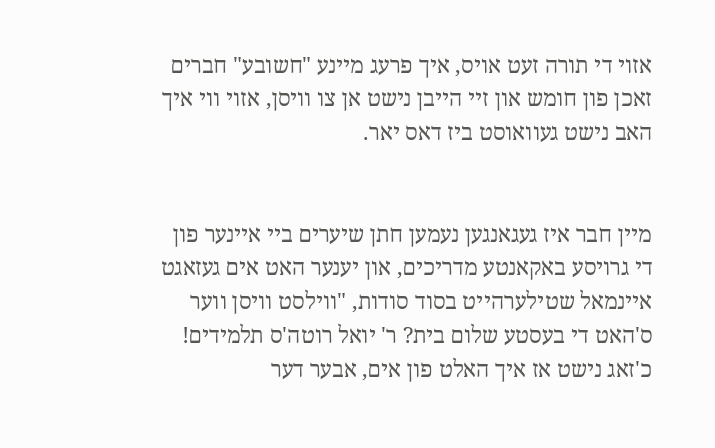אזוי די תורה זעט אויס, איך פרעג מיינע "חשובע" חברים זאכן פון חומש און זיי הייבן נישט אן צו וויסן, אזוי ווי איך האב נישט געוואוסט ביז דאס יאר.


מיין חבר איז געגאנגען נעמען חתן שיערים ביי איינער פון די גרויסע באקאנטע מדריכים, און יענער האט אים געזאגט איינמאל שטילערהייט בסוד סודות, "ווילסט וויסן ווער ס'האט די בעסטע שלום בית? ר' יואל רוטה'ס תלמידים! כ'זאג נישט אז איך האלט פון אים, אבער דער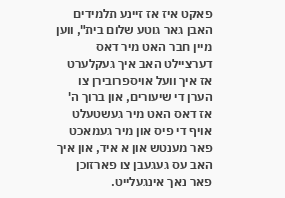פאקט איז אז זיינע תלמידים האבן גאר גוטע שלום בית", ווען מיין חבר האט מיר דאס דערציילט האב איך געקלערט אז איך וועל אויספרובירן צו הערן די שיעורים, און ברוך ה' אז דאס האט מיר געשטעלט אויף די פיס און מיר געמאכט פאר מענטש און א איד, און איך האב עס געגעבן צו פארזוכן פאר נאך אינגעלייט.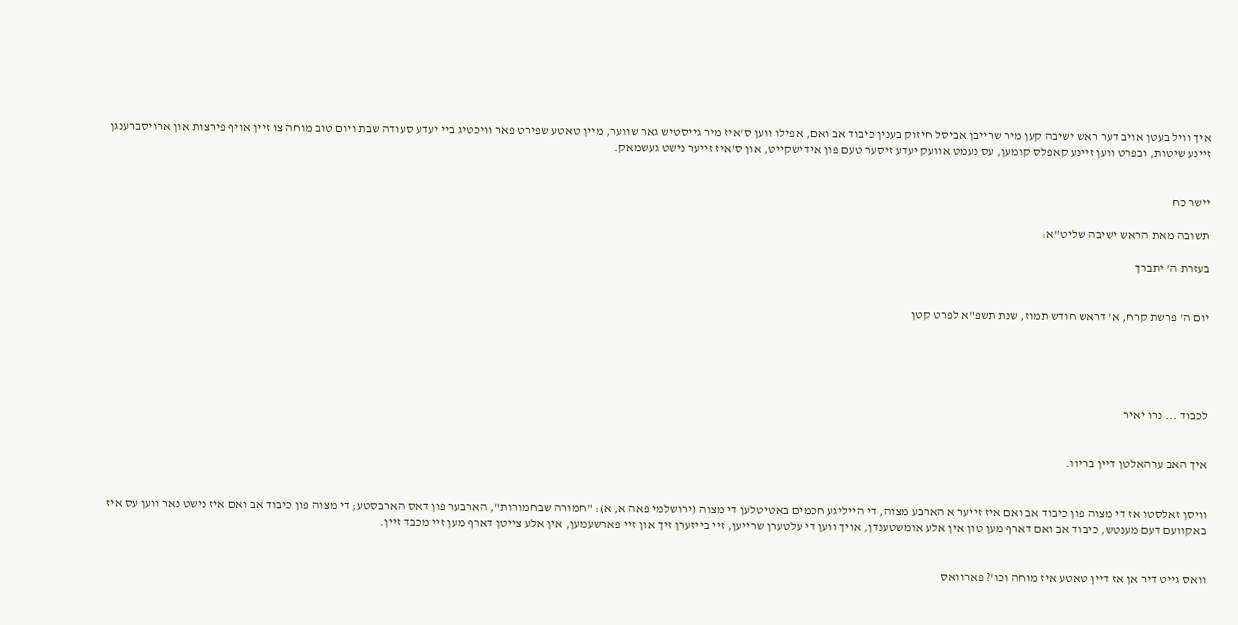איך וויל בעטן אויב דער ראש ישיבה קען מיר שרייבן אביסל חיזוק בענין כיבוד אב ואם, אפילו ווען ס'איז מיר גייסטיש גאר שווער, מיין טאטע שפירט פאר וויכטיג ביי יעדע סעודה שבת ויום טוב מוחה צו זיין אויף פירצות און ארויסברענגן זיינע שיטות, ובפרט ווען זיינע קאפלס קומען, עס נעמט אוועק יעדע זיסער טעם פון אידישקייט, און ס'איז זייער נישט געשמאק.


יישר כח

תשובה מאת הראש ישיבה שליט"א:

בעזרת ה' יתברך


יום ה' פרשת קרח, א' דראש חודש תמוז, שנת תשפ"א לפרט קטן





לכבוד ... נרו יאיר


איך האב ערהאלטן דיין בריוו.


וויסן זאלסטו אז די מצוה פון כיבוד אב ואם איז זייער א הארבע מצוה, די הייליגע חכמים באטיטלען די מצוה (ירושלמי פאה א, א): "חמורה שבחמורות", הארבער פון דאס הארבסטע; די מצוה פון כיבוד אב ואם איז נישט נאר ווען עס איז באקוועם דעם מענטש, כיבוד אב ואם דארף מען טון אין אלע אומשטענדן, אויך ווען די עלטערן שרייען, זיי בייזערן זיך און זיי פארשעמען, אין אלע צייטן דארף מען זיי מכבד זיין.


וואס גייט דיר אן אז דיין טאטע איז מוחה וכו'? פארוואס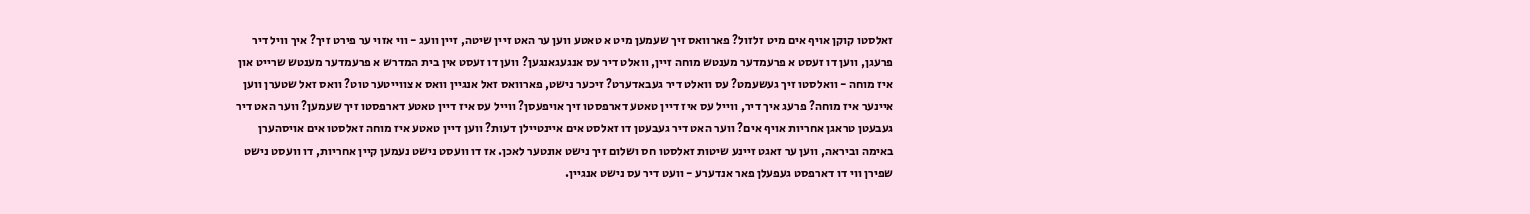זאלסטו קוקן אויף אים מיט זלזול? פארוואס זיך שעמען מיט א טאטע ווען ער האט זיין שיטה, זיין וועג - ווי אזוי ער פירט זיך? איך וויל דיר פרעגן, ווען דו זעסט א פרעמדער מענטש מוחה זיין, וואלט דיר עס אנגעגאנגען? ווען דו זעסט אין בית המדרש א פרעמדער מענטש שרייט און איז מוחה - וואלסטו זיך געשעמט? עס וואלט דיר געבאדערט? זיכער נישט, פארוואס זאל אנגיין וואס א צווייטער טוט? וואס זאל שטערן ווען איינער איז מוחה? פרעג איך דיר, ווייל עס איז דיין טאטע דארפסטו זיך אויפעסן? ווייל עס איז דיין טאטע דארפסטו זיך שעמען? ווער האט דיר געבעטן טראגן אחריות אויף אים? ווער האט דיר געבעטן דו זאלסט אים איינטיילן דעות? ווען דיין טאטע איז מוחה זאלסטו אים אויסהערן באימה וביראה, ווען ער זאגט זיינע שיטות זאלסטו חס ושלום זיך נישט אונטער לאכן. אז דו וועסט נישט נעמען קיין אחריות, דו וועסט נישט שפירן ווי דו דארפסט געפעלן פאר אנדערע - וועט דיר עס נישט אנגיין.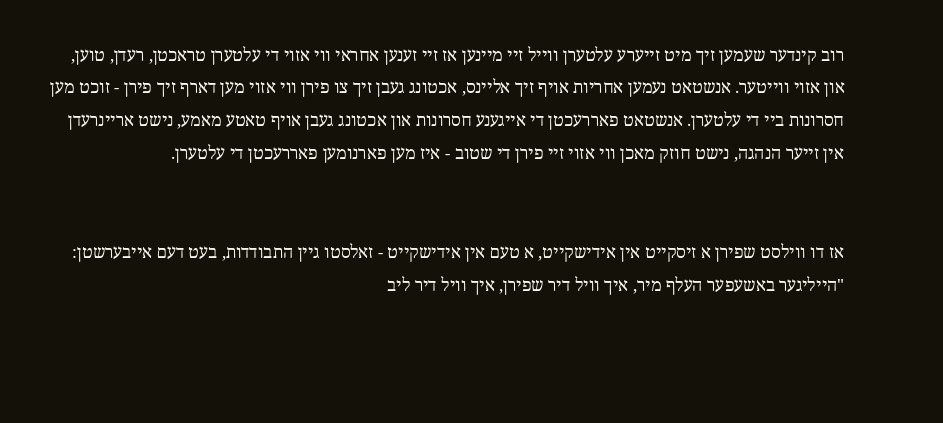רוב קינדער שעמען זיך מיט זייערע עלטערן ווייל זיי מיינען אז זיי זענען אחראי ווי אזוי די עלטערן טראכטן, רעדן, טוען, און אזוי ווייטער. אנשטאט נעמען אחריות אויף זיך אליינס, אכטונג געבן זיך צו פירן ווי אזוי מען דארף זיך פירן - זוכט מען חסרונות ביי די עלטערן. אנשטאט פאררעכטן די אייגענע חסרונות און אכטונג געבן אויף טאטע מאמע, נישט אריינרעדן אין זייער הנהגה, נישט חוזק מאכן ווי אזוי זיי פירן די שטוב - איז מען פארנומען פאררעכטן די עלטערן.


אז דו ווילסט שפירן א זיסקייט אין אידישקייט, א טעם אין אידישקייט - זאלסטו גיין התבודדות, בעט דעם אייבערשטן: "הייליגער באשעפער העלף מיר, איך וויל דיר שפירן, איך וויל דיר ליב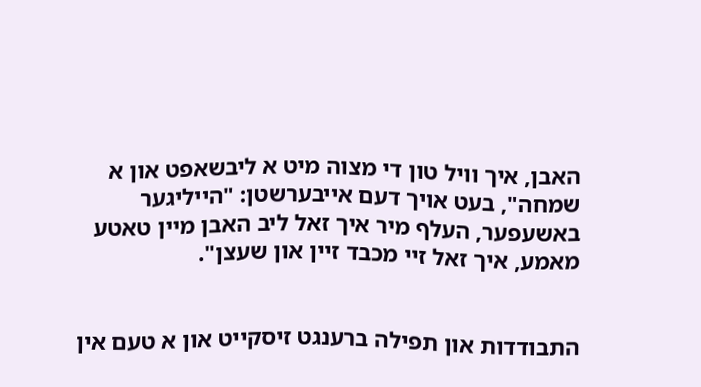האבן, איך וויל טון די מצוה מיט א ליבשאפט און א שמחה", בעט אויך דעם אייבערשטן: "הייליגער באשעפער, העלף מיר איך זאל ליב האבן מיין טאטע מאמע, איך זאל זיי מכבד זיין און שעצן".


התבודדות און תפילה ברענגט זיסקייט און א טעם אין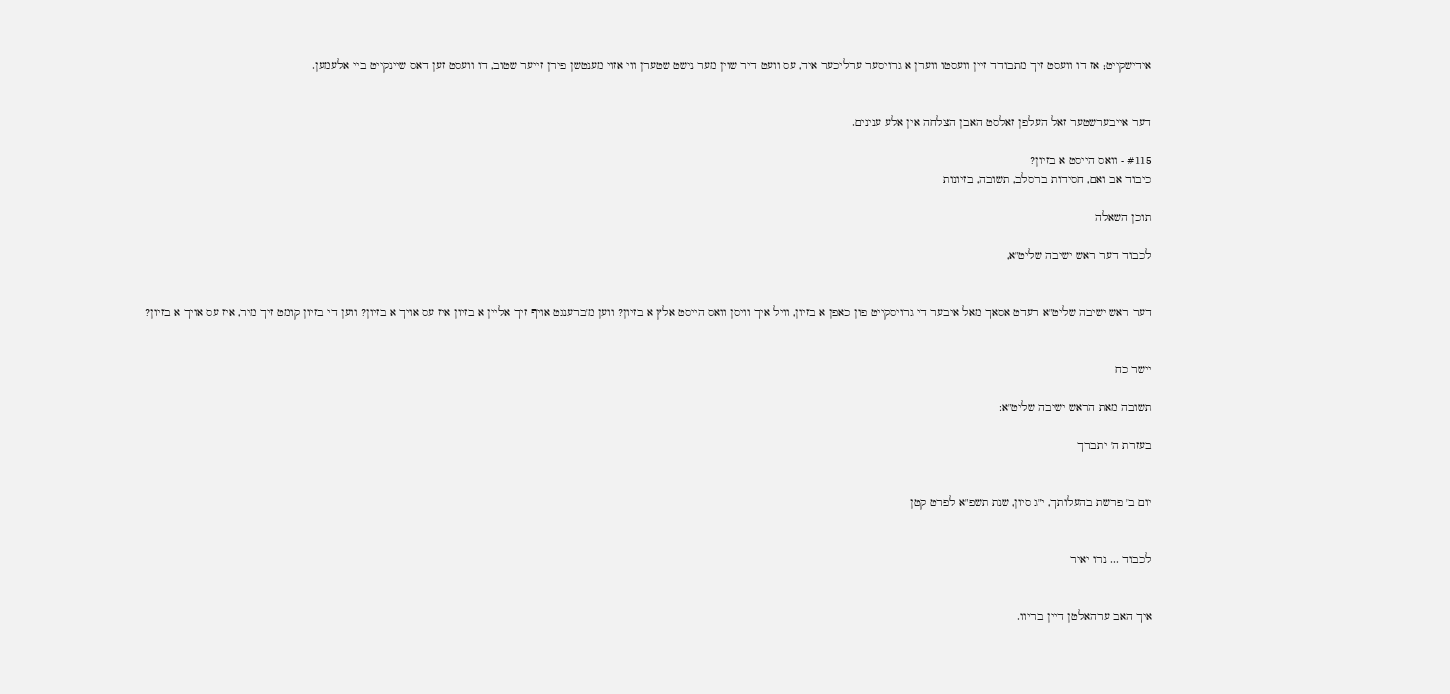אידישקייט; אז דו וועסט זיך מתבודד זיין וועסטו ווערן א גרויסער ערליכער איד, עס וועט דיר שוין מער נישט שטערן ווי אזוי מענטשן פירן זייער שטוב, דו וועסט זען דאס שיינקייט ביי אלעמען.


דער אייבערשטער זאל העלפן זאלסט האבן הצלחה אין אלע ענינים.

#115 - וואס הייסט א בזיון?
כיבוד אב ואם, חסידות ברסלב, תשובה, בזיונות

תוכן השאלה

לכבוד דער ראש ישיבה שליט"א,


דער ראש ישיבה שליט"א רעדט אסאך מאל איבער די גרויסקייט פון כאפן א בזיון, וויל איך וויסן וואס הייסט אלץ א בזיון? ווען מ'ברענגט אויף זיך אליין א בזיון איז עס אויך א בזיון? ווען די בזיון קומט זיך מיר, איז עס אויך א בזיון?


יישר כח

תשובה מאת הראש ישיבה שליט"א:

בעזרת ה' יתברך


יום ב' פרשת בהעלותך, י"ג סיון, שנת תשפ"א לפרט קטן


לכבוד ... נרו יאיר


איך האב ערהאלטן דיין בריוו.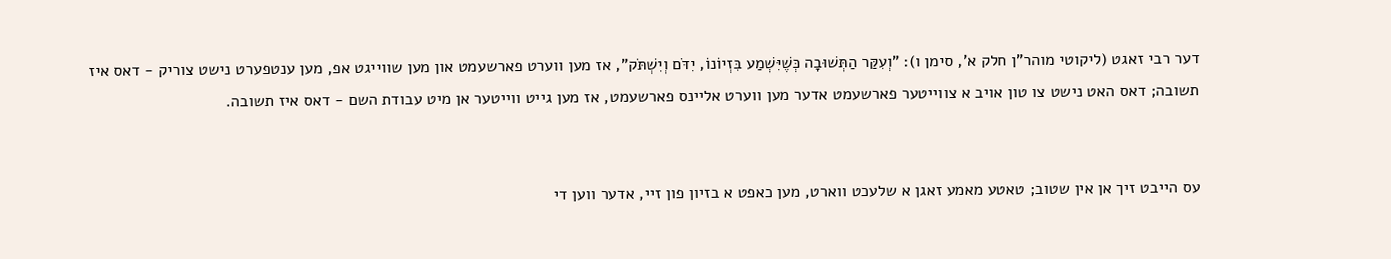דער רבי זאגט (ליקוטי מוהר"ן חלק א', סימן ו): "וְעִקַּר הַתְּשׁוּבָה כְּשֶׁיִּשְׁמַע בִּזְיוֹנוֹ, יִדֹּם וְיִשְׁתֹּק", אז מען ווערט פארשעמט און מען שווייגט אפ, מען ענטפערט נישט צוריק - דאס איז תשובה; דאס האט נישט צו טון אויב א צווייטער פארשעמט אדער מען ווערט אליינס פארשעמט, אז מען גייט ווייטער אן מיט עבודת השם - דאס איז תשובה.


עס הייבט זיך אן אין שטוב; טאטע מאמע זאגן א שלעכט ווארט, מען כאפט א בזיון פון זיי, אדער ווען די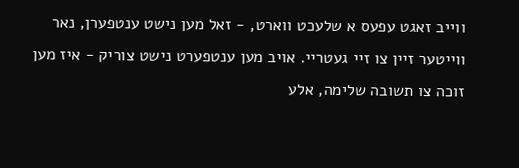ווייב זאגט עפעס א שלעכט ווארט, - זאל מען נישט ענטפערן, נאר ווייטער זיין צו זיי געטריי. אויב מען ענטפערט נישט צוריק - איז מען זוכה צו תשובה שלימה, אלע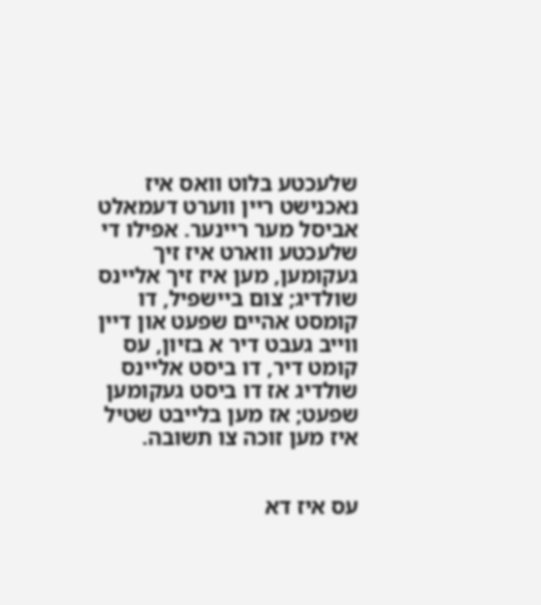שלעכטע בלוט וואס איז נאכנישט ריין ווערט דעמאלט אביסל מער ריינער. אפילו די שלעכטע ווארט איז זיך געקומען, מען איז זיך אליינס שולדיג; צום ביישפיל, דו קומסט אהיים שפעט און דיין ווייב געבט דיר א בזיון, עס קומט דיר, דו ביסט אליינס שולדיג אז דו ביסט געקומען שפעט; אז מען בלייבט שטיל איז מען זוכה צו תשובה.


עס איז דא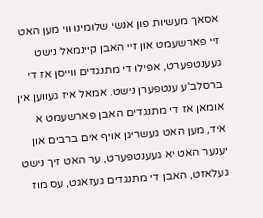אסאך מעשיות פון אנשי שלומינו ווי מען האט זיי פארשעמט און זיי האבן קיינמאל נישט געענטפערט, אפילו די מתנגדים ווייסן אז די ברסלב'ע ענטפערן נישט. אמאל איז געווען אין אומאן אז די מתנגדים האבן פארשעמט א איד, מען האט געשריגן אויף אים ברבים און יענער האט יא געענטפערט, ער האט זיך נישט געלאזט, האבן די מתנגדים געזאגט, עס מוז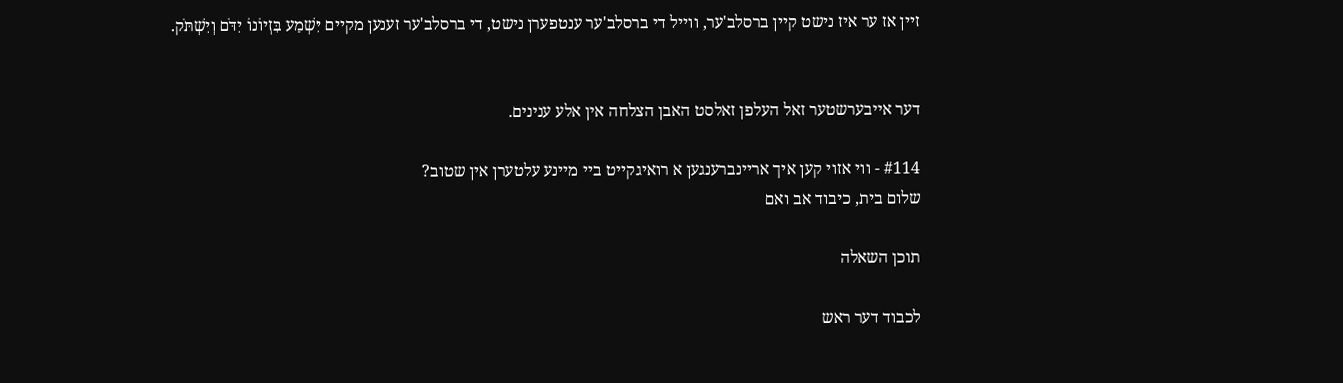זיין אז ער איז נישט קיין ברסלב'ער, ווייל די ברסלב'ער ענטפערן נישט, די ברסלב'ער זענען מקיים יִּשְׁמַע בִּזְיוֹנוֹ יִדֹּם וְיִשְׁתֹּק.


דער אייבערשטער זאל העלפן זאלסט האבן הצלחה אין אלע ענינים.

#114 - ווי אזוי קען איך אריינברענגען א רואיגקייט ביי מיינע עלטערן אין שטוב?
שלום בית, כיבוד אב ואם

תוכן השאלה

לכבוד דער ראש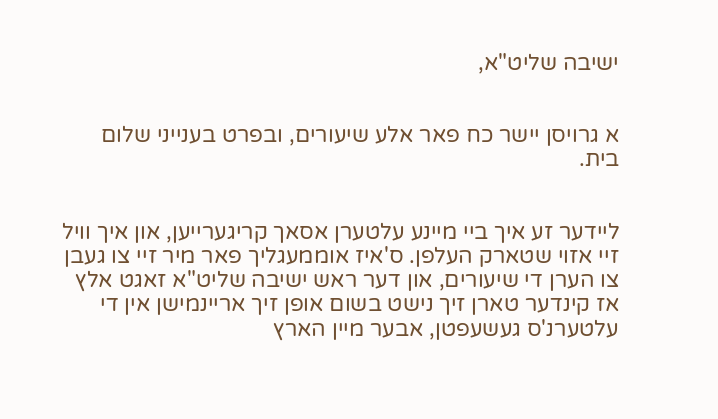ישיבה שליט"א,


א גרויסן יישר כח פאר אלע שיעורים, ובפרט בענייני שלום בית.


ליידער זע איך ביי מיינע עלטערן אסאך קריגערייען, און איך וויל זיי אזוי שטארק העלפן. ס'איז אוממעגליך פאר מיר זיי צו געבן צו הערן די שיעורים, און דער ראש ישיבה שליט"א זאגט אלץ אז קינדער טארן זיך נישט בשום אופן זיך אריינמישן אין די עלטערנ'ס געשעפטן, אבער מיין הארץ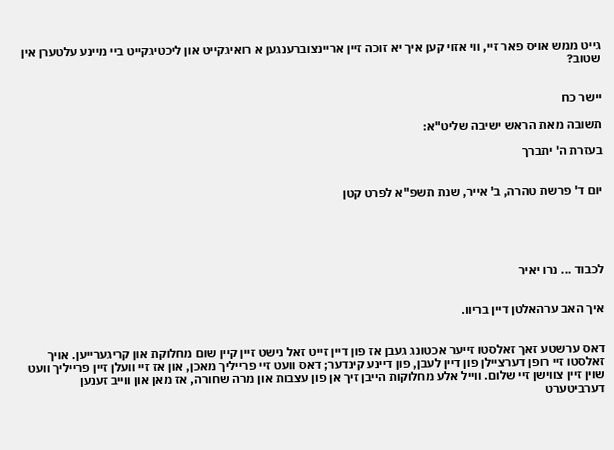גייט ממש אויס פאר זיי, ווי אזוי קען איך יא זוכה זיין אריינצוברענגען א רואיגקייט און ליכטיגקייט ביי מיינע עלטערן אין שטוב?


יישר כח

תשובה מאת הראש ישיבה שליט"א:

בעזרת ה' יתברך


יום ד' פרשת טהרה, ב' אייר, שנת תשפ"א לפרט קטן





לכבוד ... נרו יאיר


איך האב ערהאלטן דיין בריוו.


דאס ערשטע זאך זאלסטו זייער אכטונג געבן אז פון דיין זייט זאל נישט זיין קיין שום מחלוקת און קריגערייען. אויך זאלסטו זיי רופן דערציילן פון דיין לעבן, פון דיינע קינדער; דאס וועט זיי פרייליך מאכן, און אז זיי וועלן זיין פרייליך וועט שוין זיין צווישן זיי שלום. ווייל אלע מחלוקות הייבן זיך אן פון עצבות און מרה שחורה, אז מאן און ווייב זענען דערביטערט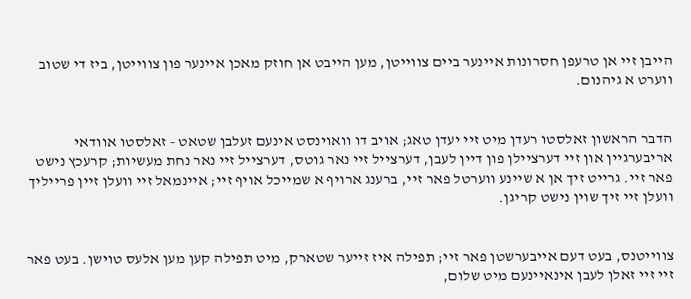הייבן זיי אן טרעפן חסרונות איינער ביים צווייטן, מען הייבט אן חוזק מאכן איינער פון צווייטן, ביז די שטוב ווערט א גיהנום.


הדבר הראשון זאלסטו רעדן מיט זיי יעדן טאג; אויב דו וואוינסט אינעם זעלבן שטאט - זאלסטו אוודאי אריבערגיין און זיי דערציילן פון דיין לעבן, דערצייל זיי נאר גוטס, דערצייל זיי נאר נחת מעשיות; קרעכץ נישט פאר זיי. גרייט זיך אן א שיינע ווערטל פאר זיי, ברענג ארויף א שמייכל אויף זיי; איינמאל זיי וועלן זיין פרייליך וועלן זיי זיך שוין נישט קריגן.


צווייטנס, בעט דעם אייבערשטן פאר זיי; תפילה איז זייער שטארק, מיט תפילה קען מען אלעס טוישן. בעט פאר זיי זיי זאלן לעבן אינאיינעם מיט שלום,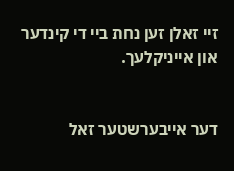זיי זאלן זען נחת ביי די קינדער און אייניקלעך.


דער אייבערשטער זאל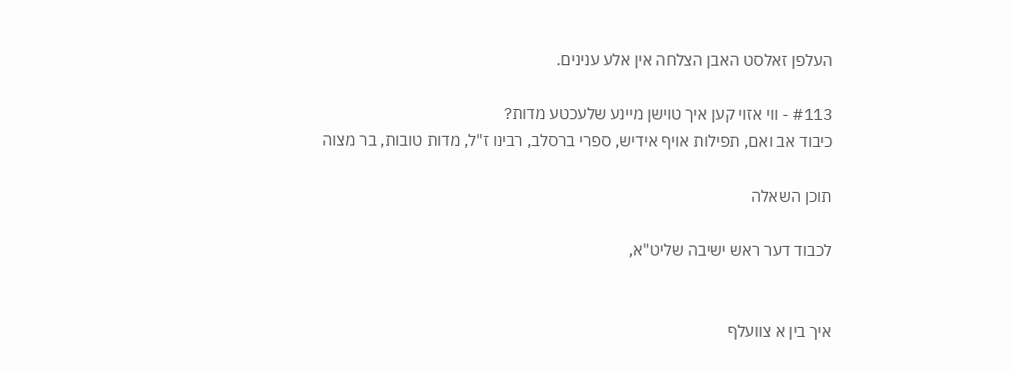העלפן זאלסט האבן הצלחה אין אלע ענינים.

#113 - ווי אזוי קען איך טוישן מיינע שלעכטע מדות?
כיבוד אב ואם, תפילות אויף אידיש, ספרי ברסלב, רבינו ז"ל, מדות טובות, בר מצוה

תוכן השאלה

לכבוד דער ראש ישיבה שליט"א,


איך בין א צוועלף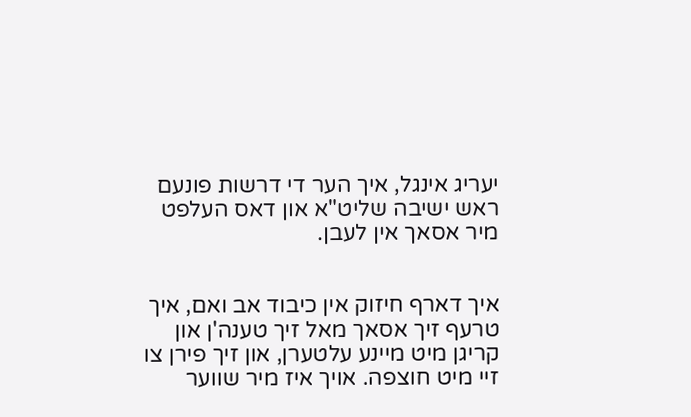יעריג אינגל, איך הער די דרשות פונעם ראש ישיבה שליט"א און דאס העלפט מיר אסאך אין לעבן.


איך דארף חיזוק אין כיבוד אב ואם, איך טרעף זיך אסאך מאל זיך טענה'ן און קריגן מיט מיינע עלטערן, און זיך פירן צו זיי מיט חוצפה. אויך איז מיר שווער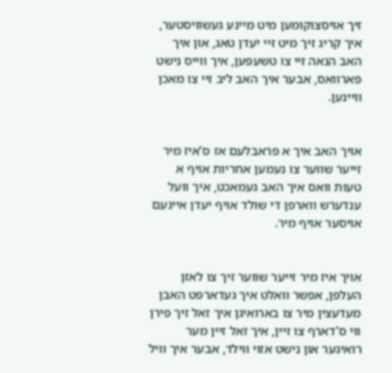זיך אויסצוקומען מיט מיינע געשוויסטער, איך קריג זיך מיט זיי יעדן טאג, און איך האב הנאה זיי צו טשעפען, איך ווייס נישט פארוואס, אבער איך האב ליב זיי צו מאכן וויינען.


אויך האב איך א פראבלעם אז ס'איז מיר זייער שווער צו נעמען אחריות אויף א טעות וואס איך האב געמאכט, איך וועל ענדערש ווארפן די שולד אויף יעדן איינעם אויסער אויף מיר.


אויך איז מיר זייער שווער זיך צו לאזן העלפן, אפשר וואלט איך געדארפט האבן מעדעצין מיר צו בארואיגן איך זאל זיך פירן ווי ס'דארף צו זיין, איך זאל זיין מער רואיגער און נישט אזוי ווילד, אבער איך וויל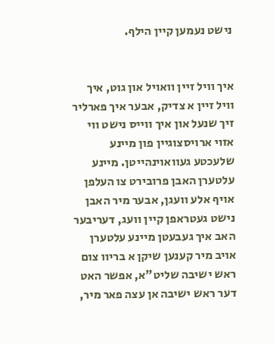נישט נעמען קיין הילף.


איך וויל זיין וואויל און גוט, איך וויל זיין א צדיק, אבער איך פארליר זיך שנעל און איך ווייס נישט ווי אזוי ארויסצוגיין פון מיינע שלעכטע געוואוינהייטן. מיינע עלטערן האבן פרובירט צו העלפן אויף אלע וועגן, אבער מיר האבן נישט געטראפן קיין וועג, דעריבער האב איך געבעטן מיינע עלטערן אויב מיר קענען שיקן א בריוו צום ראש ישיבה שליט"א, אפשר האט דער ראש ישיבה אן עצה פאר מיר,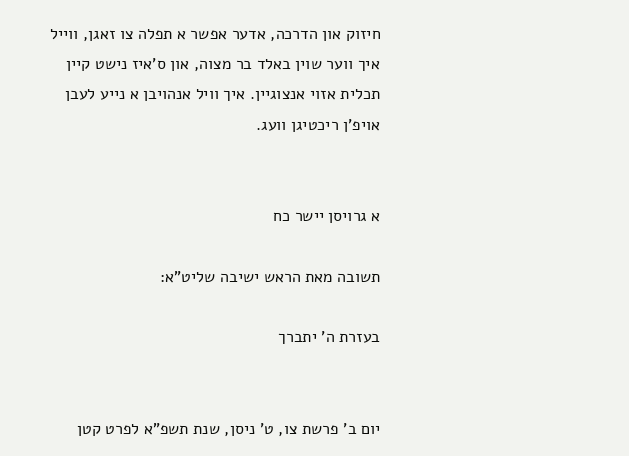חיזוק און הדרכה, אדער אפשר א תפלה צו זאגן, ווייל איך ווער שוין באלד בר מצוה, און ס'איז נישט קיין תכלית אזוי אנצוגיין. איך וויל אנהויבן א נייע לעבן אויפ'ן ריכטיגן וועג.


א גרויסן יישר כח

תשובה מאת הראש ישיבה שליט"א:

בעזרת ה' יתברך


יום ב' פרשת צו, ט' ניסן, שנת תשפ"א לפרט קטן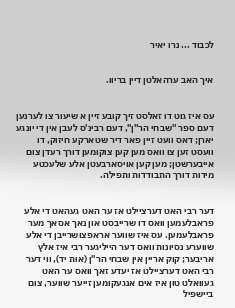לכבוד ... נרו יאיר


איך האב ערהאלטן דיין בריוו.


עס איז גוט דו זאלסט זיך קובע זיין א שיעור צו לערנען דעם ספר "שבחי הר"ן", דעם רבינ'ס לעבן אין די יונגע יארן; דאס וועט זיין פאר דיר שטארקע חיזוק, דו וועסט זען צו וואס מען קען צוקומען דורך רעדן צום אייבערשטן; מען קען אויסארבעטן אלע שלעכטע מידות דורך התבודדות ותפילה.


דער רבי האט דערציילט אז ער האט געהאט די אלע פראבלעמען וואס דו שרייבסט און נאך אסאך מער פראבלעמען. עס איז שווער אראפצושרייבן די אלע שווערע נסיונות וואס דער הייליגער רבי איז אלץ אריבער; קוק אריין אין שבחי הר"ן (אות יד), ווי דער רבי האט דערציילט אז יעדע זאך וואס ער האט געוואלט טון איז אים אנגעקומען זייער שווער, צום ביישפיל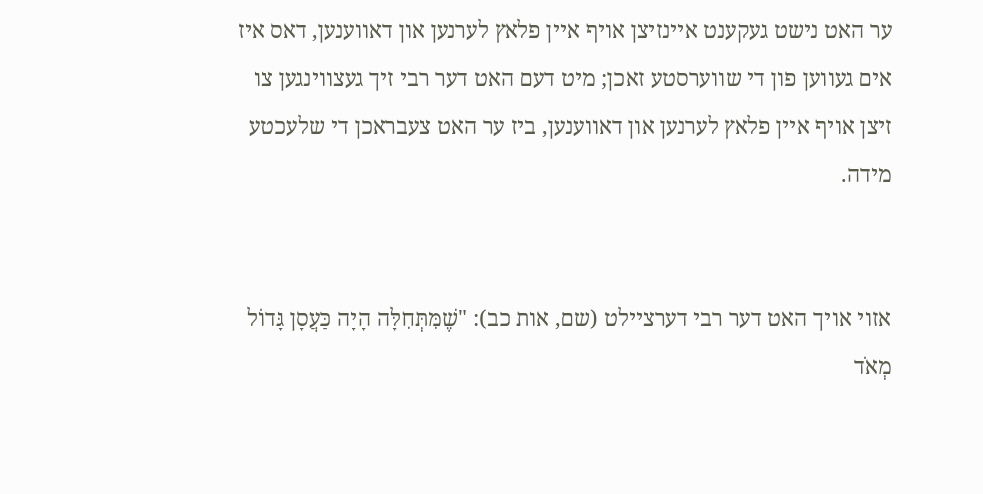ער האט נישט געקענט איינזיצן אויף איין פלאץ לערנען און דאווענען, דאס איז אים געווען פון די שווערסטע זאכן; מיט דעם האט דער רבי זיך געצווינגען צו זיצן אויף איין פלאץ לערנען און דאווענען, ביז ער האט צעבראכן די שלעכטע מידה.


אזוי אויך האט דער רבי דערציילט (שם, אות כב): "שֶׁמִּתְּחִלָּה הָיָה כַּעֲסָן גָּדוֹל מְאֹד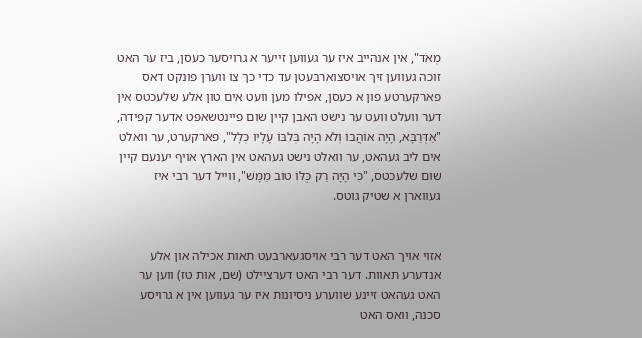מְאֹד", אין אנהייב איז ער געווען זייער א גרויסער כעסן, ביז ער האט זוכה געווען זיך אויסצוארבעטן עד כדי כך צו ווערן פונקט דאס פארקערטע פון א כעסן, אפילו מען וועט אים טון אלע שלעכטס אין דער וועלט וועט ער נישט האבן קיין שום פיינטשאפט אדער קפידה, "אַדְּרַבָּא, הָיָה אוֹהֲבוֹ וְלֹא הָיָה בְּלִבּוֹ עָלָיו כְּלָל", פארקערט, ער וואלט אים ליב געהאט, ער וואלט נישט געהאט אין הארץ אויף יענעם קיין שום שלעכטס, "כִּי הָיָה רַק כֻּלּוֹ טוֹב מַמָּשׁ", ווייל דער רבי איז געווארן א שטיק גוטס.


אזוי אויך האט דער רבי אויסגעארבעט תאות אכילה און אלע אנדערע תאוות. דער רבי האט דערציילט (שם, אות טז) ווען ער האט געהאט זיינע שווערע ניסיונות איז ער געווען אין א גרויסע סכנה, וואס האט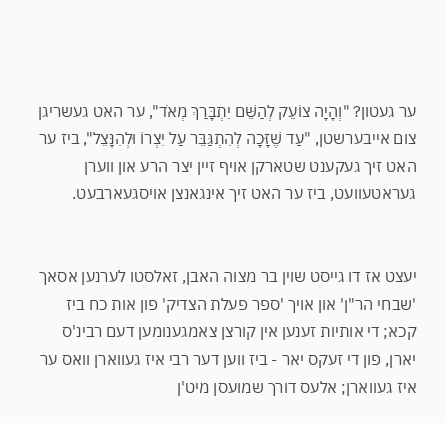ער געטון? "וְהָיָה צוֹעֵק לְהַשֵּׁם יִתְבָּרַךְ מְאֹד", ער האט געשריגן צום אייבערשטן, "עַד שֶׁזָּכָה לְהִתְגַּבֵּר עַל יִצְרוֹ וּלְהִנָּצֵל", ביז ער האט זיך געקענט שטארקן אויף זיין יצר הרע און ווערן געראטעוועט, ביז ער האט זיך אינגאנצן אויסגעארבעט.


יעצט אז דו גייסט שוין בר מצוה האבן, זאלסטו לערנען אסאך 'שבחי הר"ן' און אויך 'ספר פעלת הצדיק' פון אות כח ביז קכא; די אותיות זענען אין קורצן צאמגענומען דעם רבינ'ס יארן, פון די זעקס יאר - ביז ווען דער רבי איז געווארן וואס ער איז געווארן; אלעס דורך שמועסן מיט'ן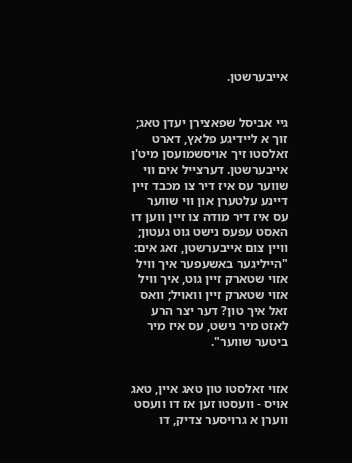אייבערשטן.


גיי אביסל שפאצירן יעדן טאג; זוך א ליידיגע פלאץ, דארט זאלסטו זיך אויסשמועסן מיט'ן אייבערשטן. דערצייל אים ווי שווער עס איז דיר צו מכבד זיין דיינע עלטערן און ווי שווער עס איז דיר מודה צו זיין ווען דו האסט עפעס נישט גוט געטון; וויין צום אייבערשטן, זאג אים: "הייליגער באשעפער איך וויל אזוי שטארק זיין גוט, איך וויל אזוי שטארק זיין וואויל; וואס זאל איך טון? דער יצר הרע לאזט מיר נישט, עס איז מיר ביטער שווער".


אזוי זאלסטו טון טאג איין, טאג אויס - וועסטו זען אז דו וועסט ווערן א גרויסער צדיק, דו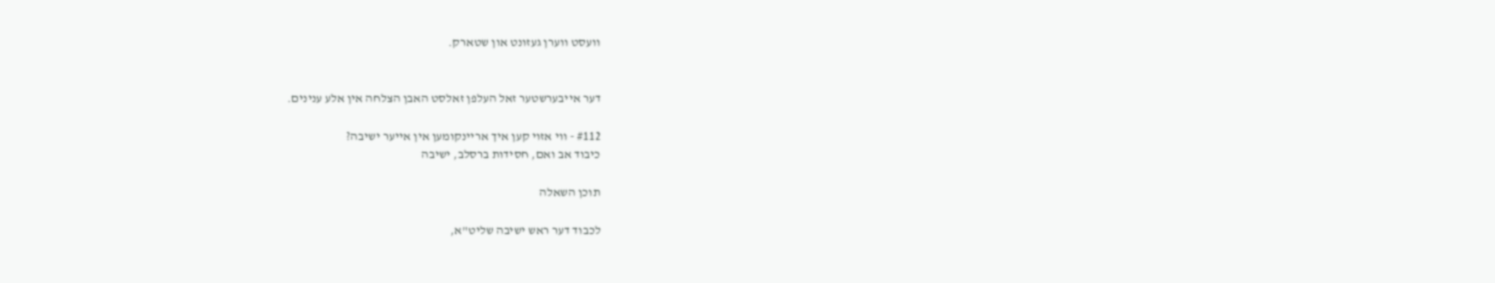וועסט ווערן געזונט און שטארק.


דער אייבערשטער זאל העלפן זאלסט האבן הצלחה אין אלע ענינים.

#112 - ווי אזוי קען איך אריינקומען אין אייער ישיבה?
כיבוד אב ואם, חסידות ברסלב, ישיבה

תוכן השאלה

לכבוד דער ראש ישיבה שליט"א,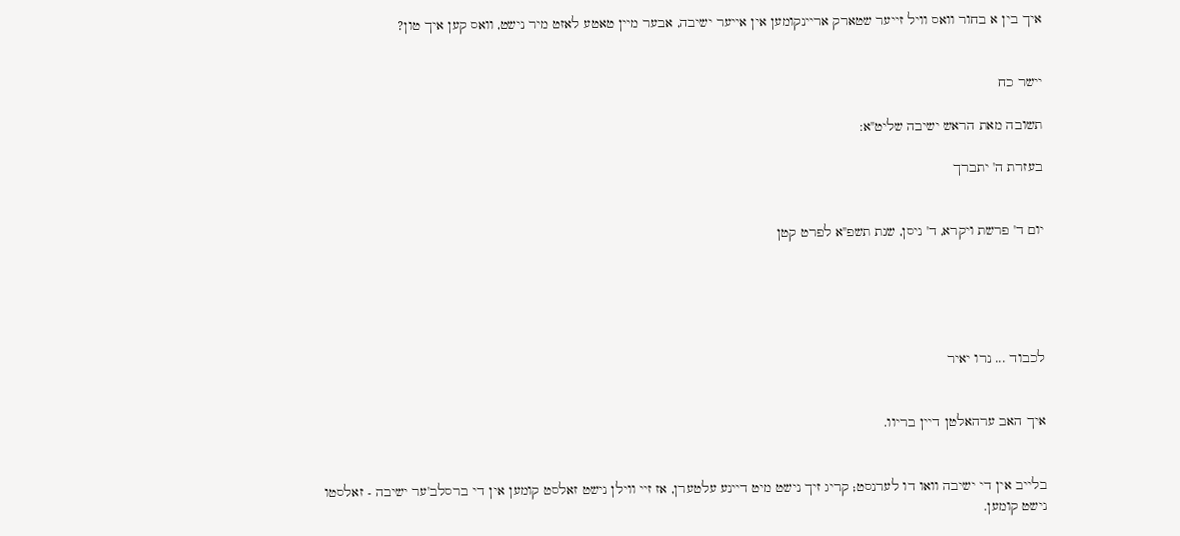איך בין א בחור וואס וויל זייער שטארק אריינקומען אין אייער ישיבה, אבער מיין טאטע לאזט מיר נישט, וואס קען איך טון?


יישר כח

תשובה מאת הראש ישיבה שליט"א:

בעזרת ה' יתברך


יום ד' פרשת ויקרא, ד' ניסן, שנת תשפ"א לפרט קטן





לכבוד ... נרו יאיר


איך האב ערהאלטן דיין בריוו.


בלייב אין די ישיבה וואו דו לערנסט; קריג זיך נישט מיט דיינע עלטערן, אז זיי ווילן נישט זאלסט קומען אין די ברסלב'ער ישיבה - זאלסטו נישט קומען.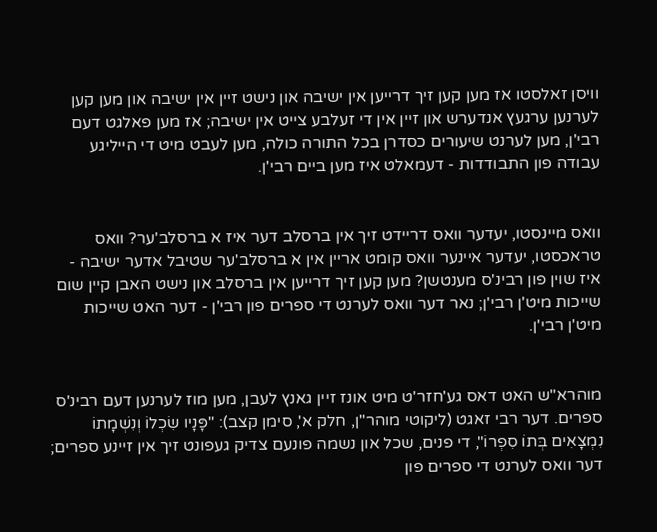וויסן זאלסטו אז מען קען זיך דרייען אין ישיבה און נישט זיין אין ישיבה און מען קען לערנען ערגעץ אנדערש און זיין אין די זעלבע צייט אין ישיבה; אז מען פאלגט דעם רבי'ן, מען לערנט שיעורים כסדרן בכל התורה כולה, מען לעבט מיט די הייליגע עבודה פון התבודדות - דעמאלט איז מען ביים רבי'ן.


וואס מיינסטו, יעדער וואס דריידט זיך אין ברסלב דער איז א ברסלב'ער? וואס טראכסטו, יעדער איינער וואס קומט אריין אין א ברסלב'ער שטיבל אדער ישיבה - איז שוין פון רבינ'ס מענטשן? מען קען זיך דרייען אין ברסלב און נישט האבן קיין שום שייכות מיט'ן רבי'ן; נאר דער וואס לערנט די ספרים פון רבי'ן - דער האט שייכות מיט'ן רבי'ן.


מוהרא"ש האט דאס גע'חזר'ט מיט אונז זיין גאנץ לעבן, מען מוז לערנען דעם רבינ'ס ספרים. דער רבי זאגט (ליקוטי מוהר"ן, חלק א', סימן קצב): "פָּנָיו שִׂכְלוֹ וְנִשְׁמָתוֹ נִמְצָאִים בְּתוֹ סִפְרוֹ", די פנים, שכל און נשמה פונעם צדיק געפונט זיך אין זיינע ספרים; דער וואס לערנט די ספרים פון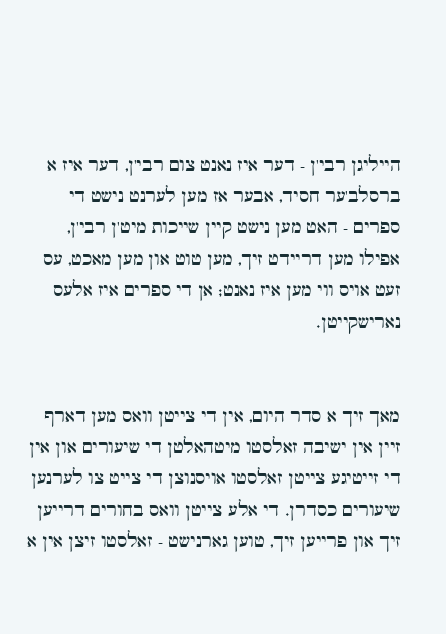הייליגן רבי'ן - דער איז נאנט צום רבי'ן, דער איז א ברסלב'ער חסיד, אבער אז מען לערנט נישט די ספרים - האט מען נישט קיין שייכות מיט'ן רבי'ן, אפילו מען דריידט זיך, מען טוט און מען מאכט, עס זעט אויס ווי מען איז נאנט; אן די ספרים איז אלעס נארישקייטן.


מאך זיך א סדר היום, אין די צייטן וואס מען דארף זיין אין ישיבה זאלסטו מיטהאלטן די שיעורים און אין די זייטיגע צייטן זאלסטו אויסנוצן די צייט צו לערנען שיעורים כסדרן. די אלע צייטן וואס בחורים דרייען זיך און פרייען זיך, טוען גארנישט - זאלסטו זיצן אין א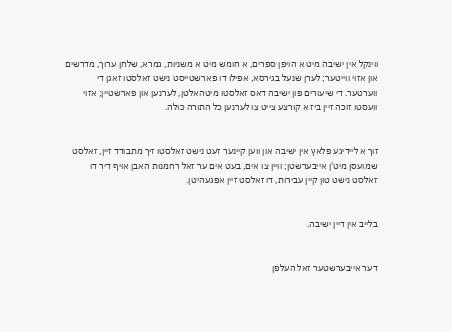ווינקל אין ישיבה מיט א הויפן ספרים, א חומש מיט א משניות, גמרא, שלחן ערוך, מדרשים און אזוי ווייטער; לערן שנעל בגירסא, אפילו דו פארשטייסט נישט זאלסטו זאגן די ווערטער. די שיעורים פון ישיבה דאס זאלסטו מיטהאלטן, לערנען און פארשטיין; אזוי וועסטו זוכה זיין ביז א קורצע צייט צו לערנען כל התורה כולה.


זוך א ליידיגע פלאץ אין ישיבה און ווען קיינער זעט נישט זאלסטו זיך מתבודד זיין, זאלסט שמועסן מיט'ן אייבערשטן; וויין צו אים, בעט אים ער זאל רחמנות האבן אויף דיר דו זאלסט נישט טון קיין עבירות, דו זאלסט זיין אפגעהיטן.


בלייב אין דיין ישיבה.


דער אייבערשטער זאל העלפן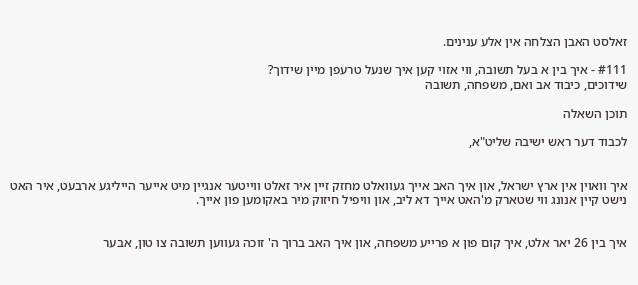זאלסט האבן הצלחה אין אלע ענינים.

#111 - איך בין א בעל תשובה, ווי אזוי קען איך שנעל טרעפן מיין שידוך?
שידוכים, כיבוד אב ואם, משפחה, תשובה

תוכן השאלה

לכבוד דער ראש ישיבה שליט"א,


איך וואוין אין ארץ ישראל, און איך האב אייך געוואלט מחזק זיין איר זאלט ווייטער אנגיין מיט אייער הייליגע ארבעט, איר האט נישט קיין אנונג ווי שטארק מ'האט אייך דא ליב, און וויפיל חיזוק מיר באקומען פון אייך.


איך בין 26 יאר אלט, איך קום פון א פרייע משפחה, און איך האב ברוך ה' זוכה געווען תשובה צו טון, אבער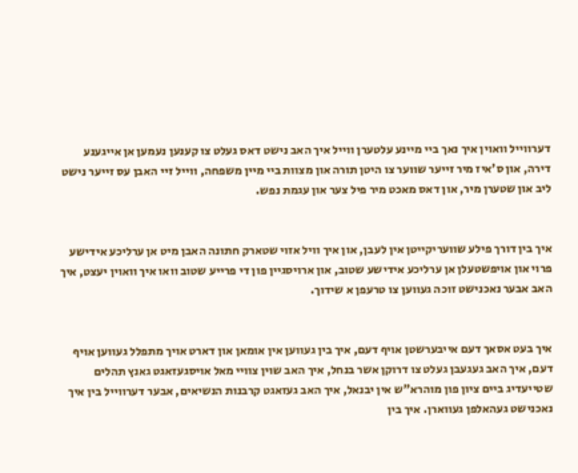דערווייל וואוין איך נאך ביי מיינע עלטערן ווייל איך האב נישט דאס געלט צו קענען נעמען אן אייגענע דירה, און ס'איז מיר זייער שווער צו היטן תורה און מצוות ביי מיין משפחה, ווייל זיי האבן עס זייער נישט ליב און שטערן מיר, און דאס מאכט מיר פיל צער און עגמת נפש.


איך בין דורך פילע שוועריקייטן אין לעבן, און איך וויל אזוי שטארק חתונה האבן מיט אן ערליכע אידישע פרוי און אויפשטעלן אן ערליכע אידישע שטוב, און ארויסגיין פון די פרייע שטוב וואו איך וואוין יעצט, איך האב אבער נאכנישט זוכה געווען צו טרעפן א שידוך.


איך בעט אסאך דעם אייבערשטן אויף דעם, איך בין געווען אין אומאן און דארט אויך מתפלל געווען אויף דעם, איך האב געגעבן געלט צו דרוקן אשר בנחל, איך האב שוין צוויי מאל אויסגעזאגט גאנץ תהלים שטייעדיג ביים ציון פון מוהרא"ש אין יבנאל, איך האב געזאגט קרבנות הנשיאים, אבער דערווייל בין איך נאכנישט געהאלפן געווארן. איך בין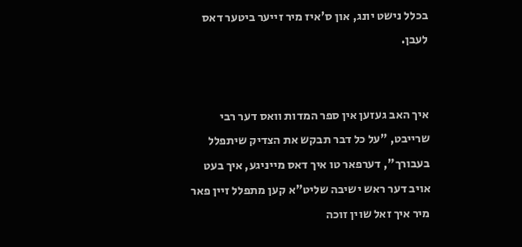בכלל נישט יונג, און ס'איז מיר זייער ביטער דאס לעבן.


איך האב געזען אין ספר המדות וואס דער רבי שרייבט, "על כל דבר תבקש את הצדיק שיתפלל בעבורך", דערפאר טו איך דאס מייניגע, איך בעט אויב דער ראש ישיבה שליט"א קען מתפלל זיין פאר מיר איך זאל שוין זוכה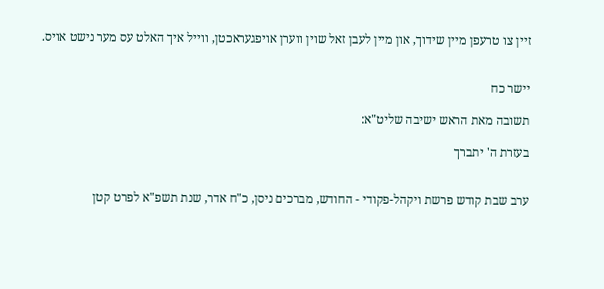זיין צו טרעפן מיין שידוך, און מיין לעבן זאל שוין ווערן אויפגעראכטן, ווייל איך האלט עס מער נישט אויס.


יישר כח

תשובה מאת הראש ישיבה שליט"א:

בעזרת ה' יתברך


ערב שבת קודש פרשת ויקהל-פקודי - החודש, מברכים ניסן, כ"ח אדר, שנת תשפ"א לפרט קטן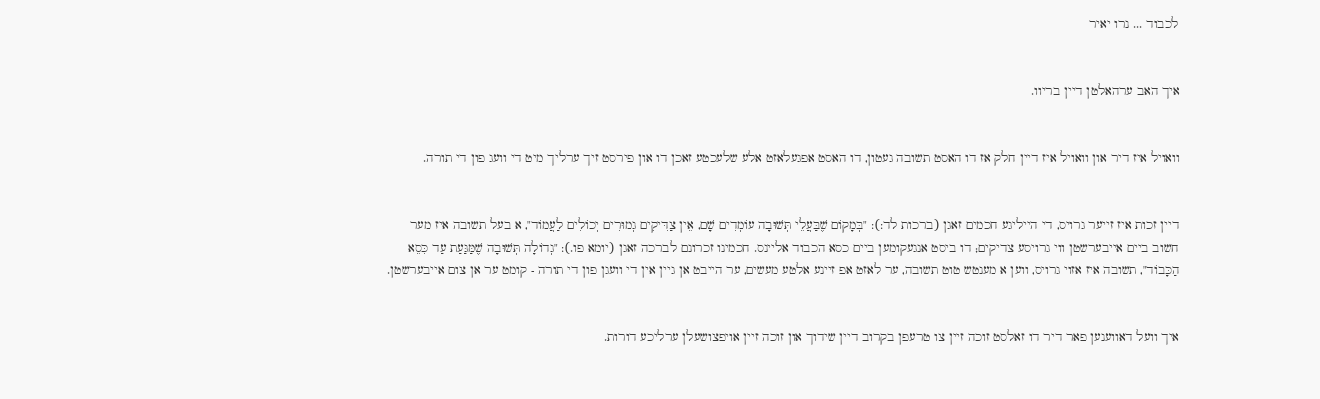לכבוד ... נרו יאיר


איך האב ערהאלטן דיין בריוו.


וואויל איז דיר און וואויל איז דיין חלק אז דו האסט תשובה געטון, דו האסט אפגעלאזט אלע שלעכטע זאכן דו און פירסט זיך ערליך מיט די וועג פון די תורה.


דיין זכות איז זייער גרויס, די הייליגע חכמים זאגן (ברכות לד:): "בְּמָקוֹם שֶׁבַּעֲלֵי תְּשׁוּבָה עוֹמְדִים שָׁם, אֵין צַדִּיקִים גְמוּרִים יְכוֹלִים לַעֲמוֹד", א בעל תשובה איז מער חשוב ביים אייבערשטן ווי גרויסע צדיקים; דו ביסט אנגעקומען ביים כסא הכבוד אליינס. חכמינו זכרונם לברכה זאגן (יומא פו.): "גְדוֹלָה תְּשׁוּבָה שֶׁמַּגַּעַת עַד כִּסֵא הַכָּבוֹד", תשובה איז אזוי גרויס, ווען א מענטש טוט תשובה, ער לאזט אפ זיינע אלטע מעשים, ער הייבט אן גיין אין די וועגן פון די תורה - קומט ער אן צום אייבערשטן.


איך וועל דאווענען פאר דיר דו זאלסט זוכה זיין צו טרעפן בקרוב דיין שידוך און זוכה זיין אויפצושעלן ערליכע דורות.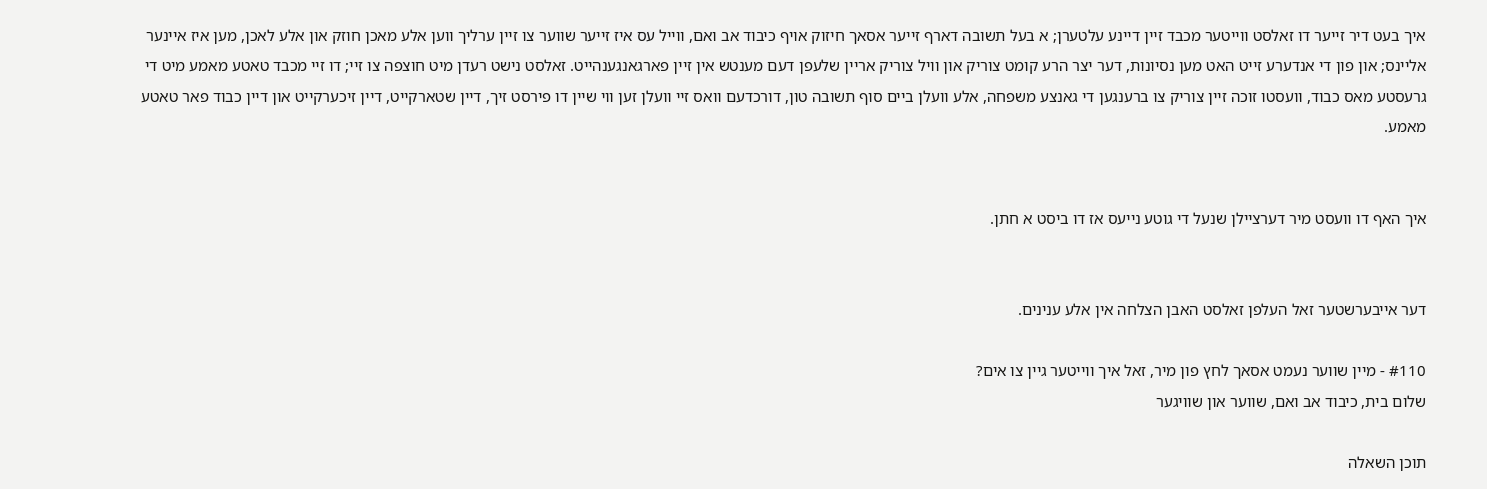איך בעט דיר זייער דו זאלסט ווייטער מכבד זיין דיינע עלטערן; א בעל תשובה דארף זייער אסאך חיזוק אויף כיבוד אב ואם, ווייל עס איז זייער שווער צו זיין ערליך ווען אלע מאכן חוזק און אלע לאכן, מען איז איינער אליינס; און פון די אנדערע זייט האט מען נסיונות, דער יצר הרע קומט צוריק און וויל צוריק אריין שלעפן דעם מענטש אין זיין פארגאנגענהייט. זאלסט נישט רעדן מיט חוצפה צו זיי; דו זיי מכבד טאטע מאמע מיט די גרעסטע מאס כבוד, וועסטו זוכה זיין צוריק צו ברענגען די גאנצע משפחה, אלע וועלן ביים סוף תשובה טון, דורכדעם וואס זיי וועלן זען ווי שיין דו פירסט זיך, דיין שטארקייט, דיין זיכערקייט און דיין כבוד פאר טאטע מאמע.


איך האף דו וועסט מיר דערציילן שנעל די גוטע נייעס אז דו ביסט א חתן.


דער אייבערשטער זאל העלפן זאלסט האבן הצלחה אין אלע ענינים.

#110 - מיין שווער נעמט אסאך לחץ פון מיר, זאל איך ווייטער גיין צו אים?
שלום בית, כיבוד אב ואם, שווער און שוויגער

תוכן השאלה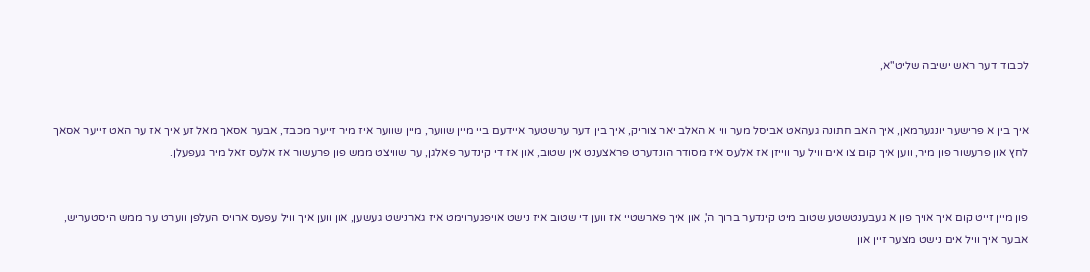לכבוד דער ראש ישיבה שליט"א,


איך בין א פרישער יונגערמאן, איך האב חתונה געהאט אביסל מער ווי א האלב יאר צוריק, איך בין דער ערשטער איידעם ביי מיין שווער, מיין שווער איז מיר זייער מכבד, אבער אסאך מאל זע איך אז ער האט זייער אסאך לחץ און פרעשור פון מיר, ווען איך קום צו אים וויל ער ווייזן אז אלעס איז מסודר הונדערט פראצענט אין שטוב, און אז די קינדער פאלגן, ער שוויצט ממש פון פרעשור אז אלעס זאל מיר געפעלן.


פון מיין זייט קום איך אויך פון א געבענטשטע שטוב מיט קינדער ברוך ה', און איך פארשטיי אז ווען די שטוב איז נישט אויפגערוימט איז גארנישט געשען, און ווען איך וויל עפעס ארויס העלפן ווערט ער ממש היסטעריש, אבער איך וויל אים נישט מצער זיין און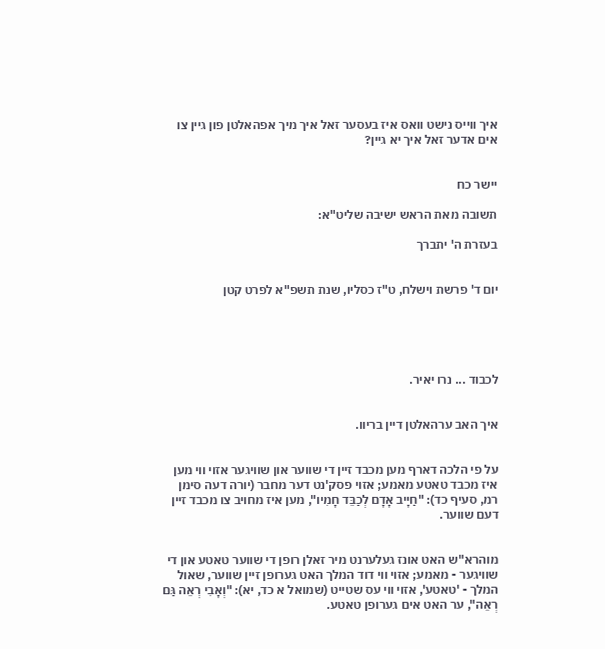איך ווייס נישט וואס איז בעסער זאל איך מיך אפהאלטן פון גיין צו אים אדער זאל איך יא גיין?


יישר כח

תשובה מאת הראש ישיבה שליט"א:

בעזרת ה' יתברך


יום ד' פרשת וישלח, ט"ז כסליו, שנת תשפ"א לפרט קטן





לכבוד ... נרו יאיר.


איך האב ערהאלטן דיין בריוו.


על פי הלכה דארף מען מכבד זיין די שווער און שוויגער אזוי ווי מען איז מכבד טאטע מאמע; אזוי פסק'נט דער מחבר (יורה דעה סימן רמ, סעיף כד): "חַיָיב אָדָם לְכַבֵּד חָמִיו", מען איז מחויב צו מכבד זיין דעם שווער.


מוהרא"ש האט אונז געלערנט מיר זאלן רופן די שווער טאטע און די שוויגער - מאמע; אזוי ווי דוד המלך האט גערופן זיין שווער, שאול המלך - 'טאטע', אזוי ווי עס שטייט (שמואל א כד, יא): "וְאָבִי רְאֵה גַּם רְאֵה", ער האט אים גערופן טאטע.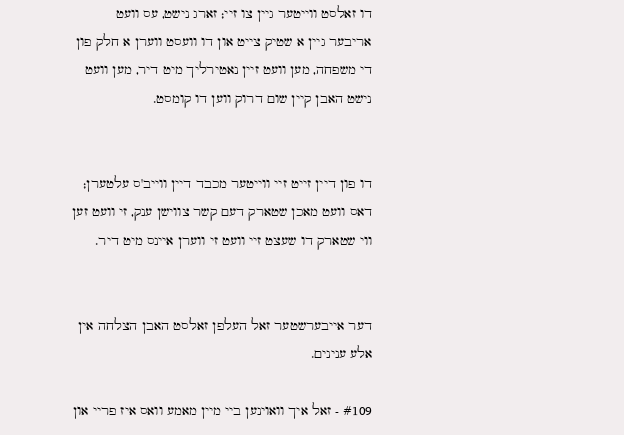דו זאלסט ווייטער גיין צו זיי; זארג נישט, עס וועט אריבער גיין א שטיק צייט און דו וועסט ווערן א חלק פון די משפחה, מען וועט זיין נאטירליך מיט דיר, מען וועט נישט האבן קיין שום דרוק ווען דו קומסט.


דו פון דיין זייט זיי ווייטער מכבד דיין ווייב'ס עלטערן; דאס וועט מאכן שטארק דעם קשר צווישן ענק, זי וועט זען ווי שטארק דו שעצט זיי וועט זי ווערן איינס מיט דיר.


דער אייבערשטער זאל העלפן זאלסט האבן הצלחה אין אלע ענינים.

#109 - זאל איך וואוינען ביי מיין מאמע וואס איז פריי און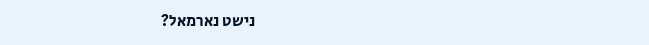נישט נארמאל?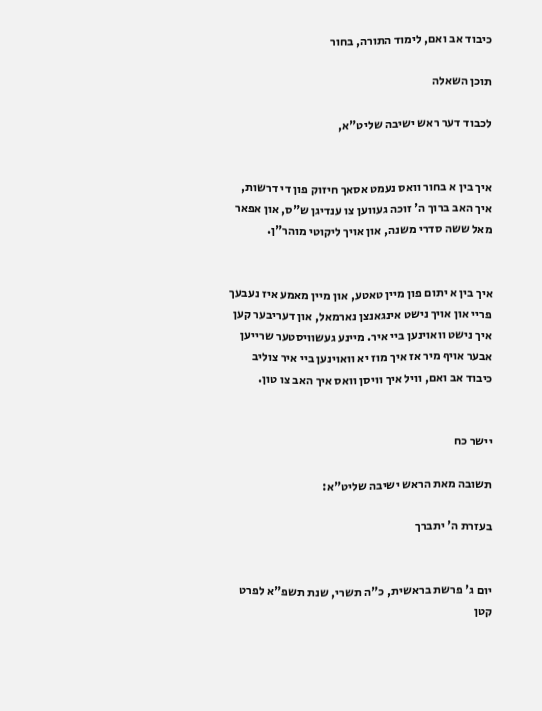כיבוד אב ואם, לימוד התורה, בחור

תוכן השאלה

לכבוד דער ראש ישיבה שליט"א,


איך בין א בחור וואס נעמט אסאך חיזוק פון די דרשות, איך האב ברוך ה' זוכה געווען צו ענדיגן ש"ס, און אפאר מאל ששה סדרי משנה, און אויך ליקוטי מוהר"ן.


איך בין א יתום פון מיין טאטע, און מיין מאמע איז נעבעך פריי און אויך נישט אינגאנצן נארמאל, און דעריבער קען איך נישט וואוינען ביי איר. מיינע געשוויסטער שרייען אבער אויף מיר אז איך מוז יא וואוינען ביי איר צוליב כיבוד אב ואם, וויל איך וויסן וואס איך האב צו טון.


יישר כח

תשובה מאת הראש ישיבה שליט"א:

בעזרת ה' יתברך


יום ג' פרשת בראשית, כ"ה תשרי, שנת תשפ"א לפרט קטן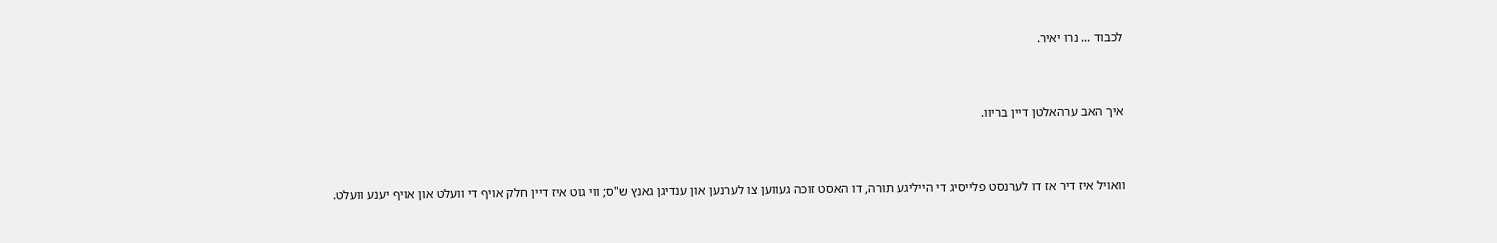לכבוד ... נרו יאיר.


איך האב ערהאלטן דיין בריוו.


וואויל איז דיר אז דו לערנסט פלייסיג די הייליגע תורה, דו האסט זוכה געווען צו לערנען און ענדיגן גאנץ ש"ס; ווי גוט איז דיין חלק אויף די וועלט און אויף יענע וועלט.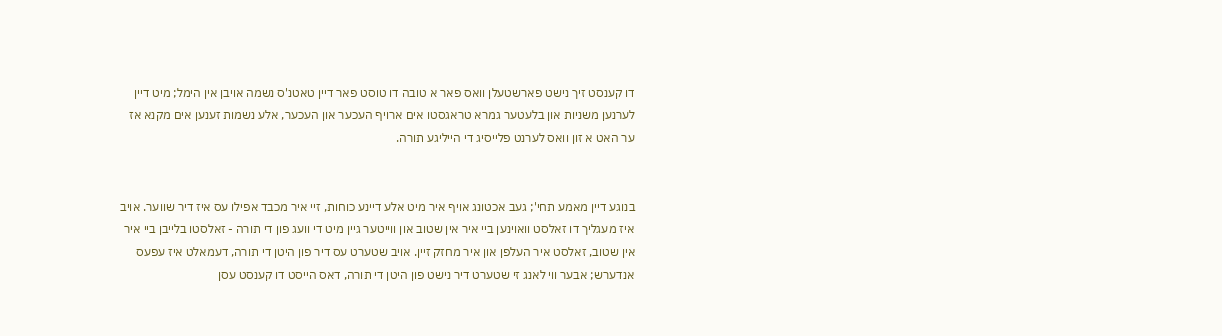דו קענסט זיך נישט פארשטעלן וואס פאר א טובה דו טוסט פאר דיין טאטנ'ס נשמה אויבן אין הימל; מיט דיין לערנען משניות און בלעטער גמרא טראגסטו אים ארויף העכער און העכער, אלע נשמות זענען אים מקנא אז ער האט א זון וואס לערנט פלייסיג די הייליגע תורה.


בנוגע דיין מאמע תחי'; געב אכטונג אויף איר מיט אלע דיינע כוחות, זיי איר מכבד אפילו עס איז דיר שווער. אויב איז מעגליך דו זאלסט וואוינען ביי איר אין שטוב און ווייטער גיין מיט די וועג פון די תורה - זאלסטו בלייבן ביי איר אין שטוב, זאלסט איר העלפן און איר מחזק זיין. אויב שטערט עס דיר פון היטן די תורה, דעמאלט איז עפעס אנדערש; אבער ווי לאנג זי שטערט דיר נישט פון היטן די תורה, דאס הייסט דו קענסט עסן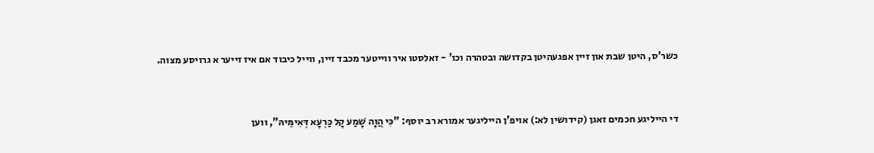כשר'ס, היטן שבת און זיין אפגעהיטן בקדושה ובטהרה וכו' - זאלסטו איר ווייטער מכבד זיין, ווייל כיבוד אם איז זייער א גרויסע מצוה.


די הייליגע חכמים זאגן (קידושין לא:) אויפ'ן הייליגער אמורא רב יוסף: "כִּי הֲוָה שָׁמַע קָל כַּרְעָא דְּאִימֵּיהּ", ווען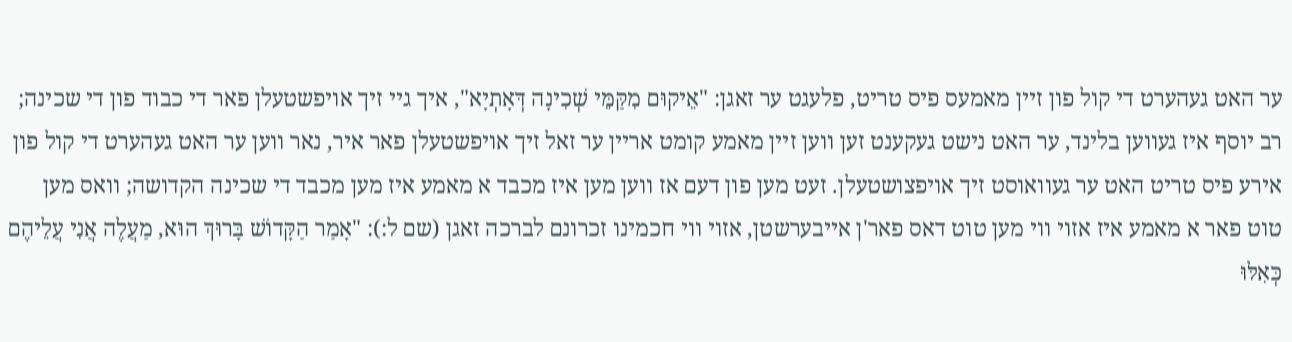ער האט געהערט די קול פון זיין מאמעס פיס טריט, פלעגט ער זאגן: "אֵיקוּם מִקַּמֵּי שְׁכִינָה דְּאָתְיָא", איך גיי זיך אויפשטעלן פאר די כבוד פון די שכינה; רב יוסף איז געווען בלינד, ער האט נישט געקענט זען ווען זיין מאמע קומט אריין ער זאל זיך אויפשטעלן פאר איר, נאר ווען ער האט געהערט די קול פון אירע פיס טריט האט ער געוואוסט זיך אויפצושטעלן. זעט מען פון דעם אז ווען מען איז מכבד א מאמע איז מען מכבד די שכינה הקדושה; וואס מען טוט פאר א מאמע איז אזוי ווי מען טוט דאס פאר'ן אייבערשטן, אזוי ווי חכמינו זכרונם לברכה זאגן (שם ל:): "אָמַר הַקָּדוֹשׁ בָּרוּךְ הוּא, מַעֲלֶה אֲנִי עֲלֵיהֶם כְּאִלּוּ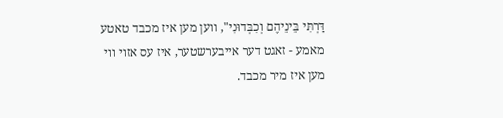דַּרְתִּי בֵּינֵיהֶם וְכִבְּדוּנִי", ווען מען איז מכבד טאטע מאמע - זאגט דער אייבערשטער, איז עס אזוי ווי מען איז מיר מכבד.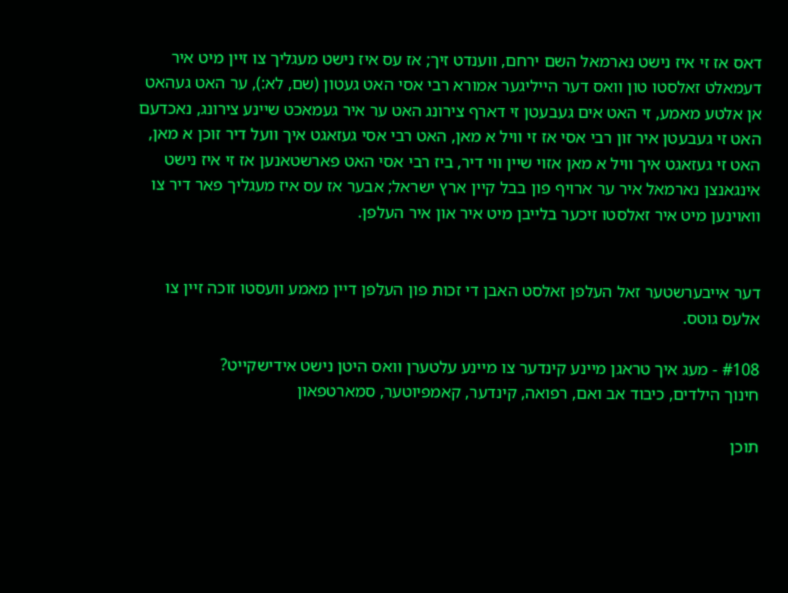דאס אז זי איז נישט נארמאל השם ירחם, ווענדט זיך; אז עס איז נישט מעגליך צו זיין מיט איר דעמאלט זאלסטו טון וואס דער הייליגער אמורא רבי אסי האט געטון (שם, לא:), ער האט געהאט אן אלטע מאמע, זי האט אים געבעטן זי דארף צירונג האט ער איר געמאכט שיינע צירונג, נאכדעם האט זי געבעטן איר זון רבי אסי אז זי וויל א מאן, האט רבי אסי געזאגט איך וועל דיר זוכן א מאן, האט זי געזאגט איך וויל א מאן אזוי שיין ווי דיר, ביז רבי אסי האט פארשטאנען אז זי איז נישט אינגאנצן נארמאל איר ער ארויף פון בבל קיין ארץ ישראל; אבער אז עס איז מעגליך פאר דיר צו וואוינען מיט איר זאלסטו זיכער בלייבן מיט איר און איר העלפן.


דער אייבערשטער זאל העלפן זאלסט האבן די זכות פון העלפן דיין מאמע וועסטו זוכה זיין צו אלעס גוטס.

#108 - מעג איך טראגן מיינע קינדער צו מיינע עלטערן וואס היטן נישט אידישקייט?
חינוך הילדים, כיבוד אב ואם, רפואה, קינדער, קאמפיוטער, סמארטפאון

תוכן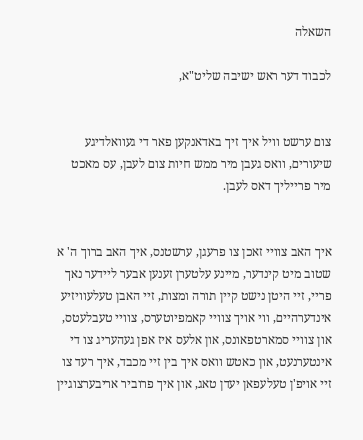השאלה

לכבוד דער ראש ישיבה שליט"א,


צום ערשט וויל איך זיך באדאנקען פאר די געוואלדיגע שיעורים, וואס געבן מיר ממש חיות צום לעבן, עס מאכט מיר פרייליך דאס לעבן.


איך האב צוויי זאכן צו פרעגן, ערשטנס, איך האב ברוך ה' א שטוב מיט קינדער, מיינע עלטערן זענען אבער ליידער נאך פריי, זיי היטן נישט קיין תורה ומצות, זיי האבן טעלעוויזיע אינדערהיים, ווי אויך צוויי קאמפיוטערס, צוויי טעבלעטס, און צוויי סמארטפאונס, און אלעס איז אפן געהעריג צו די אינטערנעט, און כאטש וואס איך בין זיי מכבד, איך רעד צו זיי אויפ'ן טעלעפאן יעדן טאג, און איך פרוביר אריבערצוגיין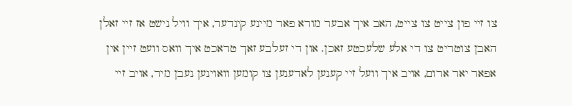צו זיי פון צייט צו צייט, האב איך אבער מורא פאר מיינע קינדער, איך וויל נישט אז זיי זאלן האבן צוטריט צו די אלע שלעכטע זאכן. און די זעלבע זאך טראכט איך וואס וועט זיין אין אפאר יאר ארום, אויב איך וועל זיי קענען לאדענען צו קומען וואוינען נעבן מיר, אויב זיי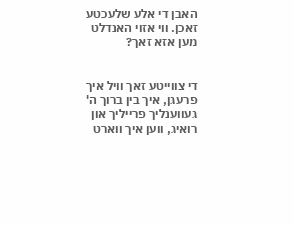האבן די אלע שלעכטע זאכן. ווי אזוי האנדלט מען אזא זאך?


די צווייטע זאך וויל איך פרעגן, איך בין ברוך ה' געווענליך פרייליך און רואיג, ווען איך ווארט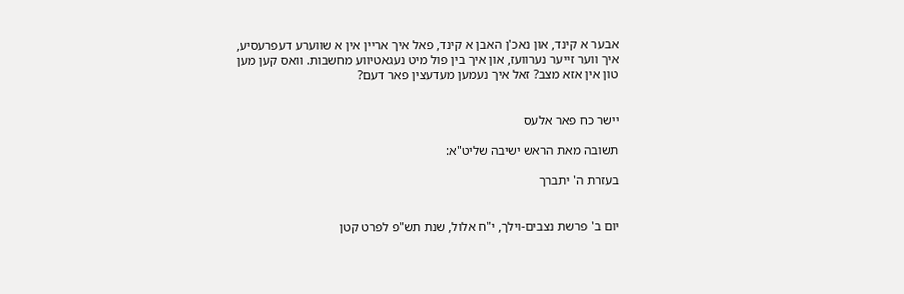אבער א קינד, און נאכ'ן האבן א קינד, פאל איך אריין אין א שווערע דעפרעסיע, איך ווער זייער נערוועז, און איך בין פול מיט נעגאטיווע מחשבות. וואס קען מען טון אין אזא מצב? זאל איך נעמען מעדעצין פאר דעם?


יישר כח פאר אלעס

תשובה מאת הראש ישיבה שליט"א:

בעזרת ה' יתברך


יום ב' פרשת נצבים-וילך, י"ח אלול, שנת תש"פ לפרט קטן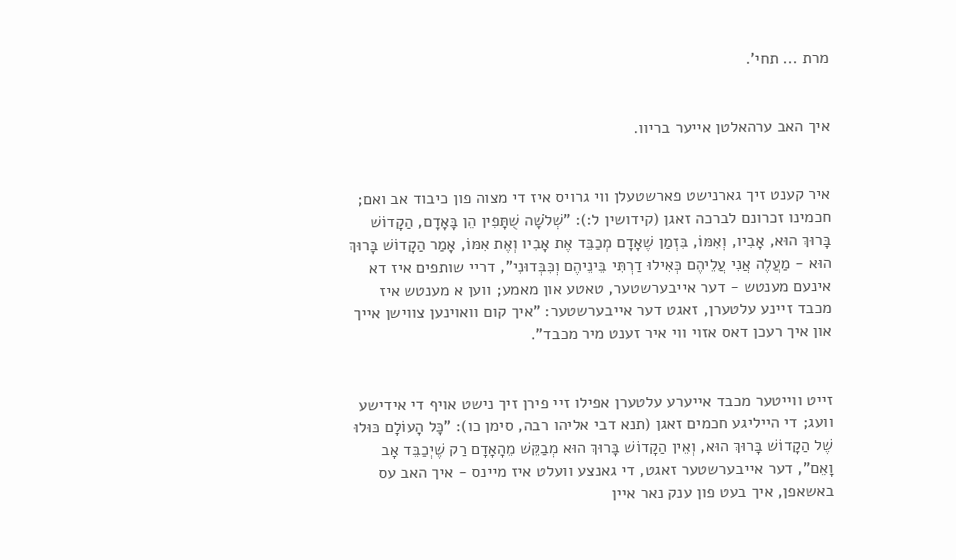מרת ... תחי'.


איך האב ערהאלטן אייער בריוו.


איר קענט זיך גארנישט פארשטעלן ווי גרויס איז די מצוה פון כיבוד אב ואם; חכמינו זכרונם לברכה זאגן (קידושין ל:): "שְׁלֹשָׁה שֻׁתָּפִין הֵן בָּאָדָם, הַקָדוֹשׁ בָּרוּךְ הוּא, אָבִיו, וְאִמּוֹ, בִּזְמַן שֶׁאָדָם מְכַבֵּד אֶת אָבִיו וְאֶת אִמּוֹ, אָמַר הַקָדוֹשׁ בָּרוּךְ הוּא - מַעֲלֶה אֲנִי עֲלֵיהֶם כְּאִילוּ דַרְתִּי בֵּינֵיהֶם וְכִּבְּדוּנִי", דריי שותפים איז דא אינעם מענטש - דער אייבערשטער, טאטע און מאמע; ווען א מענטש איז מכבד זיינע עלטערן, זאגט דער אייבערשטער: "איך קום וואוינען צווישן אייך און איך רעכן דאס אזוי ווי איר זענט מיר מכבד".


זייט ווייטער מכבד אייערע עלטערן אפילו זיי פירן זיך נישט אויף די אידישע וועג; די הייליגע חכמים זאגן (תנא דבי אליהו רבה, סימן כו): "כָּל הָעוֹלָם כּוּלוּ שֶׁל הַקָדוֹשׁ בָּרוּךְ הוּא, וְאֵין הַקָדוֹשׁ בָּרוּךְ הוּא מְבַקֵּשׁ מֵהָאָדָם רַק שֶׁיְכַבֵּד אָב וָאֵם", דער אייבערשטער זאגט, די גאנצע וועלט איז מיינס - איך האב עס באשאפן, איך בעט פון ענק נאר איין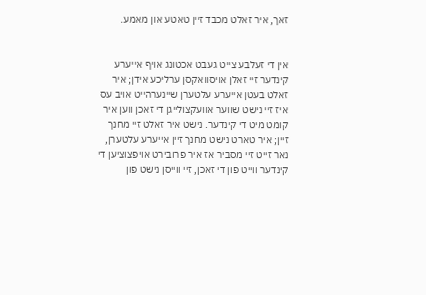זאך, איר זאלט מכבד זיין טאטע און מאמע.


אין די זעלבע צייט געבט אכטונג אויף אייערע קינדער זיי זאלן אויסוואקסן ערליכע אידן; איר זאלט בעטן אייערע עלטערן שיינערהייט אויב עס איז זיי נישט שווער אוועקצולייגן די זאכן ווען איר קומט מיט די קינדער. נישט איר זאלט זיי מחנך זיין; איר טארט נישט מחנך זיין אייערע עלטערן, נאר זייט זיי מסביר אז איר פרובירט אויפצוציען די קינדער ווייט פון די זאכן, זיי ווייסן נישט פון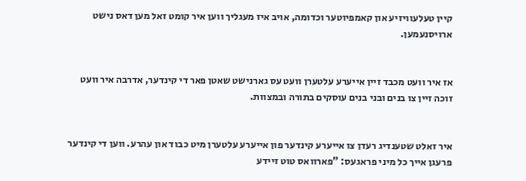קיין טעלעוויזיע און קאמפיוטער וכדומה, אויב איז מעגליך ווען איר קומט זאל מען דאס נישט ארויסנעמען.


אז איר וועט מכבד זיין אייערע עלטערן וועט עס גארנישט שאטן פאר די קינדער, אדרבה איר וועט זוכה זיין צו בנים ובני בנים עוסקים בתורה ובמצוות.


איר זאלט שטענדיג רעדן צו אייערע קינדער פון אייערע עלטערן מיט כבוד און עהרע. ווען די קינדער פרעגן אייך כל מיני פראגעס: "פארוואס טוט זיידע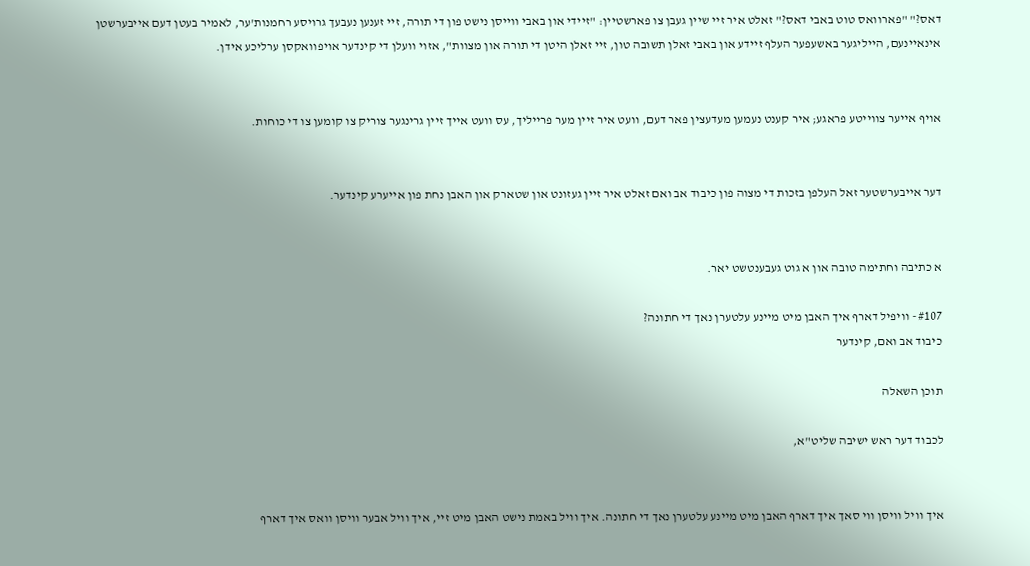דאס?" "פארוואס טוט באבי דאס?" זאלט איר זיי שיין געבן צו פארשטיין: "זיידי און באבי ווייסן נישט פון די תורה, זיי זענען נעבעך גרויסע רחמנות'ער, לאמיר בעטן דעם אייבערשטן אינאיינעם, הייליגער באשעפער העלף זיידע און באבי זאלן תשובה טון, זיי זאלן היטן די תורה און מצוות", אזוי וועלן די קינדער אויפוואקסן ערליכע אידן.


אויף אייער צווייטע פראגע; איר קענט נעמען מעדעצין פאר דעם, וועט איר זיין מער פרייליך, עס וועט אייך זיין גרינגער צוריק צו קומען צו די כוחות.


דער אייבערשטער זאל העלפן בזכות די מצוה פון כיבוד אב ואם זאלט איר זיין געזונט און שטארק און האבן נחת פון אייערע קינדער.


א כתיבה וחתימה טובה און א גוט געבענטשט יאר.

#107 - וויפיל דארף איך האבן מיט מיינע עלטערן נאך די חתונה?
כיבוד אב ואם, קינדער

תוכן השאלה

לכבוד דער ראש ישיבה שליט"א,


איך וויל וויסן ווי סאך איך דארף האבן מיט מיינע עלטערן נאך די חתונה. איך וויל באמת נישט האבן מיט זיי, איך וויל אבער וויסן וואס איך דארף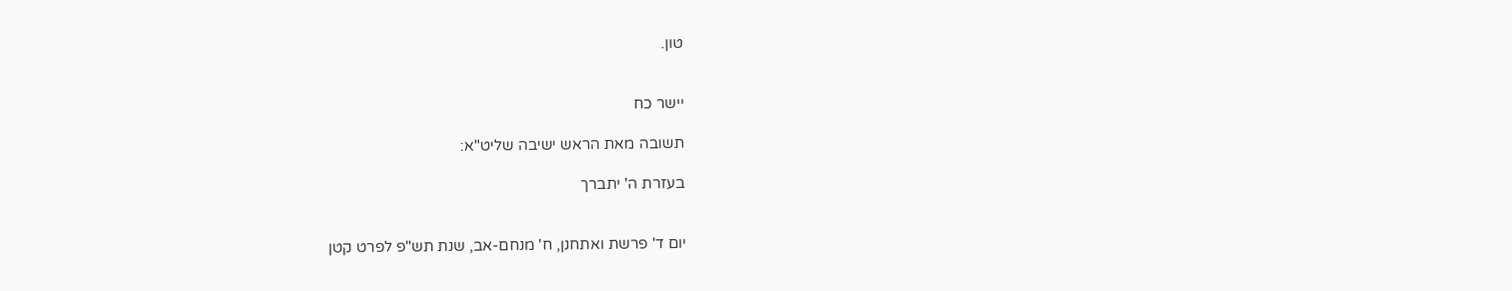טון.


יישר כח

תשובה מאת הראש ישיבה שליט"א:

בעזרת ה' יתברך


יום ד' פרשת ואתחנן, ח' מנחם-אב, שנת תש"פ לפרט קטן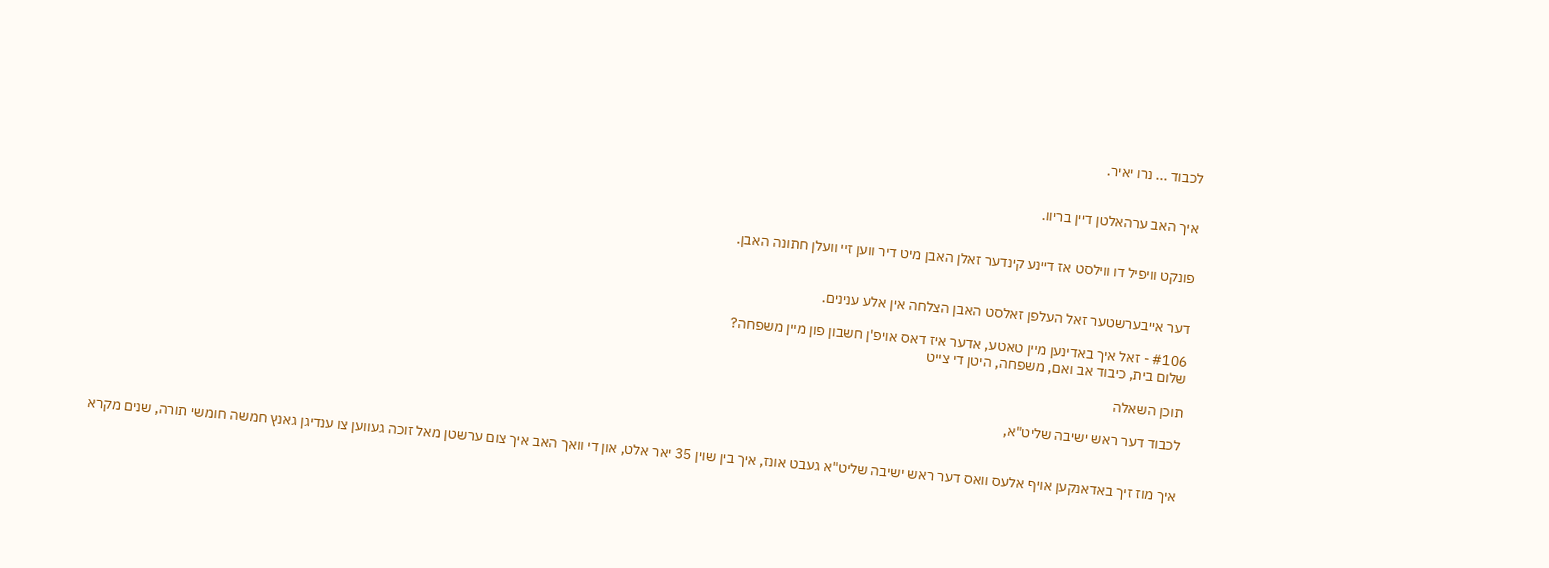לכבוד ... נרו יאיר.


איך האב ערהאלטן דיין בריוו.


פונקט וויפיל דו ווילסט אז דיינע קינדער זאלן האבן מיט דיר ווען זיי וועלן חתונה האבן.


דער אייבערשטער זאל העלפן זאלסט האבן הצלחה אין אלע ענינים.

#106 - זאל איך באדינען מיין טאטע, אדער איז דאס אויפ'ן חשבון פון מיין משפחה?
שלום בית, כיבוד אב ואם, משפחה, היטן די צייט

תוכן השאלה

לכבוד דער ראש ישיבה שליט"א,


איך מוז זיך באדאנקען אויף אלעס וואס דער ראש ישיבה שליט"א געבט אונז, איך בין שוין 35 יאר אלט, און די וואך האב איך צום ערשטן מאל זוכה געווען צו ענדיגן גאנץ חמשה חומשי תורה, שנים מקרא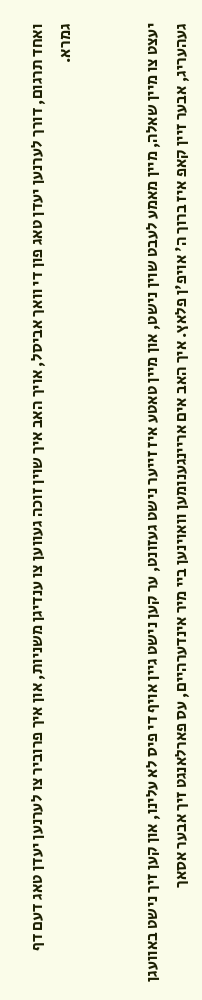ואחד תרגום, דורך לערנען יעדן טאג פון די וואך אביסל, אויך האב איך שוין זוכה געווען צו ענדיגן משניות, און איך פרוביר צו לערנען יעדן טאג דעם דף גמרא.


יעצט צו מיין שאלה, מיין מאמע לעבט שוין נישט, און מיין טאטע איז זייער נישט געזונט, ער קען נישט גיין אויף די פיס לא עלינו, און קען זיך נישט באוועגן געהעריג, אבער זיין קאפ איז ברוך ה' אויפ'ן פלאץ. איך האב אים אריינגענומען וואוינען ביי מיר אינדערהיים, עס פארלאנגט זיך אבער אסאך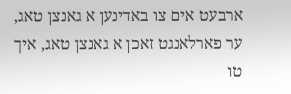ארבעט אים צו באדינען א גאנצן טאג, ער פארלאנגט זאכן א גאנצן טאג, איך טו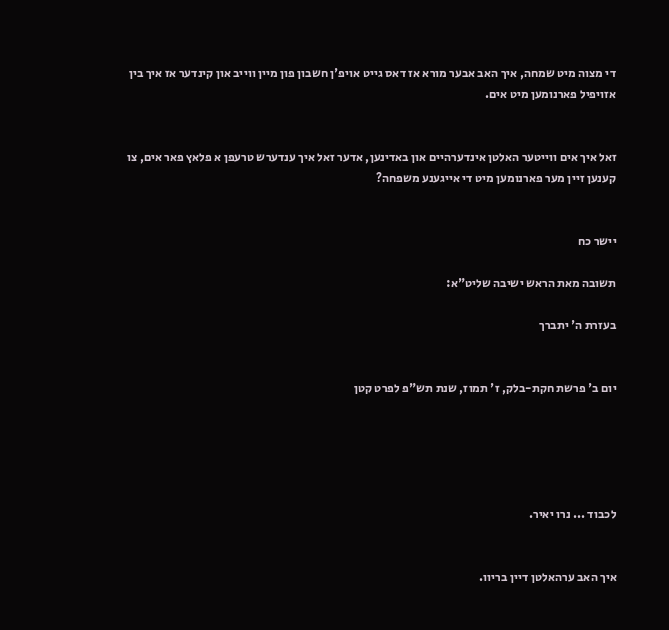די מצוה מיט שמחה, איך האב אבער מורא אז דאס גייט אויפ'ן חשבון פון מיין ווייב און קינדער אז איך בין אזויפיל פארנומען מיט אים.


זאל איך אים ווייטער האלטן אינדערהיים און באדינען, אדער זאל איך ענדערש טרעפן א פלאץ פאר אים, צו קענען זיין מער פארנומען מיט די אייגענע משפחה?


יישר כח

תשובה מאת הראש ישיבה שליט"א:

בעזרת ה' יתברך


יום ב' פרשת חקת-בלק, ז' תמוז, שנת תש"פ לפרט קטן





לכבוד ... נרו יאיר.


איך האב ערהאלטן דיין בריוו.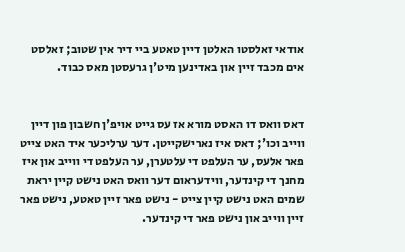אודאי זאלסטו האלטן דיין טאטע ביי דיר אין שטוב; זאלסט אים מכבד זיין און באדינען מיט'ן גרעסטן מאס כבוד.


דאס וואס דו האסט מורא אז עס גייט אויפ'ן חשבון פון דיין ווייב וכו'; דאס איז נארישקייטן. דער ערליכער איד האט צייט פאר אלעס, ער העלפט די עלטערן, ער העלפט די ווייב און איז מחנך די קינדער, ווידעראום דער וואס האט נישט קיין יראת שמים האט נישט קיין צייט - נישט פאר זיין טאטע, נישט פאר זיין ווייב און נישט פאר די קינדער.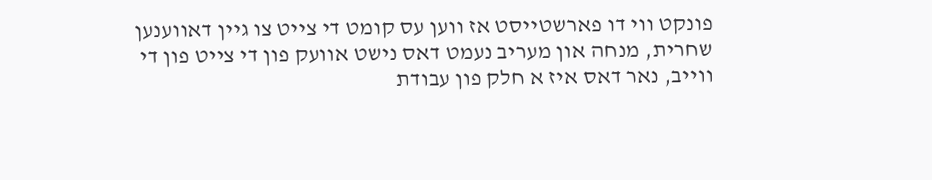פונקט ווי דו פארשטייסט אז ווען עס קומט די צייט צו גיין דאווענען שחרית, מנחה און מעריב נעמט דאס נישט אוועק פון די צייט פון די ווייב, נאר דאס איז א חלק פון עבודת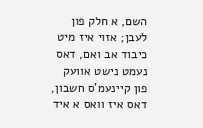השם, א חלק פון לעבן; אזוי איז מיט כיבוד אב ואם, דאס נעמט נישט אוועק פון קיינעמ'ס חשבון, דאס איז וואס א איד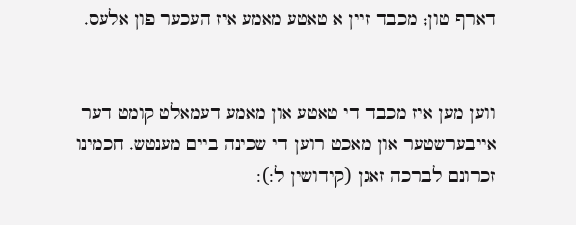דארף טון; מכבד זיין א טאטע מאמע איז העכער פון אלעס.


ווען מען איז מכבד די טאטע און מאמע דעמאלט קומט דער אייבערשטער און מאכט רוען די שכינה ביים מענטש. חכמינו זכרונם לברכה זאגן (קידושין ל:):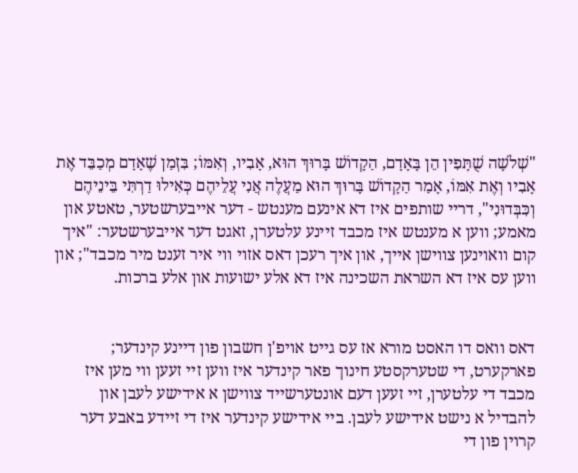"שְׁלֹשָׁה שֻׁתָּפִין הֵן בָּאָדָם, הַקָדוֹשׁ בָּרוּךְ הוּא, אָבִיו, וְאִמּוֹ; בִּזְמַן שֶׁאָדָם מְכַבֵּד אֶת אָבִיו וְאֶת אִמּוֹ, אָמַר הַקָדוֹשׁ בָּרוּךְ הוּא מַעֲלֶה אֲנִי עֲלֵיהֶם כְּאִילוּ דַרְתִּי בֵּינֵיהֶם וְכִּבְּדוּנִי", דריי שותפים איז דא אינעם מענטש - דער אייבערשטער, טאטע און מאמע; ווען א מענטש איז מכבד זיינע עלטערן, זאגט דער אייבערשטער: "איך קום וואוינען צווישן אייך, און איך רעכן דאס אזוי ווי איר זענט מיר מכבד"; און ווען עס איז דא השראת השכינה איז דא אלע ישועות און אלע ברכות.


דאס וואס דו האסט מורא אז עס גייט אויפ'ן חשבון פון דיינע קינדער; פארקערט, די שטערקסטע חינוך פאר קינדער איז ווען זיי זעען ווי מען איז מכבד די עלטערן, זיי זעען דעם אונטערשייד צווישן א אידישע לעבן און להבדיל א נישט אידישע לעבן. ביי אידישע קינדער איז די זיידע באבע דער קרוין פון די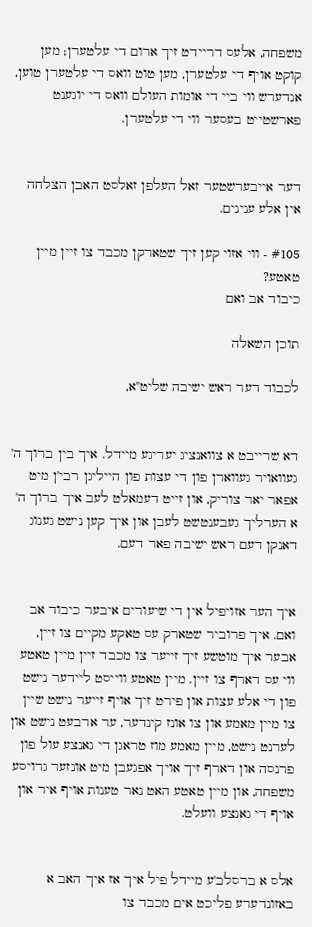משפחה, אלעס דריידט זיך ארום די עלטערן; מען קוקט אויף די עלטערן, מען טוט וואס די עלטערן טוען, אנדערש ווי ביי די אומות העולם וואס די יוגענט פארשטייט בעסער ווי די עלטערן.


דער אייבערשטער זאל העלפן זאלסט האבן הצלחה אין אלע ענינים.

#105 - ווי אזוי קען זיך שטארקן מכבד צו זיין מיין טאטע?
כיבוד אב ואם

תוכן השאלה

לכבוד דער ראש ישיבה שליט"א,


דא שרייבט א צוואנציג יעריגע מיידל. איך בין ברוך ה' געוואויר געווארן פון די עצות פון הייליגן רבי'ן מיט אפאר יאר צוריק, און זייט דעמאלט לעב איך ברוך ה' א הערליך געבענטשט לעבן און איך קען נישט גענוג דאנקן דעם ראש ישיבה פאר דעם.


איך הער אזויפיל אין די שיעורים איבער כיבוד אב ואם. איך פרוביר שטארק עס טאקע מקיים צו זיין, אבער איך מוטשע זיך זייער צו מכבד זיין מיין טאטע ווי עס דארף צו זיין. מיין טאטע ווייסט ליידער נישט פון די אלע עצות און פירט זיך אויף זייער נישט שיין צו מיין מאמע און צו אונז קינדער, ער ארבעט נישט און לערנט נישט, מיין מאמע מוז טראגן די גאנצע עול פון פרנסה און דארף זיך אויך אפגעבן מיט אונזער גרויסע משפחה, און מיין טאטע האט נאר טענות אויף איר און אויף די גאנצע וועלט.


אלס א ברסלב'ע מיידל פיל איך אז איך האב א באזונדערע פליכט אים מכבד צו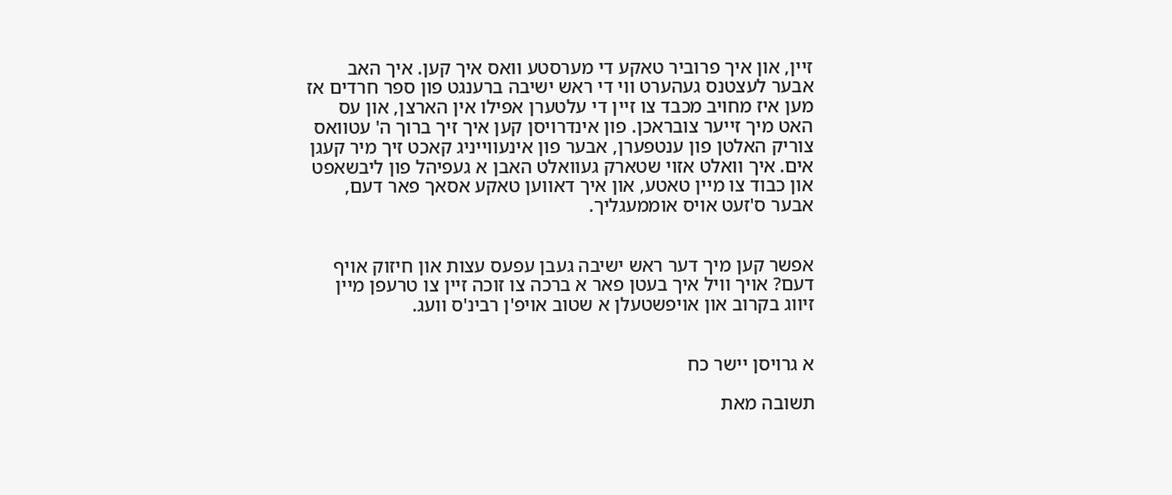זיין, און איך פרוביר טאקע די מערסטע וואס איך קען. איך האב אבער לעצטנס געהערט ווי די ראש ישיבה ברענגט פון ספר חרדים אז מען איז מחויב מכבד צו זיין די עלטערן אפילו אין הארצן, און עס האט מיך זייער צובראכן. פון אינדרויסן קען איך זיך ברוך ה' עטוואס צוריק האלטן פון ענטפערן, אבער פון אינעווייניג קאכט זיך מיר קעגן אים. איך וואלט אזוי שטארק געוואלט האבן א געפיהל פון ליבשאפט און כבוד צו מיין טאטע, און איך דאווען טאקע אסאך פאר דעם, אבער ס'זעט אויס אוממעגליך.


אפשר קען מיך דער ראש ישיבה געבן עפעס עצות און חיזוק אויף דעם? אויך וויל איך בעטן פאר א ברכה צו זוכה זיין צו טרעפן מיין זיווג בקרוב און אויפשטעלן א שטוב אויפ'ן רבינ'ס וועג.


א גרויסן יישר כח

תשובה מאת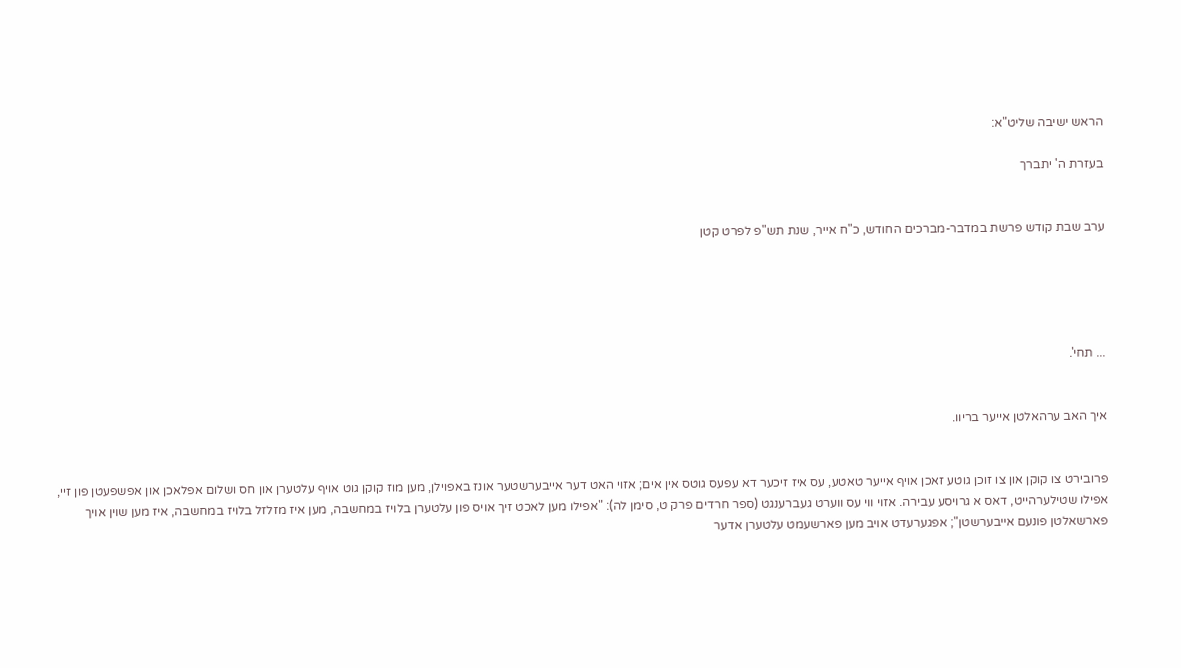הראש ישיבה שליט"א:

בעזרת ה' יתברך


ערב שבת קודש פרשת במדבר-מברכים החודש, כ"ח אייר, שנת תש"פ לפרט קטן





... תחי'.


איך האב ערהאלטן אייער בריוו.


פרובירט צו קוקן און צו זוכן גוטע זאכן אויף אייער טאטע, עס איז זיכער דא עפעס גוטס אין אים; אזוי האט דער אייבערשטער אונז באפוילן, מען מוז קוקן גוט אויף עלטערן און חס ושלום אפלאכן און אפשפעטן פון זיי, אפילו שטילערהייט, דאס א גרויסע עבירה. אזוי ווי עס ווערט געברענגט (ספר חרדים פרק ט, סימן לה): "אפילו מען לאכט זיך אויס פון עלטערן בלויז במחשבה, מען איז מזלזל בלויז במחשבה, איז מען שוין אויך פארשאלטן פונעם אייבערשטן"; אפגערעדט אויב מען פארשעמט עלטערן אדער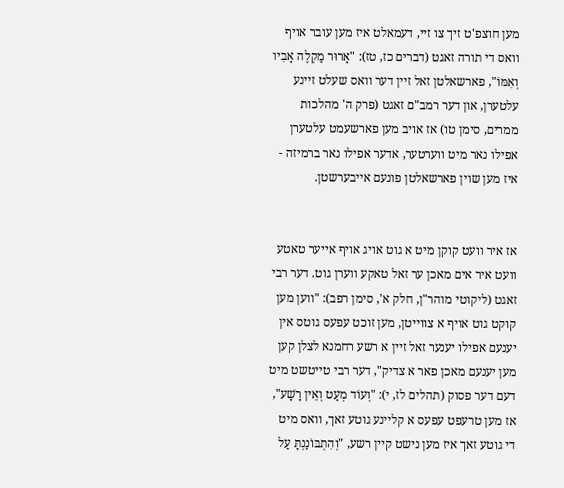מען חוצפ'ט זיך צו זיי, דעמאלט איז מען עובר אויף וואס די תורה זאגט (דברים כז, טז): "אָרוּר מַקְלֶה אָבִיו וְאִמּוֹ", פארשאלטן זאל זיין דער וואס שעלט זיינע עלטערן, און דער רמב"ם זאגט (פרק ה' מהלכות ממרים, סימן טו) אז אויב מען פארשעמט עלטערן אפילו נאר מיט ווערטער, אדער אפילו נאר ברמיזה - איז מען שוין פארשאלטן פונעם אייבערשטן.


אז איר וועט קוקן מיט א גוט אויג אויף אייער טאטע וועט איר אים מאכן ער זאל טאקע ווערן גוט. דער רבי זאגט (ליקוטי מוהר"ן, חלק א', סימן רפב): "ווען מען קוקט גוט אויף א צווייטן, מען זוכט עפעס גוטס אין יענעם אפילו יענער זאל זיין א רשע רחמנא לצלן קען מען יענעם מאכן פאר א צדיק", דער רבי טייטשט מיט דעם דער פסוק (תהלים לז, י): "וְעוֹד מְעַט וְאֵין רָשָׁע", אז מען טרעפט עפעס א קליינע גוטע זאך, וואס מיט די גוטע זאך איז מען נישט קיין רשע, "וְהִתְבּוֹנַנְתָּ עַל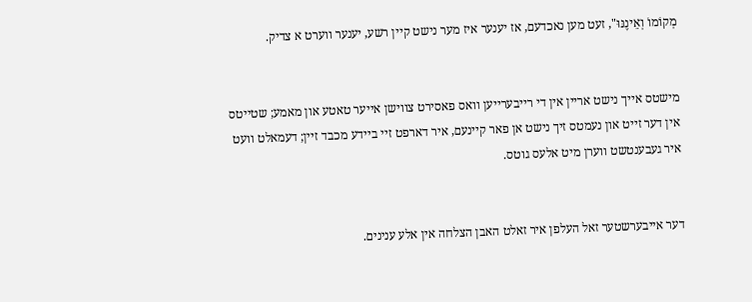מְקוֹמוֹ וְאֵינֶנּוּ", זעט מען נאכדעם, אז יענער איז מער נישט קיין רשע, יענער ווערט א צדיק.


מישטס אייך נישט אריין אין די רייבערייען וואס פאסירט צווישן אייער טאטע און מאמע; שטייטס אין דער זייט און נעמטס זיך נישט אן פאר קיינעם, איר דארפט זיי ביידע מכבד זיין; דעמאלט וועט איר געבענטשט ווערן מיט אלעס גוטס.


דער אייבערשטער זאל העלפן איר זאלט האבן הצלחה אין אלע ענינים.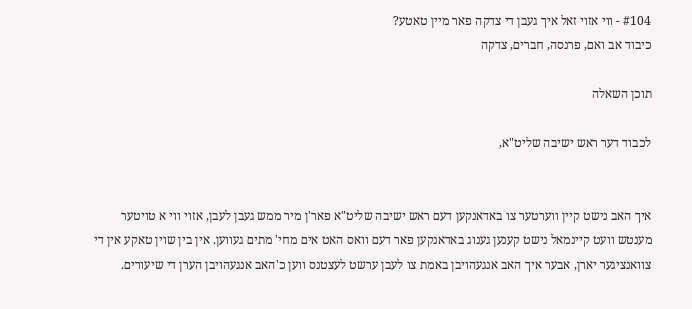#104 - ווי אזוי זאל איך געבן די צדקה פאר מיין טאטע?
כיבוד אב ואם, פרנסה, חברים, צדקה

תוכן השאלה

לכבוד דער ראש ישיבה שליט"א,


איך האב נישט קיין ווערטער צו באדאנקען דעם ראש ישיבה שליט"א פאר'ן מיר ממש געבן לעבן, אזוי ווי א טויטער מענטש וועט קיינמאל נישט קענען גענוג באדאנקען פאר דעם וואס האט אים מחי' מתים געווען. אין בין שוין טאקע אין די צוואנציגער יארן, אבער איך האב אנגעהויבן באמת צו לעבן ערשט לעצטנס ווען כ'האב אנגעהויבן הערן די שיעורים.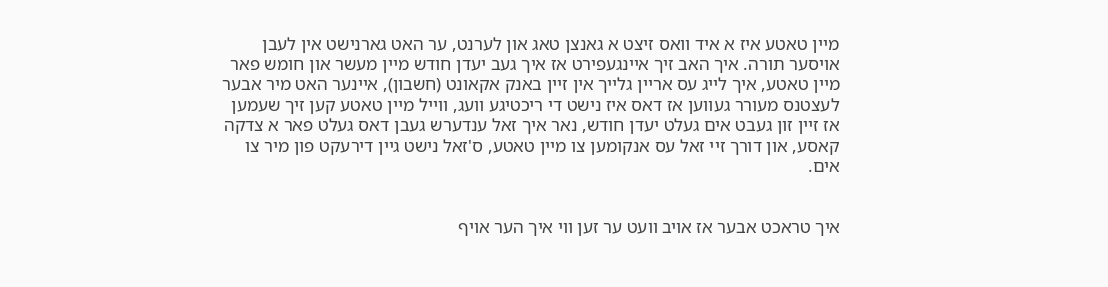מיין טאטע איז א איד וואס זיצט א גאנצן טאג און לערנט, ער האט גארנישט אין לעבן אויסער תורה. איך האב זיך איינגעפירט אז איך געב יעדן חודש מיין מעשר און חומש פאר מיין טאטע, איך לייג עס אריין גלייך אין זיין באנק אקאונט (חשבון), איינער האט מיר אבער לעצטנס מעורר געווען אז דאס איז נישט די ריכטיגע וועג, ווייל מיין טאטע קען זיך שעמען אז זיין זון געבט אים געלט יעדן חודש, נאר איך זאל ענדערש געבן דאס געלט פאר א צדקה קאסע, און דורך זיי זאל עס אנקומען צו מיין טאטע, ס'זאל נישט גיין דירעקט פון מיר צו אים.


איך טראכט אבער אז אויב וועט ער זען ווי איך הער אויף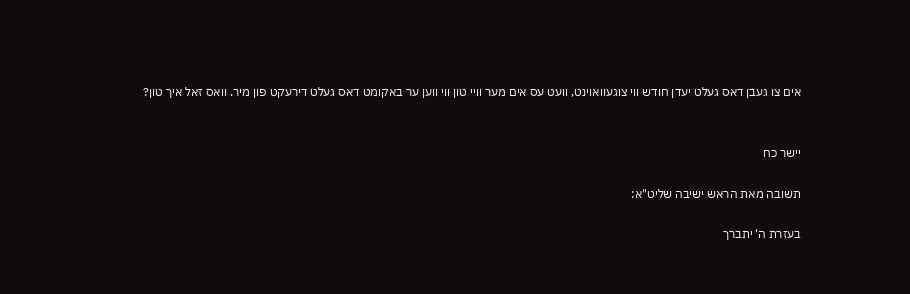אים צו געבן דאס געלט יעדן חודש ווי צוגעוואוינט, וועט עס אים מער וויי טון ווי ווען ער באקומט דאס געלט דירעקט פון מיר. וואס זאל איך טון?


יישר כח

תשובה מאת הראש ישיבה שליט"א:

בעזרת ה' יתברך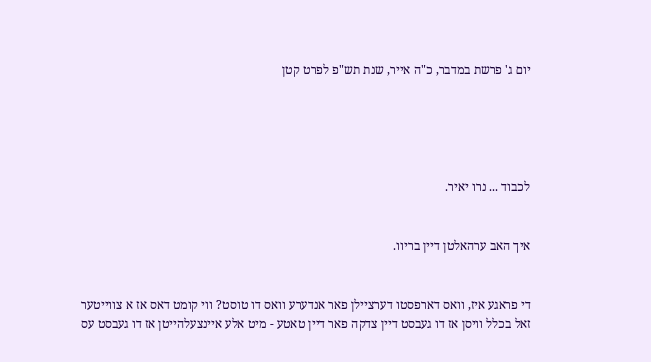יום ג' פרשת במדבר, כ"ה אייר, שנת תש"פ לפרט קטן





לכבוד ... נרו יאיר.


איך האב ערהאלטן דיין בריוו.


די פראגע איז, וואס דארפסטו דערציילן פאר אנדערע וואס דו טוסט? ווי קומט דאס אז א צווייטער זאל בכלל וויסן אז דו געבסט דיין צדקה פאר דיין טאטע - מיט אלע איינצעלהייטן אז דו געבסט עס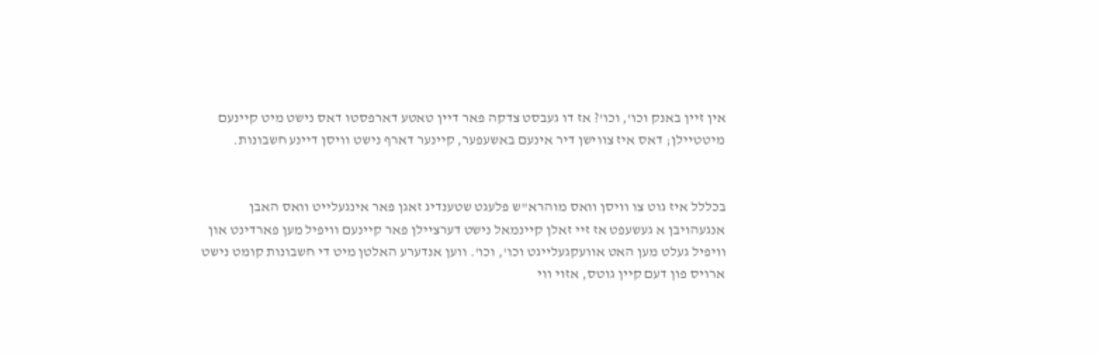אין זיין באנק וכו', וכו'? אז דו געבסט צדקה פאר דיין טאטע דארפסטו דאס נישט מיט קיינעם מיטטיילן; דאס איז צווישן דיר אינעם באשעפער, קיינער דארף נישט וויסן דיינע חשבונות.


בכללל איז גוט צו וויסן וואס מוהרא"ש פלעגט שטענדיג זאגן פאר אינגעלייט וואס האבן אנגעהויבן א געשעפט אז זיי זאלן קיינמאל נישט דערציילן פאר קיינעם וויפיל מען פארדינט און וויפיל געלט מען האט אוועקגעלייגט וכו', וכו'. ווען אנדערע האלטן מיט די חשבונות קומט נישט ארויס פון דעם קיין גוטס, אזוי ווי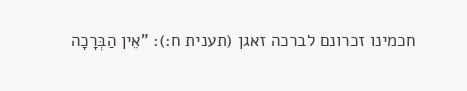חכמינו זכרונם לברכה זאגן (תענית ח:): "אֵין הַבְּרָכָה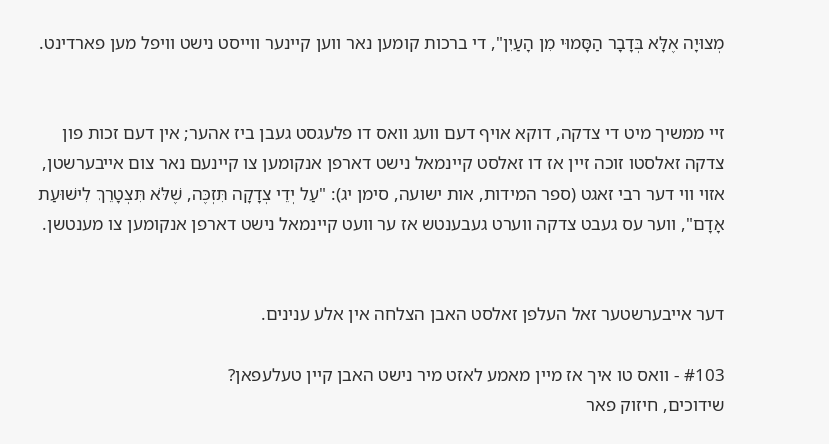מְצוּיָה אֶלָּא בְּדָבָר הַסָּמוּי מִן הָעַיִן", די ברכות קומען נאר ווען קיינער ווייסט נישט וויפל מען פארדינט.


זיי ממשיך מיט די צדקה, דוקא אויף דעם וועג וואס דו פלעגסט געבן ביז אהער; אין דעם זכות פון צדקה זאלסטו זוכה זיין אז דו זאלסט קיינמאל נישט דארפן אנקומען צו קיינעם נאר צום אייבערשטן, אזוי ווי דער רבי זאגט (ספר המידות, אות ישועה, סימן יג): "עַל יְדֵי צְדָקָה תִּזְכֶּה, שֶׁלֹּא תִּצְטָרֵךְ לִישׁוּעַת אָדָם", ווער עס געבט צדקה ווערט געבענטש אז ער וועט קיינמאל נישט דארפן אנקומען צו מענטשן.


דער אייבערשטער זאל העלפן זאלסט האבן הצלחה אין אלע ענינים.

#103 - וואס טו איך אז מיין מאמע לאזט מיר נישט האבן קיין טעלעפאן?
שידוכים, חיזוק פאר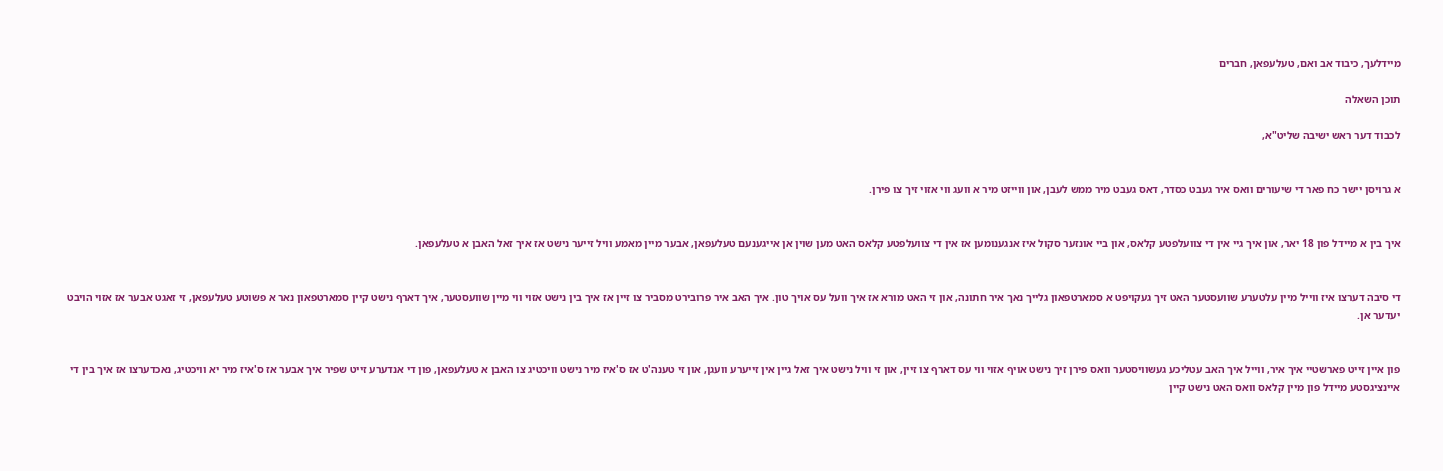מיידלעך, כיבוד אב ואם, טעלעפאן, חברים

תוכן השאלה

לכבוד דער ראש ישיבה שליט"א,


א גרויסן יישר כח פאר די שיעורים וואס איר געבט כסדר, דאס געבט מיר ממש לעבן, און ווייזט מיר א וועג ווי אזוי זיך צו פירן.


איך בין א מיידל פון 18 יאר, און איך גיי אין די צוועלפטע קלאס, און ביי אונזער סקול איז אנגענומען אז אין די צוועלפטע קלאס האט מען שוין אן אייגענעם טעלעפאן, אבער מיין מאמע וויל זייער נישט אז איך זאל האבן א טעלעפאן.


די סיבה דערצו איז ווייל מיין עלטערע שוועסטער האט זיך געקויפט א סמארטפאון גלייך נאך איר חתונה, און זי האט מורא אז איך וועל עס אויך טון. איך האב איר פרובירט מסביר צו זיין אז איך בין נישט אזוי ווי מיין שוועסטער, איך דארף נישט קיין סמארטפאון נאר א פשוטע טעלעפאן, זי זאגט אבער אז אזוי הויבט יעדער אן.


פון איין זייט פארשטיי איך איר, ווייל איך האב עטליכע געשוויסטער וואס פירן זיך נישט אויף אזוי ווי עס דארף צו זיין, און זי וויל נישט איך זאל גיין אין זייערע וועגן, און זי טענה'ט אז ס'איז מיר נישט וויכטיג צו האבן א טעלעפאן, פון די אנדערע זייט שפיר איך אבער אז ס'איז מיר יא וויכטיג, נאכדערצו אז איך בין די איינציגסטע מיידל פון מיין קלאס וואס האט נישט קיין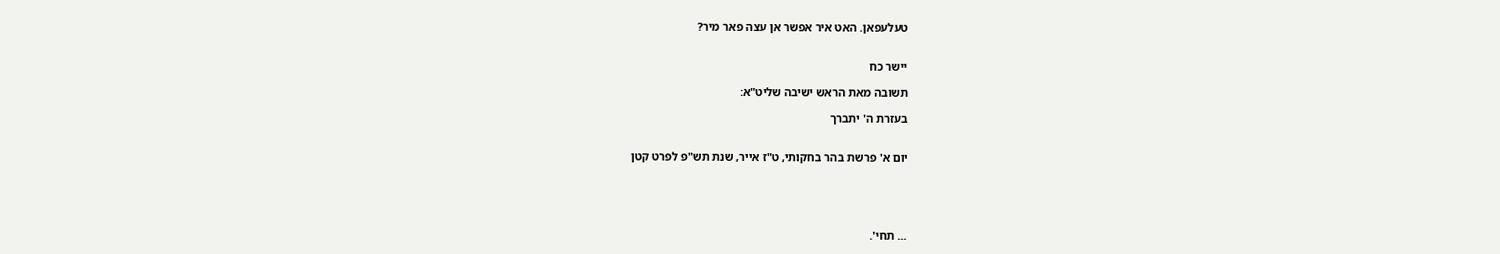טעלעפאן. האט איר אפשר אן עצה פאר מיר?


יישר כח

תשובה מאת הראש ישיבה שליט"א:

בעזרת ה' יתברך


יום א' פרשת בהר בחקותי, ט"ז אייר, שנת תש"פ לפרט קטן





... תחי'.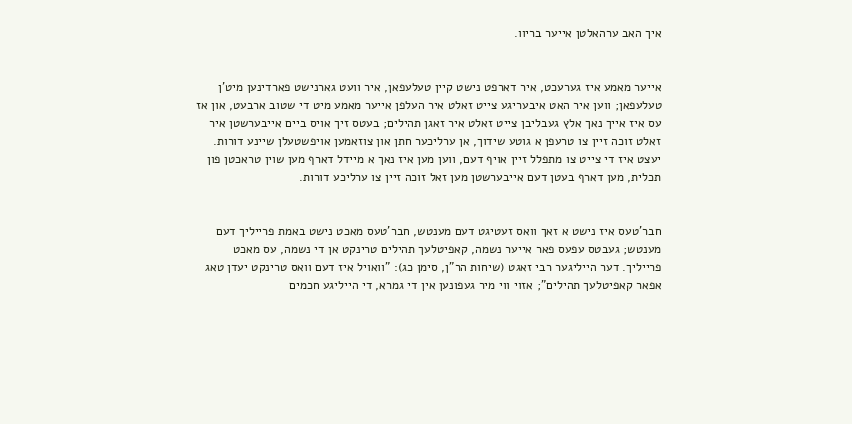איך האב ערהאלטן אייער בריוו.


אייער מאמע איז גערעכט, איר דארפט נישט קיין טעלעפאן, איר וועט גארנישט פארדינען מיט'ן טעלעפאן; ווען איר האט איבעריגע צייט זאלט איר העלפן אייער מאמע מיט די שטוב ארבעט, און אז עס איז אייך נאך אלץ געבליבן צייט זאלט איר זאגן תהילים; בעטס זיך אויס ביים אייבערשטן איר זאלט זוכה זיין צו טרעפן א גוטע שידוך, אן ערליכער חתן און צוזאמען אויפשטעלן שיינע דורות. יעצט איז די צייט צו מתפלל זיין אויף דעם, ווען מען איז נאך א מיידל דארף מען שוין טראכטן פון תכלית, מען דארף בעטן דעם אייבערשטן מען זאל זוכה זיין צו ערליכע דורות.


חבר'טעס איז נישט א זאך וואס זעטיגט דעם מענטש, חבר'טעס מאכט נישט באמת פרייליך דעם מענטש; געבטס עפעס פאר אייער נשמה, קאפיטלעך תהילים טרינקט אן די נשמה, עס מאכט פרייליך. דער הייליגער רבי זאגט (שיחות הר"ן, סימן כג): "וואויל איז דעם וואס טרינקט יעדן טאג אפאר קאפיטלעך תהילים"; אזוי ווי מיר געפונען אין די גמרא, די הייליגע חכמים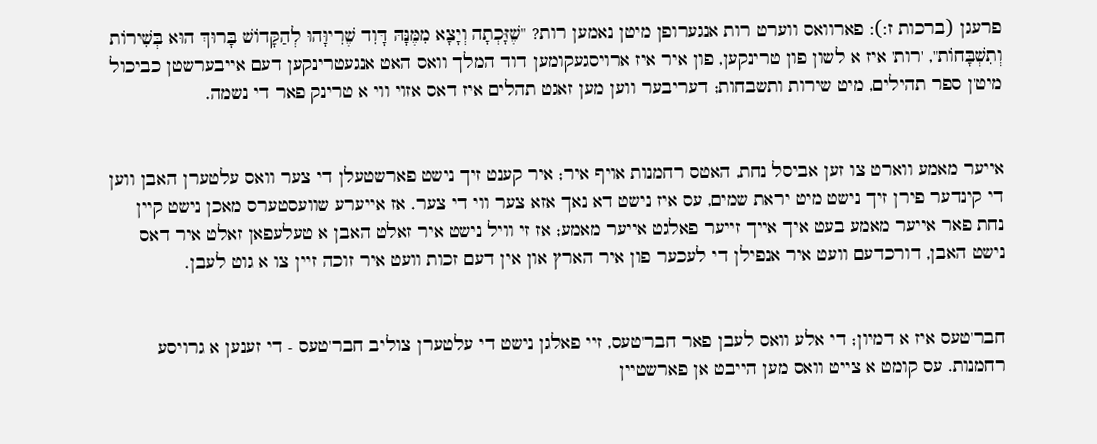פרעגן (ברכות ז:): פארוואס ווערט רות אנגערופן מיטן נאמען רות? "שֶׁזָּכְתָה וְיָצָא מִמֶּנָּהּ דָּוִד שֶׁרִיוָּהוּ לְהַקָּדוֹשׁ בָּרוּךְ הוּא בְּשִׁירוֹת וְתִשְׁבָּחוֹת", 'רות' איז א לשון פון טרינקען, פון איר איז ארויסגעקומען דוד המלך וואס האט אנגעטרינקען דעם אייבערשטן כביכול מיט'ן ספר תהילים, מיט שירות ותשבחות; דעריבער ווען מען זאגט תהלים איז דאס אזוי ווי א טרינק פאר די נשמה.


אייער מאמע ווארט צו זען אביסל נחת, האטס רחמנות אויף איר; איר קענט זיך נישט פארשטעלן די צער וואס עלטערן האבן ווען די קינדער פירן זיך נישט מיט יראת שמים, עס איז נישט דא נאך אזא צער ווי די צער. אז אייערע שוועסטערס מאכן נישט קיין נחת פאר אייער מאמע בעט איך אייך זייער פאלגט אייער מאמע; אז זי וויל נישט איר זאלט האבן א טעלעפאן זאלט איר דאס נישט האבן, דורכדעם וועט איר אנפילן די לעכער פון איר הארץ און אין דעם זכות וועט איר זוכה זיין צו א גוט לעבן.


חבר'טעס איז א דמיון; די אלע וואס לעבן פאר חבר'טעס, זיי פאלגן נישט די עלטערן צוליב חבר'טעס - די זענען א גרויסע רחמנות. עס קומט א צייט וואס מען הייבט אן פארשטיין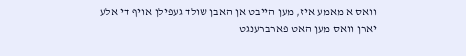וואס א מאמע איז, מען הייבט אן האבן שולד געפילן אויף די אלע יארן וואס מען האט פארברענגט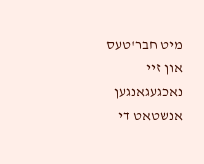מיט חבר'טעס און זיי נאכגעגאנגען אנשטאט די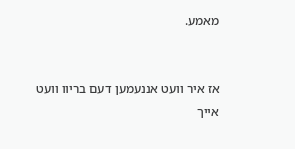מאמע.


אז איר וועט אננעמען דעם בריוו וועט אייך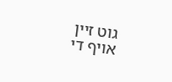גוט זיין אויף די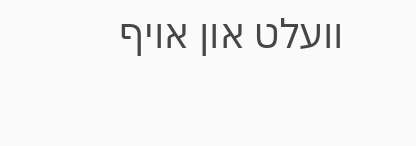וועלט און אויף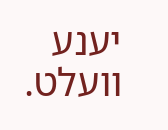יענע וועלט.